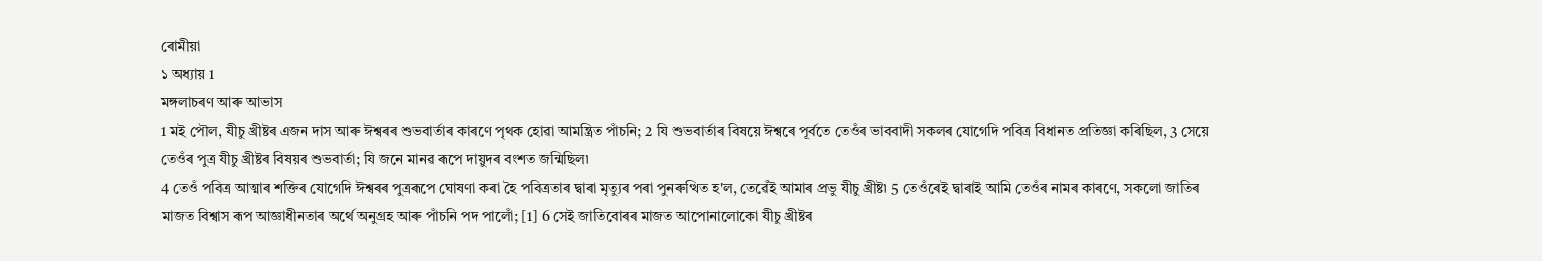ৰোমীয়া
১ অধ্যায় 1
মঙ্গলাচৰণ আৰু আভাস
1 মই পৌল, যীচু খ্ৰীষ্টৰ এজন দাস আৰু ঈশ্বৰৰ শুভবাৰ্তাৰ কাৰণে পৃথক হোৱা আমন্ত্ৰিত পাঁচনি; 2 যি শুভবাৰ্তাৰ বিষয়ে ঈশ্বৰে পূৰ্বতে তেওঁৰ ভাববাদী সকলৰ যোগেদি পবিত্ৰ বিধানত প্ৰতিজ্ঞা কৰিছিল, 3 সেয়ে তেওঁৰ পুত্ৰ যীচু খ্ৰীষ্টৰ বিষয়ৰ শুভবাৰ্তা; যি জনে মানৱ ৰূপে দায়ুদৰ বংশত জন্মিছিল৷
4 তেওঁ পবিত্ৰ আত্মাৰ শক্তিৰ যোগেদি ঈশ্বৰৰ পুত্ৰৰূপে ঘোষণা কৰা হৈ পবিত্ৰতাৰ দ্বাৰা মৃত্যুৰ পৰা পুনৰুত্থিত হ'ল, তেৱেঁই আমাৰ প্ৰভু যীচু খ্ৰীষ্ট৷ 5 তেওঁৰেই দ্বাৰাই আমি তেওঁৰ নামৰ কাৰণে, সকলো জাতিৰ মাজত বিশ্বাস ৰূপ আজ্ঞাধীনতাৰ অৰ্থে অনুগ্ৰহ আৰু পাঁচনি পদ পালোঁ; [1] 6 সেই জাতিবোৰৰ মাজত আপোনালোকো যীচু খ্ৰীষ্টৰ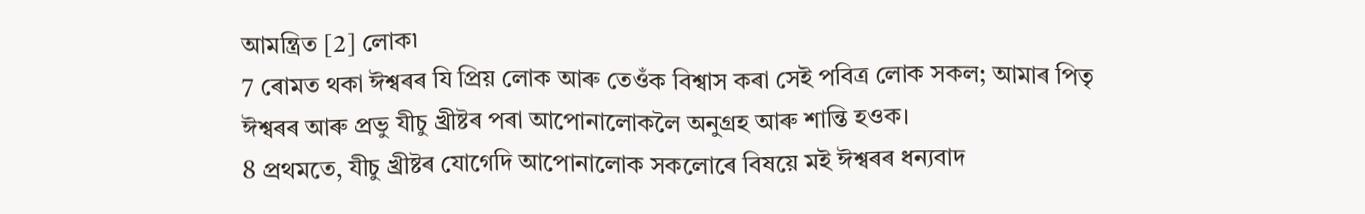আমন্ত্ৰিত [2] লোক৷
7 ৰোমত থকা ঈশ্ৱৰৰ যি প্ৰিয় লোক আৰু তেওঁক বিশ্ৱাস কৰা সেই পবিত্ৰ লোক সকল; আমাৰ পিতৃ ঈশ্বৰৰ আৰু প্ৰভু যীচু খ্ৰীষ্টৰ পৰা আপোনালোকলৈ অনুগ্ৰহ আৰু শান্তি হওক।
8 প্ৰথমতে, যীচু খ্ৰীষ্টৰ যোগেদি আপোনালোক সকলোৰে বিষয়ে মই ঈশ্বৰৰ ধন্যবাদ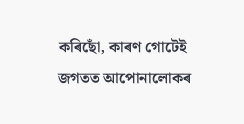কৰিছোঁ, কাৰণ গোটেই জগতত আপোনালোকৰ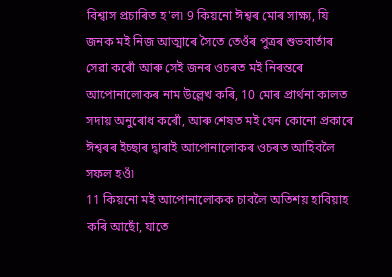বিশ্বাস প্ৰচাৰিত হ'ল৷ 9 কিয়নো ঈশ্ৱৰ মোৰ সাক্ষ্য, যি জনক মই নিজ আত্মাৰে সৈতে তেওঁৰ পুত্ৰৰ শুভবার্তাৰ সেৱা কৰোঁ আৰু সেই জনৰ ওচৰত মই নিৰন্তৰে আপোনালোকৰ নাম উল্লেখ কৰি, 10 মোৰ প্ৰাৰ্থনা কালত সদায় অনুৰোধ কৰোঁ, আৰু শেষত মই যেন কোনো প্ৰকাৰে ঈশ্ৱৰৰ ইচ্ছাৰ দ্ৱাৰাই আপোনালোকৰ ওচৰত আহিবলৈ সফল হওঁ৷
11 কিয়নো মই আপোনালোকক চাবলৈ অতিশয় হাবিয়াহ কৰি আছোঁ, যাতে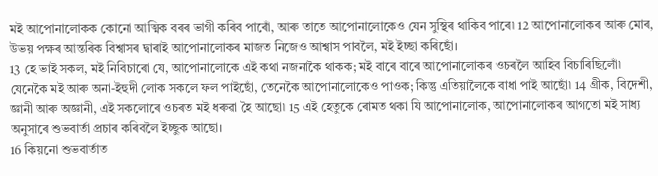মই আপোনালোকক কোনো আত্মিক বৰৰ ভাগী কৰিব পাৰোঁ, আৰু তাতে আপোনালোকেও যেন সুস্থিৰ থাকিব পাৰে৷ 12 আপোনালোকৰ আৰু মোৰ, উভয় পক্ষৰ আন্তৰিক বিশ্বাসৰ দ্বাৰাই আপোনালোকৰ মাজত নিজেও আশ্বাস পাবলৈ, মই ইচ্ছা কৰিছোঁ।
13 হে ভাই সকল, মই নিবিচাৰো যে, আপোনালোকে এই কথা নজনাকৈ থাকক; মই বাৰে বাৰে আপোনালোকৰ ওচৰলৈ আহিব বিচাৰিছিলোঁ৷ যেনেকৈ মই আৰু অনা-ইহুদী লোক সকলে ফল পাইছোঁ, তেনেকৈ আপোনালোকেও পাওক; কিন্তু এতিয়ালৈকে বাধা পাই আছোঁ৷ 14 গ্ৰীক, বিদেশী, জ্ঞানী আৰু অজ্ঞানী, এই সকলোৰে ওচৰত মই ধৰুৱা হৈ আছো৷ 15 এই হেতুকে ৰোমত থকা যি আপোনালোক, আপোনালোকৰ আগতো মই সাধ্য অনুসাৰে শুভবাৰ্তা প্ৰচাৰ কৰিবলৈ ইচ্ছুক আছো।
16 কিয়নো শুভবাৰ্তাত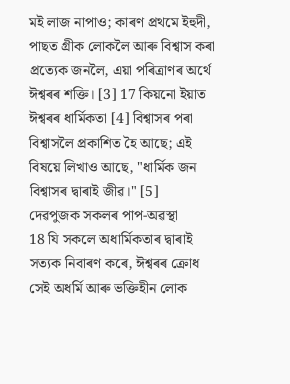মই লাজ নাপাও; কাৰণ প্ৰথমে ইহুদী, পাছত গ্ৰীক লোকলৈ আৰু বিশ্বাস কৰা প্ৰত্যেক জনলৈ, এয়া পৰিত্ৰাণৰ অৰ্থে ঈশ্বৰৰ শক্তি। [3] 17 কিয়নো ইয়াত ঈশ্বৰৰ ধাৰ্মিকতা [4] বিশ্বাসৰ পৰা বিশ্বাসলৈ প্ৰকাশিত হৈ আছে; এই বিষয়ে লিখাও আছে, "ধাৰ্মিক জন বিশ্বাসৰ দ্বাৰাই জীৱ।" [5]
দেৱপুজক সকলৰ পাপ-অৱস্থা
18 যি সকলে অধাৰ্মিকতাৰ দ্বাৰাই সত্যক নিবাৰণ কৰে, ঈশ্ৱৰৰ ক্ৰোধ সেই অধর্মি আৰু ভক্তিহীন লোক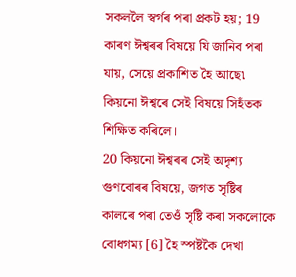সকললৈ স্ৱর্গৰ পৰা প্ৰকট হয়; 19 কাৰণ ঈশ্বৰৰ বিষয়ে যি জানিব পৰা যায়, সেয়ে প্ৰকাশিত হৈ আছে৷ কিয়নো ঈশ্বৰে সেই বিষয়ে সিহঁতক শিক্ষিত কৰিলে।
20 কিয়নো ঈশ্ৱৰৰ সেই অদৃশ্য গুণবোৰৰ বিষয়ে, জগত সৃষ্টিৰ কালৰে পৰা তেওঁ সৃষ্টি কৰা সকলোকে বোধগম্য [6] হৈ স্পষ্টকৈ দেখা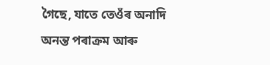গৈছে, যাতে তেওঁৰ অনাদি অনন্ত পৰাক্ৰম আৰু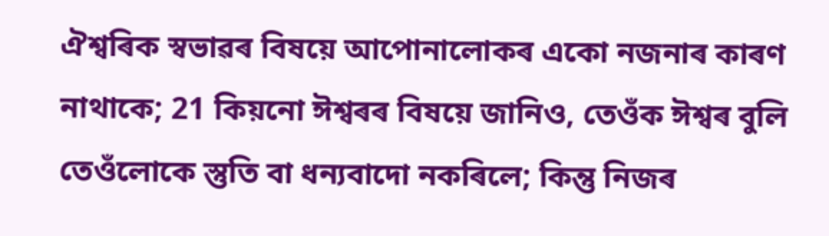ঐশ্বৰিক স্বভাৱৰ বিষয়ে আপোনালোকৰ একো নজনাৰ কাৰণ নাথাকে; 21 কিয়নো ঈশ্বৰৰ বিষয়ে জানিও, তেওঁক ঈশ্বৰ বুলি তেওঁলোকে স্তুতি বা ধন্যবাদো নকৰিলে; কিন্তু নিজৰ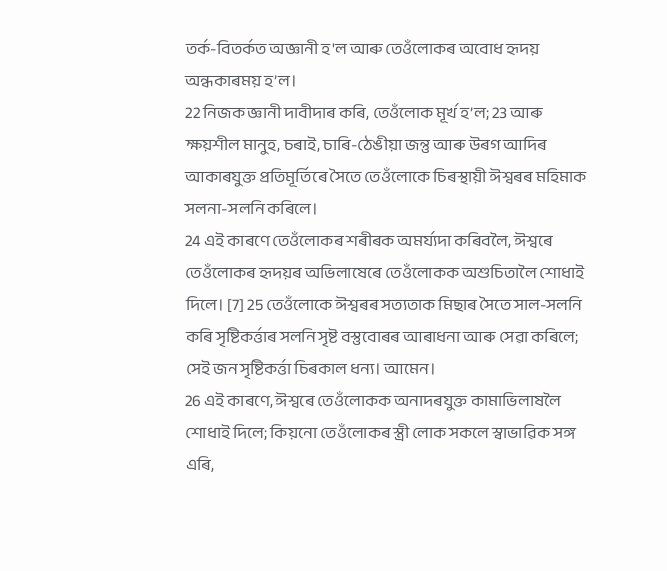তৰ্ক-বিতৰ্কত অজ্ঞানী হ'ল আৰু তেওঁলোকৰ অবোধ হৃদয় অন্ধকাৰময় হ’ল।
22 নিজক জ্ঞানী দাবীদাৰ কৰি, তেওঁলোক মূৰ্খ হ’ল; 23 আৰু ক্ষয়শীল মানুহ, চৰাই, চাৰি-ঠেঙীয়া জন্তু আৰু উৰগ আদিৰ আকাৰযুক্ত প্ৰতিমূৰ্তিৰে সৈতে তেওঁলোকে চিৰস্থায়ী ঈশ্বৰৰ মহিমাক সলনা-সলনি কৰিলে।
24 এই কাৰণে তেওঁলোকৰ শৰীৰক অমৰ্য্যদা কৰিবলৈ, ঈশ্বৰে তেওঁলোকৰ হৃদয়ৰ অভিলাষেৰে তেওঁলোকক অশুচিতালৈ শোধাই দিলে। [7] 25 তেওঁলোকে ঈশ্বৰৰ সত্যতাক মিছাৰ সৈতে সাল-সলনি কৰি সৃষ্টিকৰ্ত্তাৰ সলনি সৃষ্ট বস্তুবোৰৰ আৰাধনা আৰু সেৱা কৰিলে; সেই জন সৃষ্টিকৰ্ত্তা চিৰকাল ধন্য। আমেন।
26 এই কাৰণে, ঈশ্বৰে তেওঁলোকক অনাদৰযুক্ত কামাভিলাষলৈ শোধাই দিলে; কিয়নো তেওঁলোকৰ স্ত্ৰী লোক সকলে স্বাভাৱিক সঙ্গ এৰি,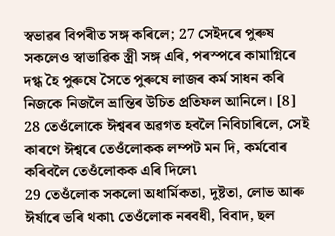স্বভাৱৰ বিপৰীত সঙ্গ কৰিলে; 27 সেইদৰে পুৰুষ সকলেও স্বাভাৱিক স্ত্ৰী সঙ্গ এৰি, পৰস্পৰে কামাগ্নিৰে দগ্ধ হৈ পুৰুষে সৈতে পুৰুষে লাজৰ কৰ্ম সাধন কৰি নিজকে নিজলৈ ভ্ৰান্তিৰ উচিত প্ৰতিফল আনিলে। [8]
28 তেওঁলোকে ঈশ্ৱৰৰ অৱগত হবলৈ নিবিচাৰিলে, সেই কাৰণে ঈশ্ৱৰে তেওঁলোকক লম্পট মন দি, কর্মবোৰ কৰিবলৈ তেওঁলোকক এৰি দিলে৷
29 তেওঁলোক সকলো অধাৰ্মিকতা, দুষ্টতা, লোভ আৰু ঈর্ষাৰে ভৰি থকা৷ তেওঁলোক নৰবধী, বিবাদ, ছল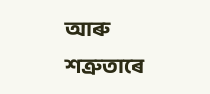আৰু শত্ৰুতাৰে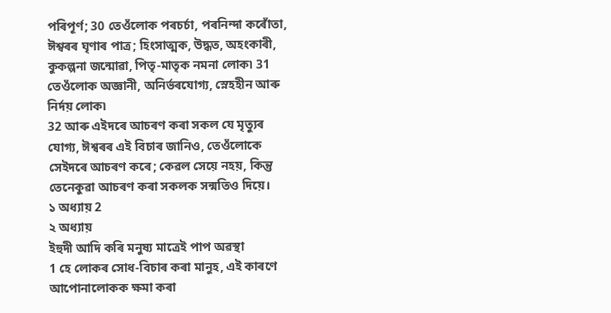পৰিপূৰ্ণ; 30 তেওঁলোক পৰচর্চা, পৰনিন্দা কৰোঁতা, ঈশ্বৰৰ ঘৃণাৰ পাত্ৰ; হিংসাত্মক, উদ্ধত, অহংকাৰী, কুকল্পনা জন্মোৱা, পিতৃ-মাতৃক নমনা লোক৷ 31 তেওঁলোক অজ্ঞানী, অনির্ভৰযোগ্য, স্নেহহীন আৰু নিৰ্দয় লোক৷
32 আৰু এইদৰে আচৰণ কৰা সকল যে মৃত্যুৰ যোগ্য, ঈশ্বৰৰ এই বিচাৰ জানিও, তেওঁলোকে সেইদৰে আচৰণ কৰে; কেৱল সেয়ে নহয়, কিন্তু তেনেকুৱা আচৰণ কৰা সকলক সন্মতিও দিয়ে।
১ অধ্যায় 2
২ অধ্যায়
ইহুদী আদি কৰি মনুষ্য মাত্ৰেই পাপ অৱস্থা
1 হে লোকৰ সোধ-বিচাৰ কৰা মানুহ, এই কাৰণে আপোনালোকক ক্ষমা কৰা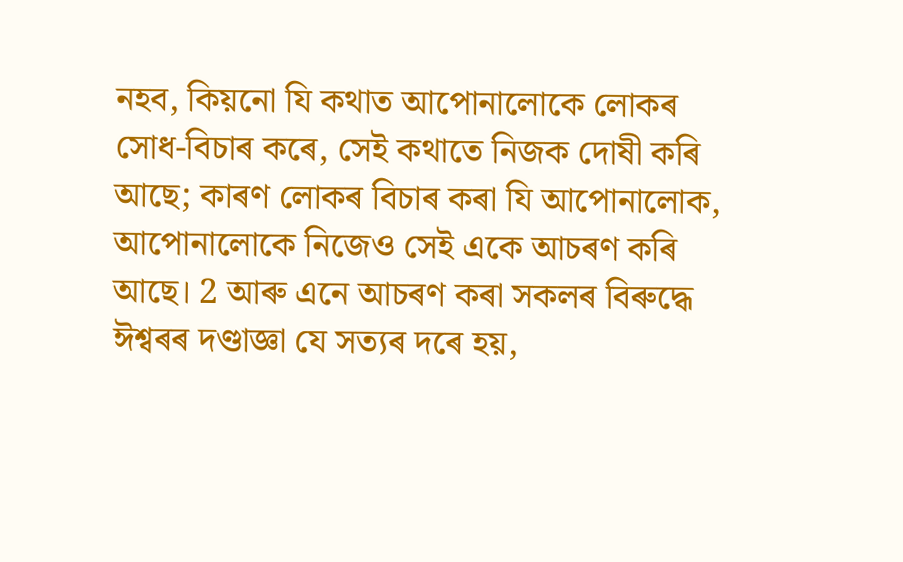নহব, কিয়নো যি কথাত আপোনালোকে লোকৰ সোধ-বিচাৰ কৰে, সেই কথাতে নিজক দোষী কৰি আছে; কাৰণ লোকৰ বিচাৰ কৰা যি আপোনালোক, আপোনালোকে নিজেও সেই একে আচৰণ কৰি আছে। 2 আৰু এনে আচৰণ কৰা সকলৰ বিৰুদ্ধে ঈশ্বৰৰ দণ্ডাজ্ঞা যে সত্যৰ দৰে হয়,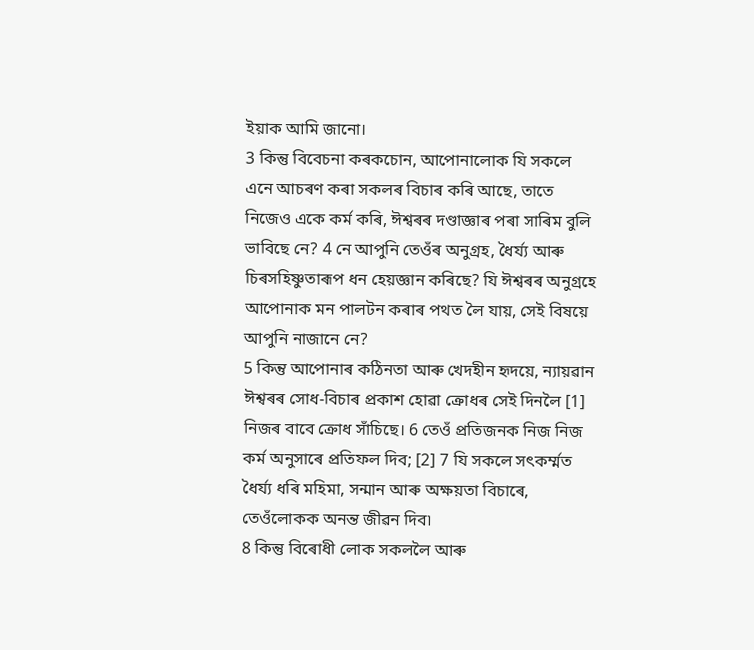ইয়াক আমি জানো।
3 কিন্তু বিবেচনা কৰকচোন, আপোনালোক যি সকলে এনে আচৰণ কৰা সকলৰ বিচাৰ কৰি আছে, তাতে নিজেও একে কৰ্ম কৰি, ঈশ্বৰৰ দণ্ডাজ্ঞাৰ পৰা সাৰিম বুলি ভাবিছে নে? 4 নে আপুনি তেওঁৰ অনুগ্ৰহ, ধৈৰ্য্য আৰু চিৰসহিষ্ণুতাৰূপ ধন হেয়জ্ঞান কৰিছে? যি ঈশ্বৰৰ অনুগ্ৰহে আপোনাক মন পালটন কৰাৰ পথত লৈ যায়, সেই বিষয়ে আপুনি নাজানে নে?
5 কিন্তু আপোনাৰ কঠিনতা আৰু খেদহীন হৃদয়ে, ন্যায়ৱান ঈশ্বৰৰ সোধ-বিচাৰ প্ৰকাশ হোৱা ক্ৰোধৰ সেই দিনলৈ [1] নিজৰ বাবে ক্ৰোধ সাঁচিছে। 6 তেওঁ প্ৰতিজনক নিজ নিজ কৰ্ম অনুসাৰে প্ৰতিফল দিব; [2] 7 যি সকলে সৎকৰ্ম্মত ধৈৰ্য্য ধৰি মহিমা, সন্মান আৰু অক্ষয়তা বিচাৰে, তেওঁলোকক অনন্ত জীৱন দিব৷
8 কিন্তু বিৰোধী লোক সকললৈ আৰু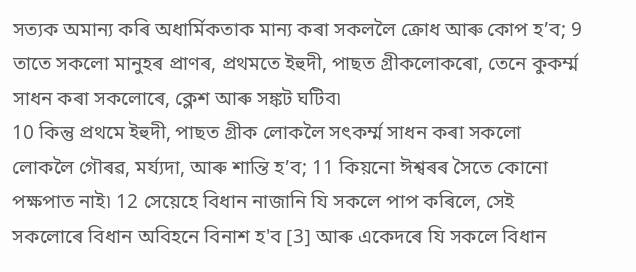সত্যক অমান্য কৰি অধাৰ্মিকতাক মান্য কৰা সকললৈ ক্ৰোধ আৰু কোপ হ’ব; 9 তাতে সকলো মানুহৰ প্ৰাণৰ, প্ৰথমতে ইহুদী, পাছত গ্ৰীকলোকৰো, তেনে কুকৰ্ম্ম সাধন কৰা সকলোৰে, ক্লেশ আৰু সঙ্কট ঘটিব৷
10 কিন্তু প্ৰথমে ইহুদী, পাছত গ্ৰীক লোকলৈ সৎকৰ্ম্ম সাধন কৰা সকলো লোকলৈ গৌৰৱ, মৰ্য্যদা, আৰু শান্তি হ’ব; 11 কিয়নো ঈশ্বৰৰ সৈতে কোনো পক্ষপাত নাই৷ 12 সেয়েহে বিধান নাজানি যি সকলে পাপ কৰিলে, সেই সকলোৰে বিধান অবিহনে বিনাশ হ'ব [3] আৰু একেদৰে যি সকলে বিধান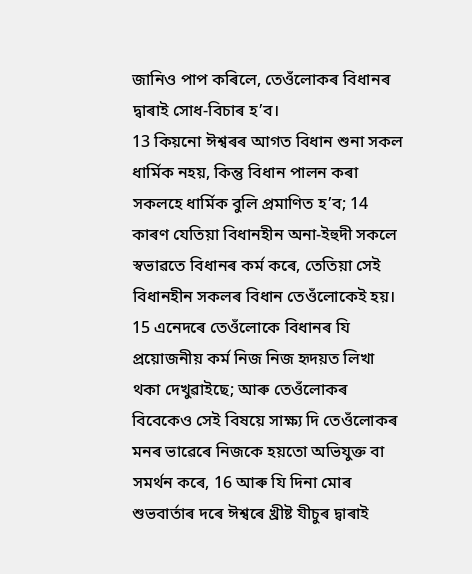জানিও পাপ কৰিলে, তেওঁলোকৰ বিধানৰ দ্ৱাৰাই সোধ-বিচাৰ হ’ব।
13 কিয়নো ঈশ্বৰৰ আগত বিধান শুনা সকল ধার্মিক নহয়, কিন্তু বিধান পালন কৰা সকলহে ধাৰ্মিক বুলি প্ৰমাণিত হ’ব; 14 কাৰণ যেতিয়া বিধানহীন অনা-ইহুদী সকলে স্বভাৱতে বিধানৰ কৰ্ম কৰে, তেতিয়া সেই বিধানহীন সকলৰ বিধান তেওঁলোকেই হয়।
15 এনেদৰে তেওঁলোকে বিধানৰ যি প্ৰয়োজনীয় কৰ্ম নিজ নিজ হৃদয়ত লিখা থকা দেখুৱাইছে; আৰু তেওঁলোকৰ বিবেকেও সেই বিষয়ে সাক্ষ্য দি তেওঁলোকৰ মনৰ ভাৱেৰে নিজকে হয়তো অভিযুক্ত বা সমর্থন কৰে, 16 আৰু যি দিনা মোৰ শুভবাৰ্তাৰ দৰে ঈশ্বৰে খ্ৰীষ্ট যীচুৰ দ্বাৰাই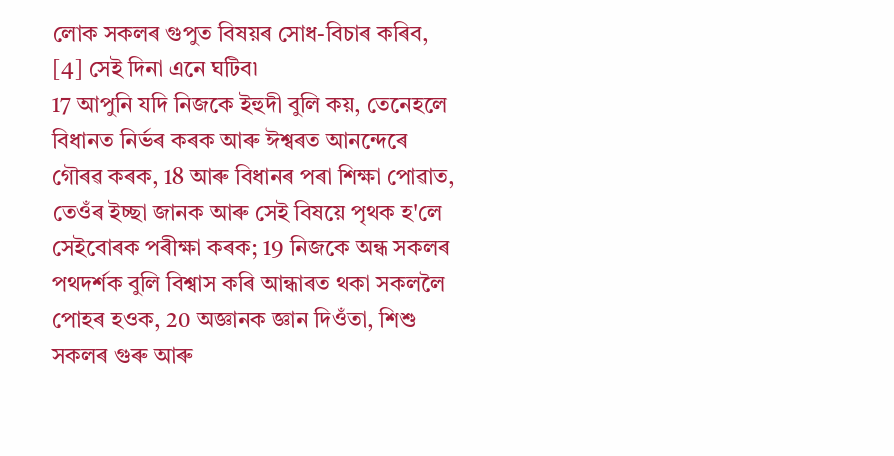লোক সকলৰ গুপুত বিষয়ৰ সোধ-বিচাৰ কৰিব, [4] সেই দিনা এনে ঘটিব৷
17 আপুনি যদি নিজকে ইহুদী বুলি কয়, তেনেহলে বিধানত নিৰ্ভৰ কৰক আৰু ঈশ্বৰত আনন্দেৰে গৌৰৱ কৰক, 18 আৰু বিধানৰ পৰা শিক্ষা পোৱাত, তেওঁৰ ইচ্ছা জানক আৰু সেই বিষয়ে পৃথক হ'লে সেইবোৰক পৰীক্ষা কৰক; 19 নিজকে অন্ধ সকলৰ পথদৰ্শক বুলি বিশ্ৱাস কৰি আন্ধাৰত থকা সকললৈ পোহৰ হওক, 20 অজ্ঞানক জ্ঞান দিওঁতা, শিশু সকলৰ গুৰু আৰু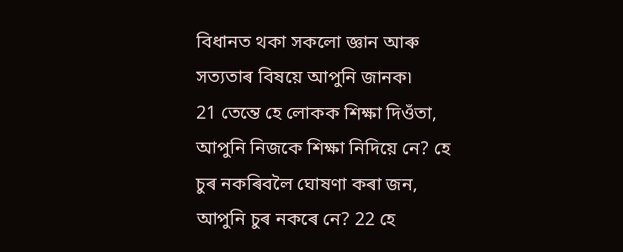বিধানত থকা সকলো জ্ঞান আৰু সত্যতাৰ বিষয়ে আপুনি জানক৷
21 তেন্তে হে লোকক শিক্ষা দিওঁতা, আপুনি নিজকে শিক্ষা নিদিয়ে নে? হে চুৰ নকৰিবলৈ ঘোষণা কৰা জন, আপুনি চুৰ নকৰে নে? 22 হে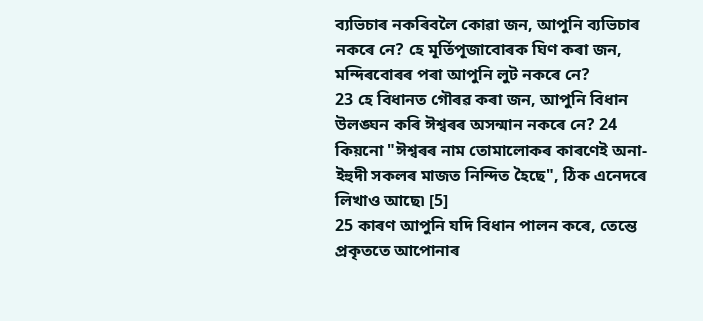ব্যভিচাৰ নকৰিবলৈ কোৱা জন, আপুনি ব্যভিচাৰ নকৰে নে? হে মূৰ্তিপূজাবোৰক ঘিণ কৰা জন, মন্দিৰবোৰৰ পৰা আপুনি লুট নকৰে নে?
23 হে বিধানত গৌৰৱ কৰা জন, আপুনি বিধান উলঙ্ঘন কৰি ঈশ্বৰৰ অসন্মান নকৰে নে? 24 কিয়নো "ঈশ্বৰৰ নাম তোমালোকৰ কাৰণেই অনা-ইহুদী সকলৰ মাজত নিন্দিত হৈছে", ঠিক এনেদৰে লিখাও আছে৷ [5]
25 কাৰণ আপুনি যদি বিধান পালন কৰে, তেন্তে প্ৰকৃততে আপোনাৰ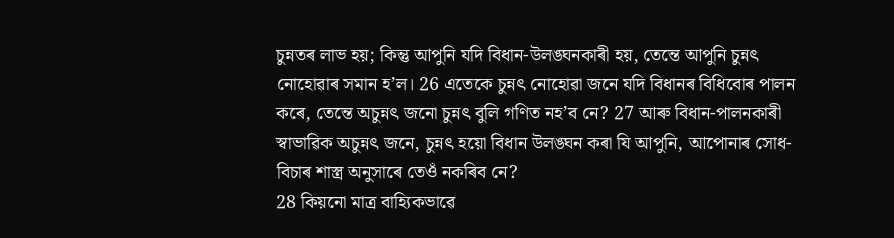চুন্নতৰ লাভ হয়; কিন্তু আপুনি যদি বিধান-উলঙ্ঘনকাৰী হয়, তেন্তে আপুনি চুন্নৎ নোহোৱাৰ সমান হ’ল। 26 এতেকে চুন্নৎ নোহোৱা জনে যদি বিধানৰ বিধিবোৰ পালন কৰে, তেন্তে অচুন্নৎ জনো চুন্নৎ বুলি গণিত নহ’ব নে? 27 আৰু বিধান-পালনকাৰী স্বাভাৱিক অচুন্নৎ জনে, চুন্নৎ হয়ো বিধান উলঙ্ঘন কৰা যি আপুনি, আপোনাৰ সোধ-বিচাৰ শাস্ত্ৰ অনুসাৰে তেওঁ নকৰিব নে?
28 কিয়নো মাত্ৰ বাহ্যিকভাৱে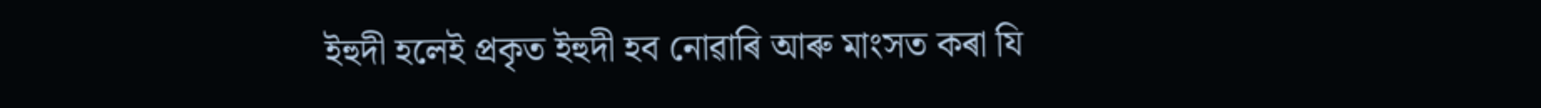ইহুদী হলেই প্ৰকৃত ইহুদী হব নোৱাৰি আৰু মাংসত কৰা যি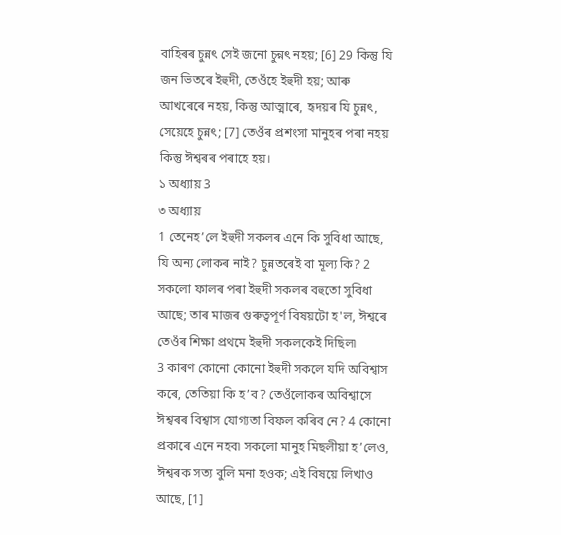বাহিৰৰ চুন্নৎ সেই জনো চুন্নৎ নহয়; [6] 29 কিন্তু যি জন ভিতৰে ইহুদী, তেওঁহে ইহুদী হয়; আৰু আখৰেৰে নহয়, কিন্তু আত্মাৰে, হৃদয়ৰ যি চুন্নৎ, সেয়েহে চুন্নৎ; [7] তেওঁৰ প্ৰশংসা মানুহৰ পৰা নহয় কিন্তু ঈশ্বৰৰ পৰাহে হয়।
১ অধ্যায় 3
৩ অধ্যায়
1 তেনেহ’লে ইহুদী সকলৰ এনে কি সুবিধা আছে, যি অন্য লোকৰ নাই? চুন্নতৰেই বা মূল্য কি? 2 সকলো ফালৰ পৰা ইহুদী সকলৰ বহুতো সুবিধা আছে; তাৰ মাজৰ গুৰুত্ৱপূর্ণ বিষয়টো হ'ল, ঈশ্ৱৰে তেওঁৰ শিক্ষা প্ৰথমে ইহুদী সকলকেই দিছিল৷
3 কাৰণ কোনো কোনো ইহুদী সকলে যদি অবিশ্বাস কৰে, তেতিয়া কি হ’ব? তেওঁলোকৰ অবিশ্বাসে ঈশ্বৰৰ বিশ্বাস যোগ্যতা বিফল কৰিব নে? 4 কোনো প্ৰকাৰে এনে নহব৷ সকলো মানুহ মিছলীয়া হ’লেও, ঈশ্বৰক সত্য বুলি মনা হওক; এই বিষয়ে লিখাও আছে, [1]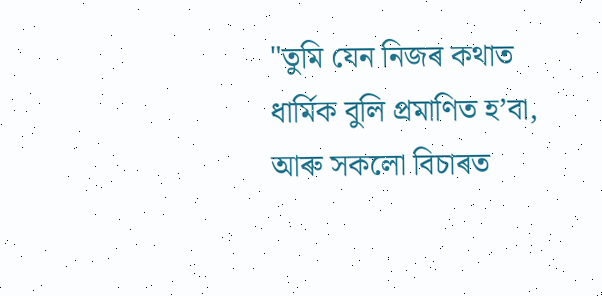"তুমি যেন নিজৰ কথাত ধাৰ্মিক বুলি প্ৰমাণিত হ’বা,
আৰু সকলো বিচাৰত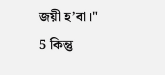জয়ী হ’বা।"
5 কিন্তু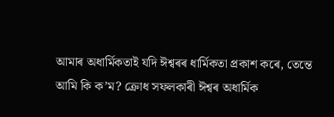আমাৰ অধাৰ্মিকতাই যদি ঈশ্বৰৰ ধাৰ্মিকতা প্ৰকাশ কৰে, তেন্তে আমি কি ক’ম? ক্ৰোধ সফলকাৰী ঈশ্বৰ অধাৰ্মিক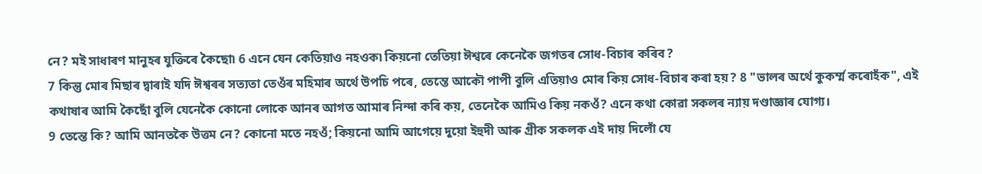নে? মই সাধাৰণ মানুহৰ যুক্তিৰে কৈছো৷ 6 এনে যেন কেতিয়াও নহওক৷ কিয়নো তেতিয়া ঈশ্বৰে কেনেকৈ জগতৰ সোধ-বিচাৰ কৰিব?
7 কিন্তু মোৰ মিছাৰ দ্বাৰাই যদি ঈশ্বৰৰ সত্যতা তেওঁৰ মহিমাৰ অৰ্থে উপচি পৰে, তেম্তে আকৌ পাপী বুলি এতিয়াও মোৰ কিয় সোধ-বিচাৰ কৰা হয়? 8 "ভালৰ অৰ্থে কুকৰ্ম্ম কৰোহঁক", এই কথাষাৰ আমি কৈছোঁ বুলি যেনেকৈ কোনো লোকে আনৰ আগত আমাৰ নিন্দা কৰি কয়, তেনেকৈ আমিও কিয় নকওঁ? এনে কথা কোৱা সকলৰ ন্যায় দণ্ডাজ্ঞাৰ যোগ্য।
9 তেন্তে কি? আমি আনতকৈ উত্তম নে? কোনো মতে নহওঁ; কিয়নো আমি আগেয়ে দুয়ো ইহুদী আৰু গ্ৰীক সকলক এই দায় দিলোঁ যে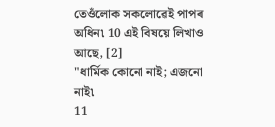তেওঁলোক সকলোৱেই পাপৰ অধিন৷ 10 এই বিষয়ে লিখাও আছে, [2]
"ধাৰ্মিক কোনো নাই; এজনো নাই৷
11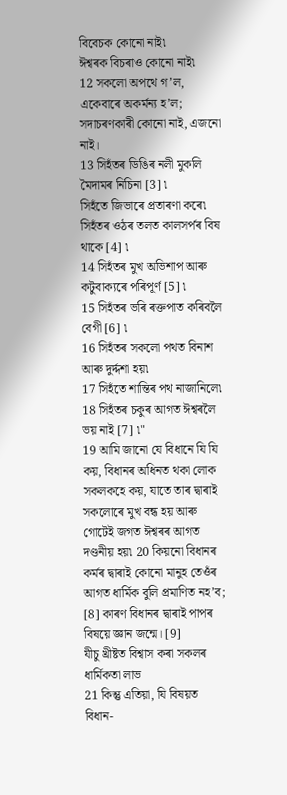বিবেচক কোনো নাই৷
ঈশ্বৰক বিচৰাও কোনো নাই৷
12 সকলো অপথে গ’ল, একেবাৰে অকৰ্মন্য হ’ল;
সদাচৰণকাৰী কোনো নাই, এজনো নাই।
13 সিহঁতৰ ডিঙিৰ নলী মুকলি মৈদামৰ নিচিনা [3] ৷
সিহঁতে জিভাৰে প্ৰতাৰণা কৰে৷
সিহঁতৰ ওঠৰ তলত কালসৰ্পৰ বিষ থাকে [4] ৷
14 সিহঁতৰ মুখ অভিশাপ আৰু কটুবাক্যৰে পৰিপূৰ্ণ [5] ৷
15 সিহঁতৰ ভৰি ৰক্তপাত কৰিবলৈ বেগী [6] ৷
16 সিহঁতৰ সকলো পথত বিনাশ আৰু দুৰ্দ্দশা হয়৷
17 সিহঁতে শান্তিৰ পথ নাজানিলে৷
18 সিহঁতৰ চকুৰ আগত ঈশ্বৰলৈ ভয় নাই [7] ৷"
19 আমি জানো যে বিধানে যি যি কয়, বিধানৰ অধিনত থকা লোক সকলকহে কয়, যাতে তাৰ দ্বাৰাই সকলোৰে মুখ বন্ধ হয় আৰু গোটেই জগত ঈশ্বৰৰ আগত দণ্ডনীয় হয়৷ 20 কিয়নো বিধানৰ কৰ্মৰ দ্বাৰাই কোনো মানুহ তেওঁৰ আগত ধাৰ্মিক বুলি প্ৰমাণিত নহ’ব; [8] কাৰণ বিধানৰ দ্বাৰাই পাপৰ বিষয়ে জ্ঞান জন্মে। [9]
যীচু খ্ৰীষ্টত বিশ্বাস কৰা সকলৰ ধাৰ্মিকতা লাভ
21 কিন্তু এতিয়া, যি বিষয়ত বিধান-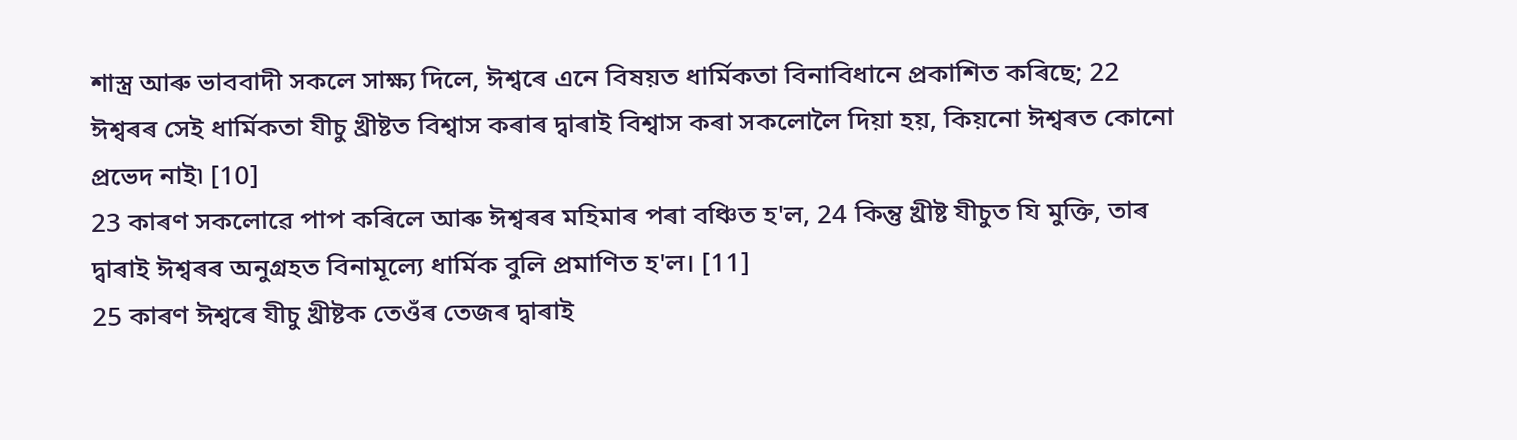শাস্ত্ৰ আৰু ভাববাদী সকলে সাক্ষ্য দিলে, ঈশ্বৰে এনে বিষয়ত ধাৰ্মিকতা বিনাবিধানে প্ৰকাশিত কৰিছে; 22 ঈশ্বৰৰ সেই ধাৰ্মিকতা যীচু খ্ৰীষ্টত বিশ্বাস কৰাৰ দ্বাৰাই বিশ্বাস কৰা সকলোলৈ দিয়া হয়, কিয়নো ঈশ্ৱৰত কোনো প্ৰভেদ নাই৷ [10]
23 কাৰণ সকলোৱে পাপ কৰিলে আৰু ঈশ্বৰৰ মহিমাৰ পৰা বঞ্চিত হ'ল, 24 কিন্তু খ্ৰীষ্ট যীচুত যি মুক্তি, তাৰ দ্বাৰাই ঈশ্বৰৰ অনুগ্ৰহত বিনামূল্যে ধাৰ্মিক বুলি প্ৰমাণিত হ'ল। [11]
25 কাৰণ ঈশ্বৰে যীচু খ্ৰীষ্টক তেওঁৰ তেজৰ দ্ৱাৰাই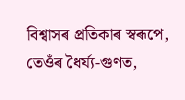বিশ্ৱাসৰ প্ৰতিকাৰ স্ৱৰূপে, তেওঁৰ ধৈৰ্য্য-গুণত,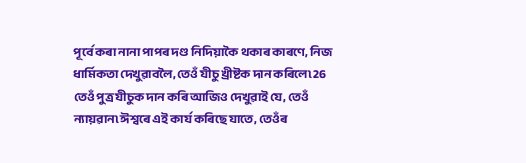পূৰ্বে কৰা নানা পাপৰ দণ্ড নিদিয়াকৈ থকাৰ কাৰণে, নিজ ধাৰ্মিকতা দেখুৱাবলৈ, তেওঁ যীচু খ্ৰীষ্টক দান কৰিলে৷ 26 তেওঁ পুত্ৰ যীচুক দান কৰি আজিও দেখুৱাই যে, তেওঁ ন্যায়ৱান৷ ঈশ্বৰে এই কাৰ্য কৰিছে যাতে, তেওঁৰ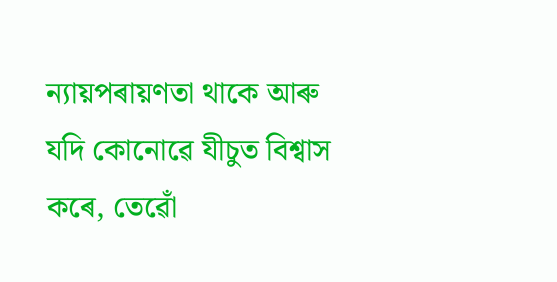ন্যায়পৰায়ণতা থাকে আৰু যদি কোনোৱে যীচুত বিশ্বাস কৰে, তেৱোঁ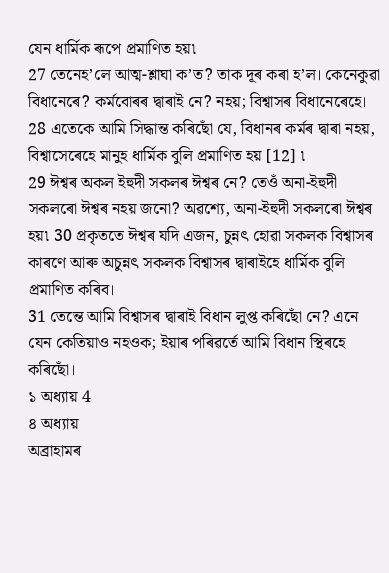যেন ধাৰ্মিক ৰূপে প্ৰমাণিত হয়৷
27 তেনেহ’লে আত্ম-শ্লাঘা ক’ত? তাক দূৰ কৰা হ’ল। কেনেকুৱা বিধানেৰে? কৰ্মবোৰৰ দ্বাৰাই নে? নহয়; বিশ্বাসৰ বিধানেৰেহে। 28 এতেকে আমি সিদ্ধান্ত কৰিছোঁ যে, বিধানৰ কৰ্মৰ দ্বাৰা নহয়, বিশ্বাসেৰেহে মানুহ ধাৰ্মিক বুলি প্ৰমাণিত হয় [12] ৷
29 ঈশ্বৰ অকল ইহুদী সকলৰ ঈশ্বৰ নে? তেওঁ অনা-ইহুদী সকলৰো ঈশ্ৱৰ নহয় জনো? অৱশ্যে, অনা-ইহুদী সকলৰো ঈশ্বৰ হয়৷ 30 প্ৰকৃততে ঈশ্ৱৰ যদি এজন, চুন্নৎ হোৱা সকলক বিশ্বাসৰ কাৰণে আৰু অচুন্নৎ সকলক বিশ্বাসৰ দ্বাৰাইহে ধাৰ্মিক বুলি প্ৰমাণিত কৰিব।
31 তেন্তে আমি বিশ্বাসৰ দ্বাৰাই বিধান লুপ্ত কৰিছোঁ নে? এনে যেন কেতিয়াও নহওক; ইয়াৰ পৰিৱর্তে আমি বিধান স্থিৰহে কৰিছোঁ।
১ অধ্যায় 4
৪ অধ্যায়
অব্ৰাহামৰ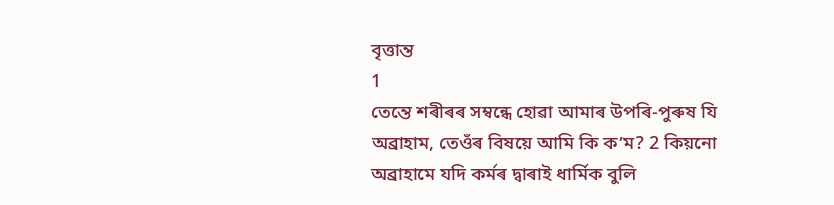বৃত্তান্ত
1
তেন্তে শৰীৰৰ সম্বন্ধে হোৱা আমাৰ উপৰি-পুৰুষ যি অব্ৰাহাম, তেওঁৰ বিষয়ে আমি কি ক’ম? 2 কিয়নো অব্ৰাহামে যদি কৰ্মৰ দ্বাৰাই ধাৰ্মিক বুলি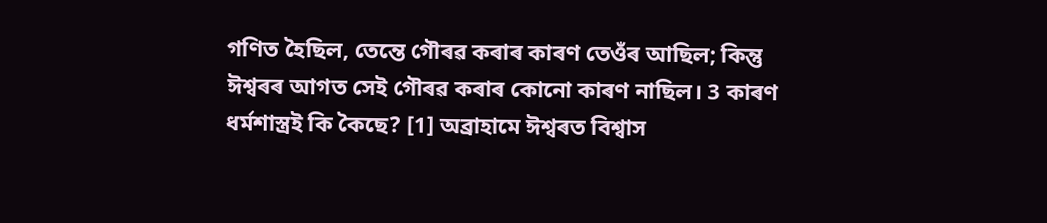গণিত হৈছিল, তেন্তে গৌৰৱ কৰাৰ কাৰণ তেওঁৰ আছিল; কিন্তু ঈশ্বৰৰ আগত সেই গৌৰৱ কৰাৰ কোনো কাৰণ নাছিল। 3 কাৰণ ধৰ্মশাস্ত্ৰই কি কৈছে? [1] অব্ৰাহামে ঈশ্বৰত বিশ্বাস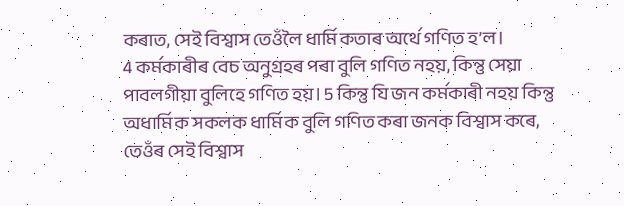কৰাত, সেই বিশ্বাস তেওঁলৈ ধাৰ্মিকতাৰ অৰ্থে গণিত হ’ল।
4 কৰ্মকাৰীৰ বেচ অনুগ্ৰহৰ পৰা বুলি গণিত নহয়, কিন্তু সেয়া পাবলগীয়া বুলিহে গণিত হয়। 5 কিন্তু যি জন কৰ্মকাৰী নহয় কিন্তু অধাৰ্মিক সকলক ধাৰ্মিক বুলি গণিত কৰা জনক বিশ্বাস কৰে, তেওঁৰ সেই বিশ্বাস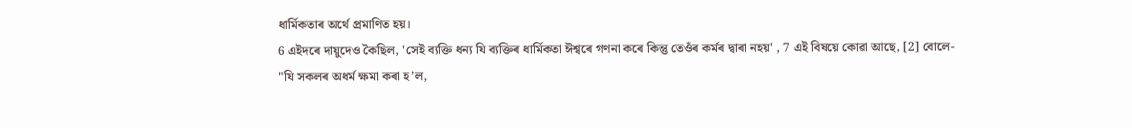ধাৰ্মিকতাৰ অৰ্থে প্ৰমাণিত হয়।
6 এইদৰে দায়ুদেও কৈছিল, 'সেই ব্যক্তি ধন্য যি ব্যক্তিৰ ধাৰ্মিকতা ঈশ্বৰে গণনা কৰে কিন্তু তেওঁৰ কৰ্মৰ দ্বাৰা নহয়' , 7 এই বিষয়ে কোৱা আছে, [2] বোলে-
"যি সকলৰ অধৰ্ম ক্ষমা কৰা হ’ল,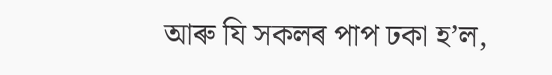আৰু যি সকলৰ পাপ ঢকা হ’ল,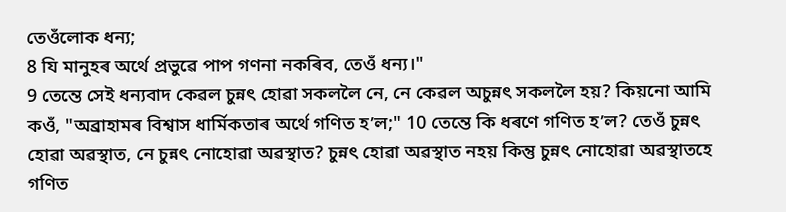তেওঁলোক ধন্য;
8 যি মানুহৰ অৰ্থে প্ৰভুৱে পাপ গণনা নকৰিব, তেওঁ ধন্য।"
9 তেন্তে সেই ধন্যবাদ কেৱল চুন্নৎ হোৱা সকললৈ নে, নে কেৱল অচুন্নৎ সকললৈ হয়? কিয়নো আমি কওঁ, "অব্ৰাহামৰ বিশ্বাস ধাৰ্মিকতাৰ অৰ্থে গণিত হ’ল;" 10 তেন্তে কি ধৰণে গণিত হ’ল? তেওঁ চুন্নৎ হোৱা অৱস্থাত, নে চুন্নৎ নোহোৱা অৱস্থাত? চুন্নৎ হোৱা অৱস্থাত নহয় কিন্তু চুন্নৎ নোহোৱা অৱস্থাতহে গণিত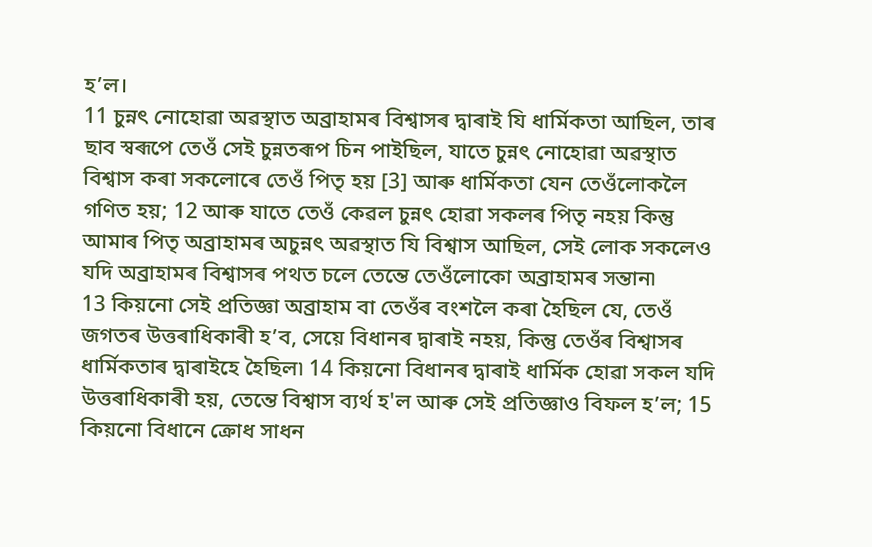হ’ল।
11 চুন্নৎ নোহোৱা অৱস্থাত অব্ৰাহামৰ বিশ্বাসৰ দ্বাৰাই যি ধাৰ্মিকতা আছিল, তাৰ ছাব স্বৰূপে তেওঁ সেই চুন্নতৰূপ চিন পাইছিল, যাতে চুন্নৎ নোহোৱা অৱস্থাত বিশ্বাস কৰা সকলোৰে তেওঁ পিতৃ হয় [3] আৰু ধাৰ্মিকতা যেন তেওঁলোকলৈ গণিত হয়; 12 আৰু যাতে তেওঁ কেৱল চুন্নৎ হোৱা সকলৰ পিতৃ নহয় কিন্তু আমাৰ পিতৃ অব্ৰাহামৰ অচুন্নৎ অৱস্থাত যি বিশ্ৱাস আছিল, সেই লোক সকলেও যদি অব্ৰাহামৰ বিশ্ৱাসৰ পথত চলে তেন্তে তেওঁলোকো অব্ৰাহামৰ সন্তান৷
13 কিয়নো সেই প্ৰতিজ্ঞা অব্ৰাহাম বা তেওঁৰ বংশলৈ কৰা হৈছিল যে, তেওঁ জগতৰ উত্তৰাধিকাৰী হ’ব, সেয়ে বিধানৰ দ্বাৰাই নহয়, কিন্তু তেওঁৰ বিশ্বাসৰ ধাৰ্মিকতাৰ দ্বাৰাইহে হৈছিল৷ 14 কিয়নো বিধানৰ দ্বাৰাই ধাৰ্মিক হোৱা সকল যদি উত্তৰাধিকাৰী হয়, তেন্তে বিশ্বাস ব্যৰ্থ হ'ল আৰু সেই প্ৰতিজ্ঞাও বিফল হ’ল; 15 কিয়নো বিধানে ক্ৰোধ সাধন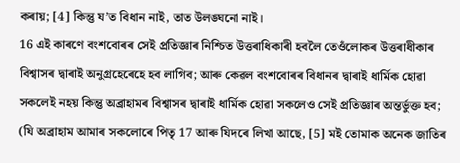কৰায়; [4] কিন্তু য’ত বিধান নাই, তাত উলঙ্ঘনো নাই।
16 এই কাৰণে বংশবোৰৰ সেই প্ৰতিজ্ঞাৰ নিশ্চিত উত্তৰাধিকাৰী হবলৈ তেওঁলোকৰ উত্তৰাধীকাৰ বিশ্ৱাসৰ দ্ৱাৰাই অনুগ্ৰহেৰেহে হব লাগিব; আৰু কেৱল বংশবোৰৰ বিধানৰ দ্বাৰাই ধাৰ্মিক হোৱা সকলেই নহয় কিন্তু অব্ৰাহামৰ বিশ্বাসৰ দ্বাৰাই ধাৰ্মিক হোৱা সকলেও সেই প্ৰতিজ্ঞাৰ অন্তর্ভুক্ত হব; (যি অব্ৰাহাম আমাৰ সকলোৰে পিতৃ 17 আৰু যিদৰে লিখা আছে, [5] মই তোমাক অনেক জাতিৰ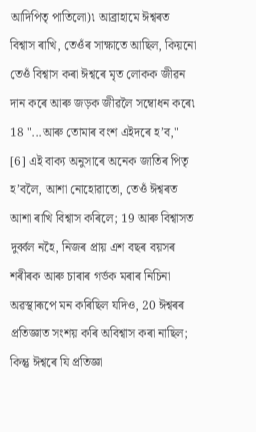আদিপিতৃ পাতিলো)৷ আব্ৰাহামে ঈশ্ৱৰত বিশ্ৱাস ৰাখি, তেওঁৰ সাক্ষাতে আছিল, কিয়নো তেওঁ বিশ্ৱাস কৰা ঈশ্ৱৰে মৃত লোকক জীৱন দান কৰে আৰু জড়ক জীৱলৈ সম্বোধন কৰে৷
18 "...আৰু তোমাৰ বংশ এইদৰে হ’ব," [6] এই বাক্য অনুসাৰে অনেক জাতিৰ পিতৃ হ’বলৈ, আশা নোহোৱাতো, তেওঁ ঈশ্ৱৰত আশা ৰাখি বিশ্বাস কৰিলে; 19 আৰু বিশ্বাসত দুৰ্ব্বল নহৈ, নিজৰ প্ৰায় এশ বছৰ বয়সৰ শৰীৰক আৰু চাৰাৰ গর্ভক মৰাৰ নিচিনা অৱস্থাৰূপে মন কৰিছিল যদিও, 20 ঈশ্বৰৰ প্ৰতিজ্ঞাত সংশয় কৰি অবিশ্বাস কৰা নাছিল; কিন্তু ঈশ্ৱৰে যি প্ৰতিজ্ঞা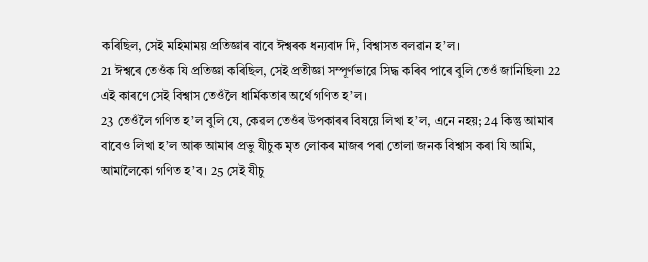কৰিছিল, সেই মহিমাময় প্ৰতিজ্ঞাৰ বাবে ঈশ্বৰক ধন্যবাদ দি, বিশ্বাসত বলৱান হ’ল।
21 ঈশ্ৱৰে তেওঁক যি প্ৰতিজ্ঞা কৰিছিল, সেই প্ৰতীজ্ঞা সম্পূর্ণভাৱে সিদ্ধ কৰিব পাৰে বুলি তেওঁ জানিছিল৷ 22 এই কাৰণে সেই বিশ্বাস তেওঁলৈ ধাৰ্মিকতাৰ অৰ্থে গণিত হ’ল।
23 তেওঁলৈ গণিত হ’ল বুলি যে, কেৱল তেওঁৰ উপকাৰৰ বিষয়ে লিখা হ’ল, এনে নহয়; 24 কিন্তু আমাৰ বাবেও লিখা হ’ল আৰু আমাৰ প্ৰভু যীচুক মৃত লোকৰ মাজৰ পৰা তোলা জনক বিশ্বাস কৰা যি আমি, আমালৈকো গণিত হ’ব। 25 সেই যীচু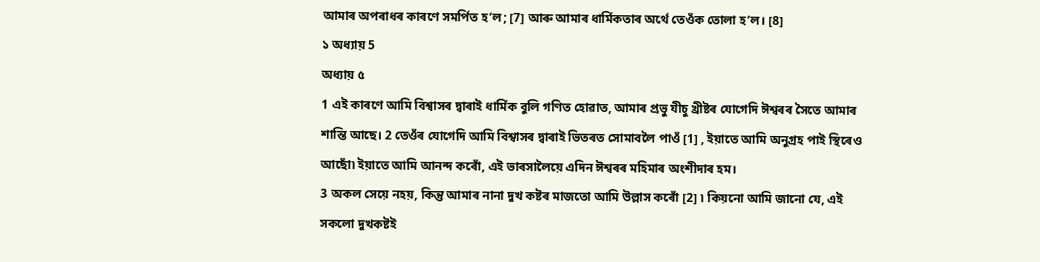আমাৰ অপৰাধৰ কাৰণে সমৰ্পিত হ’ল; [7] আৰু আমাৰ ধাৰ্মিকতাৰ অৰ্থে তেওঁক তোলা হ’ল। [8]
১ অধ্যায় 5
অধ্যায় ৫
1 এই কাৰণে আমি বিশ্বাসৰ দ্বাৰাই ধাৰ্মিক বুলি গণিত হোৱাত, আমাৰ প্ৰভু যীচু খ্ৰীষ্টৰ যোগেদি ঈশ্বৰৰ সৈতে আমাৰ শান্তি আছে। 2 তেওঁৰ যোগেদি আমি বিশ্বাসৰ দ্বাৰাই ভিতৰত সোমাবলৈ পাওঁ [1] , ইয়াতে আমি অনুগ্ৰহ পাই স্থিৰেও আছোঁ৷ ইয়াতে আমি আনন্দ কৰোঁ, এই ভাৰসালৈয়ে এদিন ঈশ্বৰৰ মহিমাৰ অংশীদাৰ হম।
3 অকল সেয়ে নহয়, কিন্তু আমাৰ নানা দুখ কষ্টৰ মাজতো আমি উল্লাস কৰোঁ [2] ৷ কিয়নো আমি জানো যে, এই সকলো দুখকষ্টই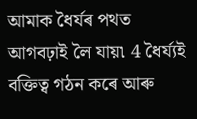আমাক ধৈর্যৰ পথত আগবঢ়াই লৈ যায়৷ 4 ধৈৰ্য্যই বক্তিত্ব গঠন কৰে আৰু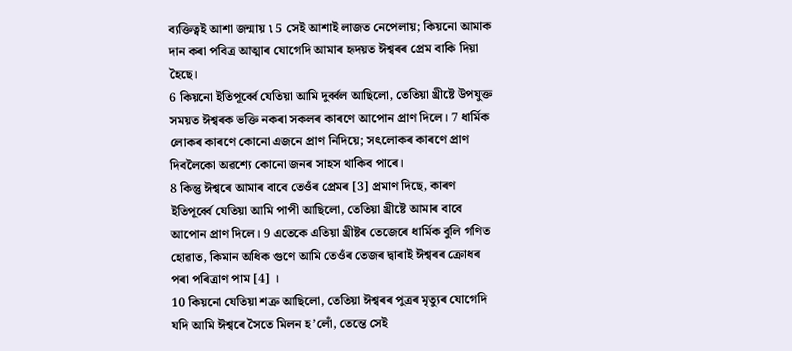ব্যক্তিত্বই আশা জন্মায় ৷ 5 সেই আশাই লাজত নেপেলায়; কিয়নো আমাক দান কৰা পবিত্ৰ আত্মাৰ যোগেদি আমাৰ হৃদয়ত ঈশ্বৰৰ প্ৰেম বাকি দিয়া হৈছে।
6 কিয়নো ইতিপূৰ্ব্বে যেতিয়া আমি দুৰ্ব্বল আছিলো, তেতিয়া খ্ৰীষ্টে উপযুক্ত সময়ত ঈশ্বৰক ভক্তি নকৰা সকলৰ কাৰণে আপোন প্ৰাণ দিলে। 7 ধাৰ্মিক লোকৰ কাৰণে কোনো এজনে প্ৰাণ নিদিয়ে; সৎলোকৰ কাৰণে প্ৰাণ দিবলৈকো অৱশ্যে কোনো জনৰ সাহস থাকিব পাৰে।
8 কিন্তু ঈশ্বৰে আমাৰ বাবে তেওঁৰ প্ৰেমৰ [3] প্ৰমাণ দিছে, কাৰণ ইতিপূৰ্ব্বে যেতিয়া আমি পাপী আছিলো, তেতিয়া খ্ৰীষ্টে আমাৰ বাবে আপোন প্ৰাণ দিলে। 9 এতেকে এতিয়া খ্ৰীষ্টৰ তেজেৰে ধাৰ্মিক বুলি গণিত হোৱাত, কিমান অধিক গুণে আমি তেওঁৰ তেজৰ দ্বাৰাই ঈশ্বৰৰ ক্ৰোধৰ পৰা পৰিত্ৰাণ পাম [4] ।
10 কিয়নো যেতিয়া শত্ৰু আছিলো, তেতিয়া ঈশ্বৰৰ পুত্ৰৰ মৃত্যুৰ যোগেদি যদি আমি ঈশ্বৰে সৈতে মিলন হ’লোঁ, তেন্তে সেই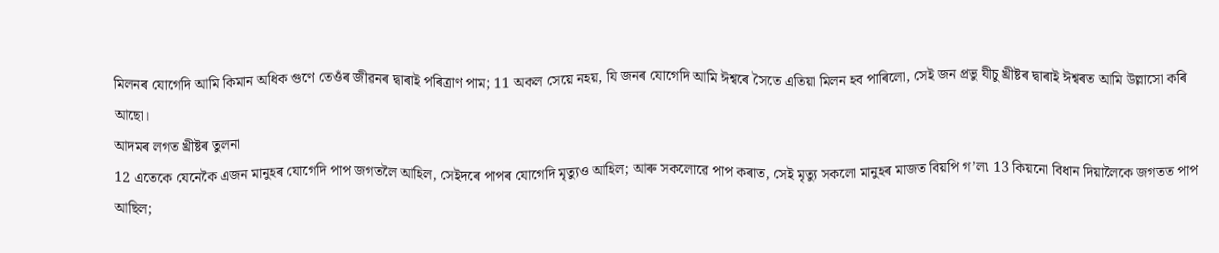মিলনৰ যোগেদি আমি কিমান অধিক গুণে তেওঁৰ জীৱনৰ দ্বাৰাই পৰিত্ৰাণ পাম; 11 অকল সেয়ে নহয়, যি জনৰ যোগেদি আমি ঈশ্বৰে সৈতে এতিয়া মিলন হব পাৰিলো, সেই জন প্ৰভু যীচু খ্ৰীষ্টৰ দ্বাৰাই ঈশ্বৰত আমি উল্লাসো কৰি আছো।
আদমৰ লগত খ্ৰীষ্টৰ তুলনা
12 এতেকে যেনেকৈ এজন মানুহৰ যোগেদি পাপ জগতলৈ আহিল, সেইদৰে পাপৰ যোগেদি মৃত্যুও আহিল; আৰু সকলোৱে পাপ কৰাত, সেই মৃত্যু সকলো মানুহৰ মাজত বিয়পি গ’ল৷ 13 কিয়নো বিধান দিয়ালৈকে জগতত পাপ আছিল;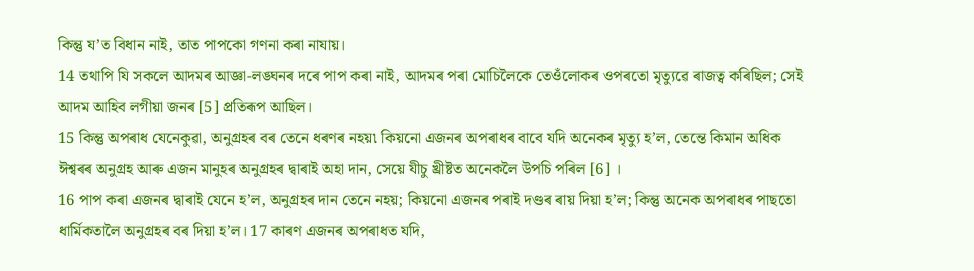কিন্তু য’ত বিধান নাই, তাত পাপকো গণনা কৰা নাযায়।
14 তথাপি যি সকলে আদমৰ আজ্ঞা-লঙ্ঘনৰ দৰে পাপ কৰা নাই, আদমৰ পৰা মোচিলৈকে তেওঁলোকৰ ওপৰতো মৃত্যুৱে ৰাজত্ব কৰিছিল; সেই আদম আহিব লগীয়া জনৰ [5] প্ৰতিৰূপ আছিল।
15 কিন্তু অপৰাধ যেনেকুৱা, অনুগ্ৰহৰ বৰ তেনে ধৰণৰ নহয়৷ কিয়নো এজনৰ অপৰাধৰ বাবে যদি অনেকৰ মৃত্যু হ’ল, তেন্তে কিমান অধিক ঈশ্বৰৰ অনুগ্ৰহ আৰু এজন মানুহৰ অনুগ্ৰহৰ দ্বাৰাই অহা দান, সেয়ে যীচু খ্ৰীষ্টত অনেকলৈ উপচি পৰিল [6] ।
16 পাপ কৰা এজনৰ দ্বাৰাই যেনে হ’ল, অনুগ্ৰহৰ দান তেনে নহয়; কিয়নো এজনৰ পৰাই দণ্ডৰ ৰায় দিয়া হ’ল; কিন্তু অনেক অপৰাধৰ পাছতো ধাৰ্মিকতালৈ অনুগ্ৰহৰ বৰ দিয়া হ’ল। 17 কাৰণ এজনৰ অপৰাধত যদি,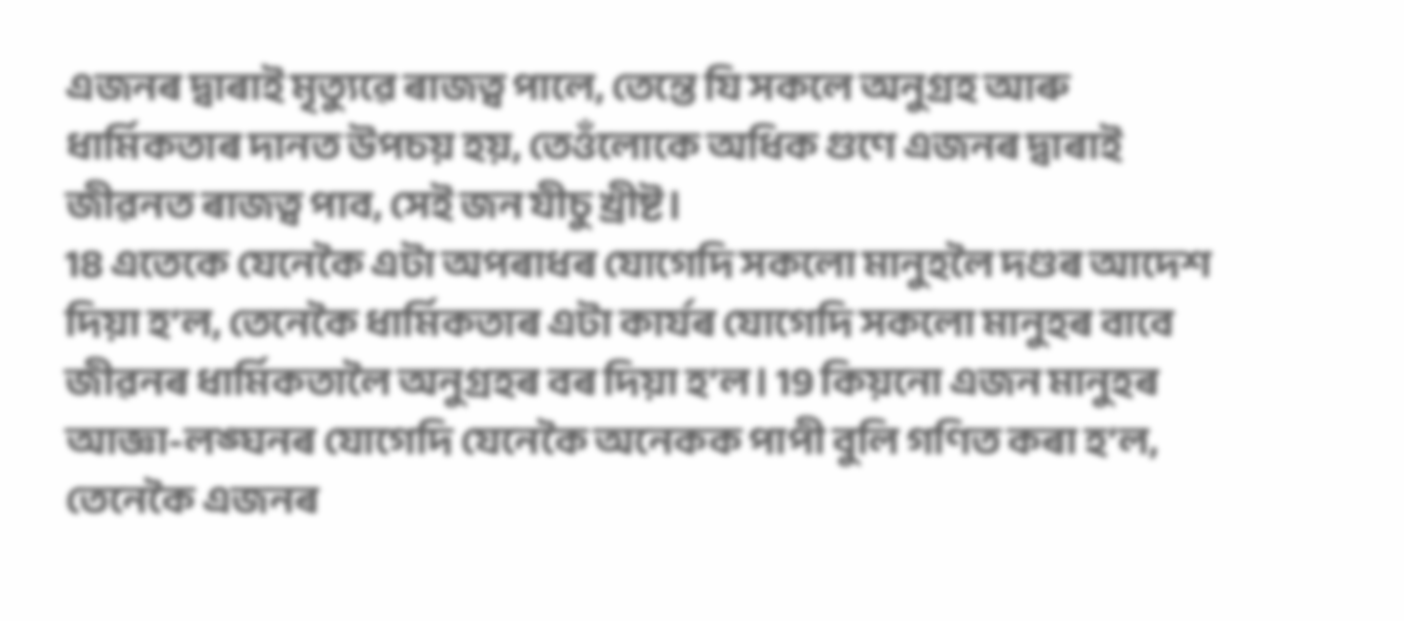এজনৰ দ্বাৰাই মৃত্যুৱে ৰাজত্ব পালে, তেন্তে যি সকলে অনুগ্ৰহ আৰু ধাৰ্মিকতাৰ দানত উপচয় হয়, তেওঁলোকে অধিক গুণে এজনৰ দ্বাৰাই জীৱনত ৰাজত্ব পাব, সেই জন যীচু খ্ৰীষ্ট।
18 এতেকে যেনেকৈ এটা অপৰাধৰ যোগেদি সকলো মানুহলৈ দণ্ডৰ আদেশ দিয়া হ’ল, তেনেকৈ ধাৰ্মিকতাৰ এটা কাৰ্যৰ যোগেদি সকলো মানুহৰ বাবে জীৱনৰ ধাৰ্মিকতালৈ অনুগ্ৰহৰ বৰ দিয়া হ’ল। 19 কিয়নো এজন মানুহৰ আজ্ঞা-লঙ্ঘনৰ যোগেদি যেনেকৈ অনেকক পাপী বুলি গণিত কৰা হ’ল, তেনেকৈ এজনৰ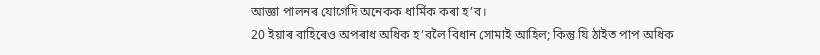আজ্ঞা পালনৰ যোগেদি অনেকক ধাৰ্মিক কৰা হ’ব।
20 ইয়াৰ বাহিৰেও অপৰাধ অধিক হ’বলৈ বিধান সোমাই আহিল; কিন্তু যি ঠাইত পাপ অধিক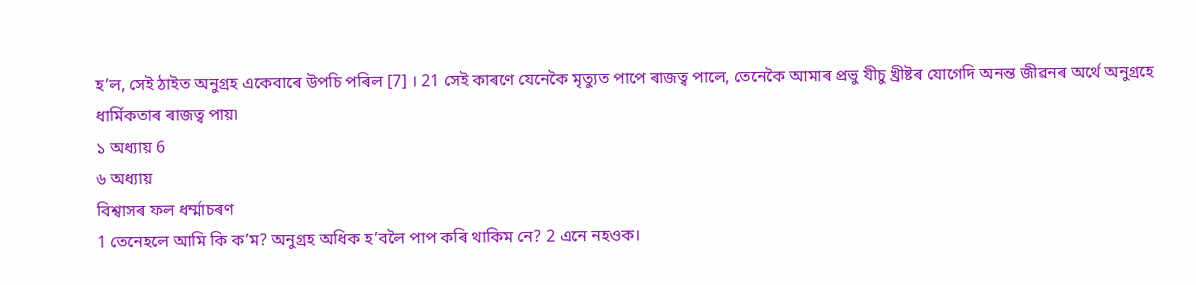হ’ল, সেই ঠাইত অনুগ্ৰহ একেবাৰে উপচি পৰিল [7] । 21 সেই কাৰণে যেনেকৈ মৃত্যুত পাপে ৰাজত্ব পালে, তেনেকৈ আমাৰ প্ৰভু যীচু খ্ৰীষ্টৰ যোগেদি অনন্ত জীৱনৰ অৰ্থে অনুগ্ৰহে ধাৰ্মিকতাৰ ৰাজত্ব পায়৷
১ অধ্যায় 6
৬ অধ্যায়
বিশ্বাসৰ ফল ধৰ্ম্মাচৰণ
1 তেনেহলে আমি কি ক’ম? অনুগ্ৰহ অধিক হ’বলৈ পাপ কৰি থাকিম নে? 2 এনে নহওক।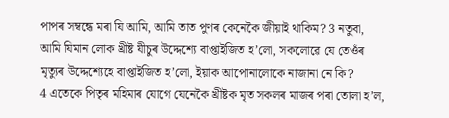পাপৰ সম্বন্ধে মৰা যি আমি, আমি তাত পুণৰ কেনেকৈ জীয়াই থাকিম? 3 নতুবা, আমি যিমান লোক খ্ৰীষ্ট যীচুৰ উদ্দেশ্যে বাপ্তাইজিত হ’লো, সকলোৱে যে তেওঁৰ মৃত্যুৰ উদ্দেশ্যেহে বাপ্তাইজিত হ’লো, ইয়াক আপোনালোকে নাজানা নে কি?
4 এতেকে পিতৃৰ মহিমাৰ যোগে যেনেকৈ খ্ৰীষ্টক মৃত সকলৰ মাজৰ পৰা তোলা হ’ল,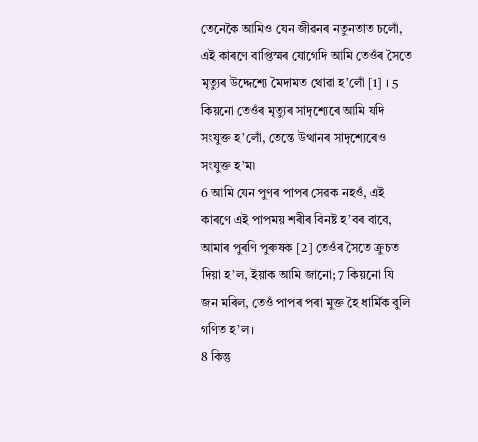তেনেকৈ আমিও যেন জীৱনৰ নতুনতাত চলোঁ, এই কাৰণে বাপ্তিস্মৰ যোগেদি আমি তেওঁৰ সৈতে মৃত্যুৰ উদ্দেশ্যে মৈদামত থোৱা হ’লোঁ [1] । 5 কিয়নো তেওঁৰ মৃত্যুৰ সাদৃশ্যেৰে আমি যদি সংযুক্ত হ’লোঁ, তেন্তে উত্থানৰ সাদৃশ্যেৰেও সংযুক্ত হ’ম৷
6 আমি যেন পুণৰ পাপৰ সেৱক নহওঁ, এই কাৰণে এই পাপময় শৰীৰ বিনষ্ট হ’বৰ বাবে, আমাৰ পুৰণি পুৰুষক [2] তেওঁৰ সৈতে ক্ৰুচত দিয়া হ’ল, ইয়াক আমি জানো; 7 কিয়নো যি জন মৰিল, তেওঁ পাপৰ পৰা মুক্ত হৈ ধাৰ্মিক বুলি গণিত হ’ল।
8 কিন্তু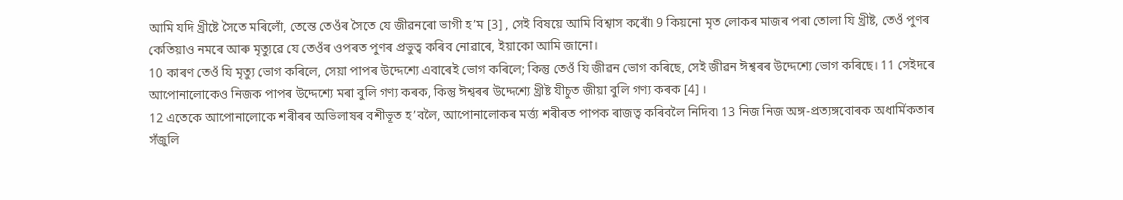আমি যদি খ্ৰীষ্টে সৈতে মৰিলোঁ, তেন্তে তেওঁৰ সৈতে যে জীৱনৰো ভাগী হ’ম [3] , সেই বিষয়ে আমি বিশ্বাস কৰোঁ৷ 9 কিয়নো মৃত লোকৰ মাজৰ পৰা তোলা যি খ্ৰীষ্ট, তেওঁ পুণৰ কেতিয়াও নমৰে আৰু মৃত্যুৱে যে তেওঁৰ ওপৰত পুণৰ প্ৰভুত্ব কৰিব নোৱাৰে, ইয়াকো আমি জানো।
10 কাৰণ তেওঁ যি মৃত্যু ভোগ কৰিলে, সেয়া পাপৰ উদ্দেশ্যে এবাৰেই ভোগ কৰিলে; কিন্তু তেওঁ যি জীৱন ভোগ কৰিছে, সেই জীৱন ঈশ্বৰৰ উদ্দেশ্যে ভোগ কৰিছে। 11 সেইদৰে আপোনালোকেও নিজক পাপৰ উদ্দেশ্যে মৰা বুলি গণ্য কৰক, কিন্তু ঈশ্বৰৰ উদ্দেশ্যে খ্ৰীষ্ট যীচুত জীয়া বুলি গণ্য কৰক [4] ।
12 এতেকে আপোনালোকে শৰীৰৰ অভিলাষৰ বশীভূত হ’বলৈ, আপোনালোকৰ মৰ্ত্ত্য শৰীৰত পাপক ৰাজত্ব কৰিবলৈ নিদিব৷ 13 নিজ নিজ অঙ্গ-প্ৰত্যঙ্গবোৰক অধাৰ্মিকতাৰ সঁজুলি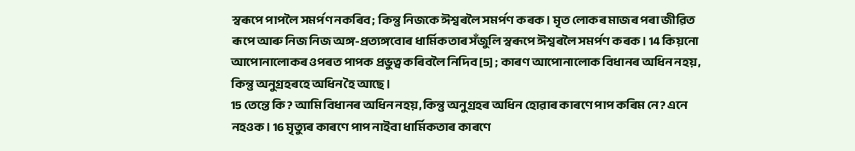স্বৰূপে পাপলৈ সমৰ্পণ নকৰিব; কিন্তু নিজকে ঈশ্বৰলৈ সমর্পণ কৰক। মৃত লোকৰ মাজৰ পৰা জীৱিত ৰূপে আৰু নিজ নিজ অঙ্গ-প্ৰত্যঙ্গবোৰ ধাৰ্মিকতাৰ সঁজুলি স্বৰূপে ঈশ্বৰলৈ সমৰ্পণ কৰক। 14 কিয়নো আপোনালোকৰ ওপৰত পাপক প্ৰভুত্ব কৰিবলৈ নিদিব [5] ; কাৰণ আপোনালোক বিধানৰ অধিন নহয়, কিন্তু অনুগ্ৰহৰহে অধিন হৈ আছে।
15 তেন্তে কি? আমি বিধানৰ অধিন নহয়,কিন্তু অনুগ্ৰহৰ অধিন হোৱাৰ কাৰণে পাপ কৰিম নে? এনে নহওক। 16 মৃত্যুৰ কাৰণে পাপ নাইবা ধাৰ্মিকতাৰ কাৰণে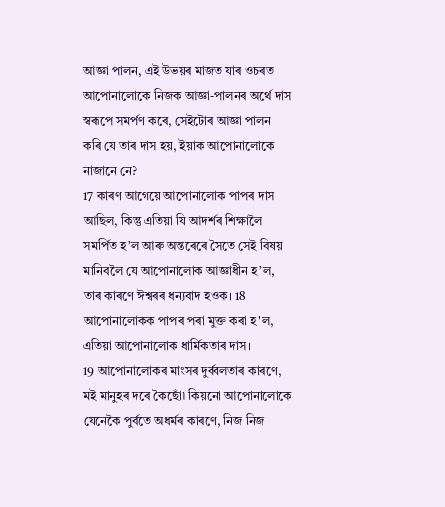আজ্ঞা পালন, এই উভয়ৰ মাজত যাৰ ওচৰত আপোনালোকে নিজক আজ্ঞা-পালনৰ অৰ্থে দাস স্বৰূপে সমৰ্পণ কৰে, সেইটোৰ আজ্ঞা পালন কৰি যে তাৰ দাস হয়, ইয়াক আপোনালোকে নাজানে নে?
17 কাৰণ আগেয়ে আপোনালোক পাপৰ দাস আছিল, কিন্তু এতিয়া যি আদৰ্শৰ শিক্ষালৈ সমৰ্পিত হ’ল আৰু অন্তৰেৰে সৈতে সেই বিষয় মানিবলৈ যে আপোনালোক আজ্ঞাধীন হ’ল, তাৰ কাৰণে ঈশ্বৰৰ ধন্যবাদ হওক। 18 আপোনালোকক পাপৰ পৰা মুক্ত কৰা হ'ল, এতিয়া আপোনালোক ধাৰ্মিকতাৰ দাস।
19 আপোনালোকৰ মাংসৰ দুৰ্ব্বলতাৰ কাৰণে, মই মানুহৰ দৰে কৈছোঁ৷ কিয়নো আপোনালোকে যেনেকৈ পুৰ্বতে অধৰ্মৰ কাৰণে, নিজ নিজ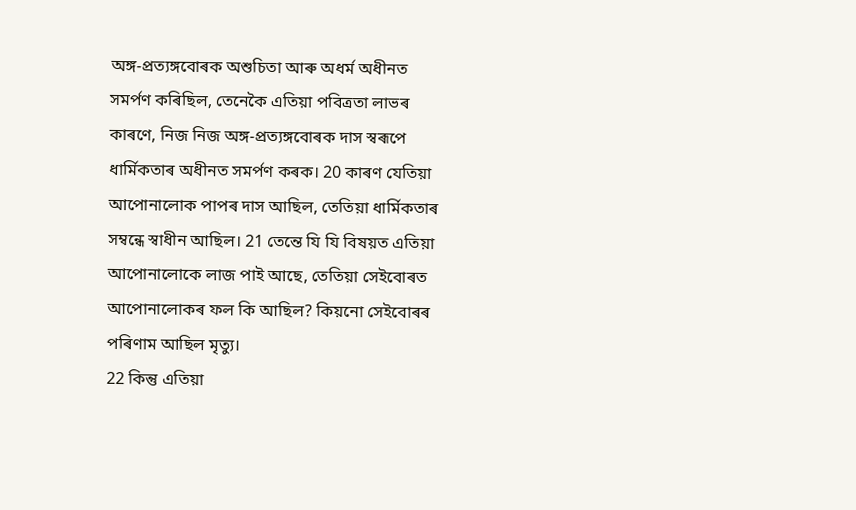অঙ্গ-প্ৰত্যঙ্গবোৰক অশুচিতা আৰু অধৰ্ম অধীনত সমৰ্পণ কৰিছিল, তেনেকৈ এতিয়া পবিত্ৰতা লাভৰ কাৰণে, নিজ নিজ অঙ্গ-প্ৰত্যঙ্গবোৰক দাস স্বৰূপে ধাৰ্মিকতাৰ অধীনত সমৰ্পণ কৰক। 20 কাৰণ যেতিয়া আপোনালোক পাপৰ দাস আছিল, তেতিয়া ধাৰ্মিকতাৰ সম্বন্ধে স্বাধীন আছিল। 21 তেন্তে যি যি বিষয়ত এতিয়া আপোনালোকে লাজ পাই আছে, তেতিয়া সেইবোৰত আপোনালোকৰ ফল কি আছিল? কিয়নো সেইবোৰৰ পৰিণাম আছিল মৃত্যু।
22 কিন্তু এতিয়া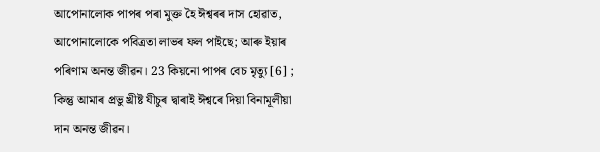আপোনালোক পাপৰ পৰা মুক্ত হৈ ঈশ্বৰৰ দাস হোৱাত, আপোনালোকে পবিত্ৰতা লাভৰ ফল পাইছে; আৰু ইয়াৰ পৰিণাম অনন্ত জীৱন। 23 কিয়নো পাপৰ বেচ মৃত্যু [6] ; কিন্তু আমাৰ প্ৰভু খ্ৰীষ্ট যীচুৰ দ্বাৰাই ঈশ্বৰে দিয়া বিনামূলীয়া দান অনন্ত জীৱন।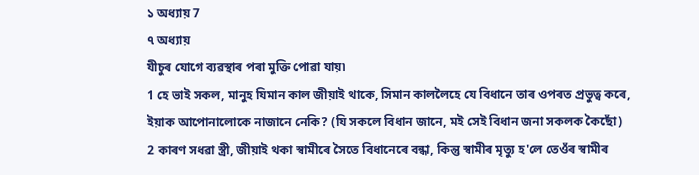১ অধ্যায় 7
৭ অধ্যায়
যীচুৰ যোগে ব্যৱস্থাৰ পৰা মুক্তি পোৱা যায়৷
1 হে ভাই সকল, মানুহ যিমান কাল জীয়াই থাকে, সিমান কাললৈহে যে বিধানে তাৰ ওপৰত প্ৰভুত্ব কৰে, ইয়াক আপোনালোকে নাজানে নেকি? (যি সকলে বিধান জানে, মই সেই বিধান জনা সকলক কৈছোঁ)
2 কাৰণ সধৱা স্ত্ৰী, জীয়াই থকা স্বামীৰে সৈতে বিধানেৰে বন্ধা, কিন্তু স্বামীৰ মৃত্যু হ'লে তেওঁৰ স্বামীৰ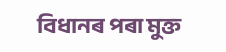বিধানৰ পৰা মুক্ত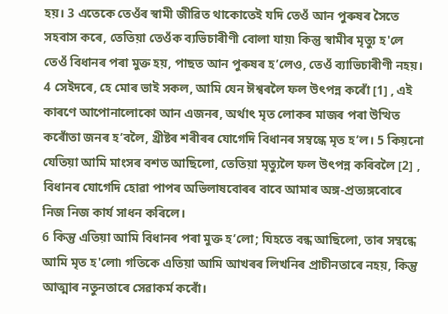হয়। 3 এতেকে তেওঁৰ স্বামী জীৱিত থাকোতেই যদি তেওঁ আন পুৰুষৰ সৈতে সহবাস কৰে, তেতিয়া তেওঁক ব্যভিচাৰীণী বোলা যায়৷ কিন্তু স্বামীৰ মৃত্যু হ'লে তেওঁ বিধানৰ পৰা মুক্ত হয়, পাছত আন পুৰুষৰ হ’লেও, তেওঁ ব্যাভিচাৰীণী নহয়।
4 সেইদৰে, হে মোৰ ভাই সকল, আমি যেন ঈশ্বৰলৈ ফল উৎপন্ন কৰোঁ [1] , এই কাৰণে আপোনালোকো আন এজনৰ, অৰ্থাৎ মৃত লোকৰ মাজৰ পৰা উত্থিত কৰোঁতা জনৰ হ’বলৈ, খ্ৰীষ্টৰ শৰীৰৰ যোগেদি বিধানৰ সম্বন্ধে মৃত হ’ল। 5 কিয়নো যেতিয়া আমি মাংসৰ বশত আছিলো, তেতিয়া মৃত্যুলৈ ফল উৎপন্ন কৰিবলৈ [2] , বিধানৰ যোগেদি হোৱা পাপৰ অভিলাষবোৰৰ বাবে আমাৰ অঙ্গ-প্ৰত্যঙ্গবোৰে নিজ নিজ কাৰ্য সাধন কৰিলে।
6 কিন্তু এতিয়া আমি বিধানৰ পৰা মুক্ত হ’লো; যিহতে বন্ধ আছিলো, তাৰ সম্বন্ধে আমি মৃত হ'লো৷ গতিকে এতিয়া আমি আখৰৰ লিখনিৰ প্ৰাচীনতাৰে নহয়, কিন্তু আত্মাৰ নতুনতাৰে সেৱাকৰ্ম কৰোঁ।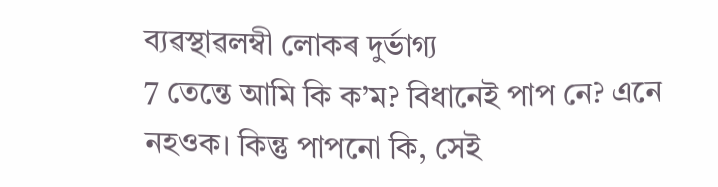ব্যৱস্থাৱলম্বী লোকৰ দুৰ্ভাগ্য
7 তেন্তে আমি কি ক’ম? বিধানেই পাপ নে? এনে নহওক। কিন্তু পাপনো কি, সেই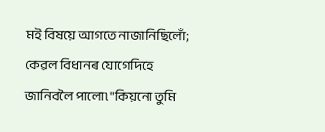মই বিষয়ে আগতে নাজানিছিলোঁ; কেৱল বিধানৰ যোগেদিহে জানিবলৈ পালো৷ "কিয়নো তুমি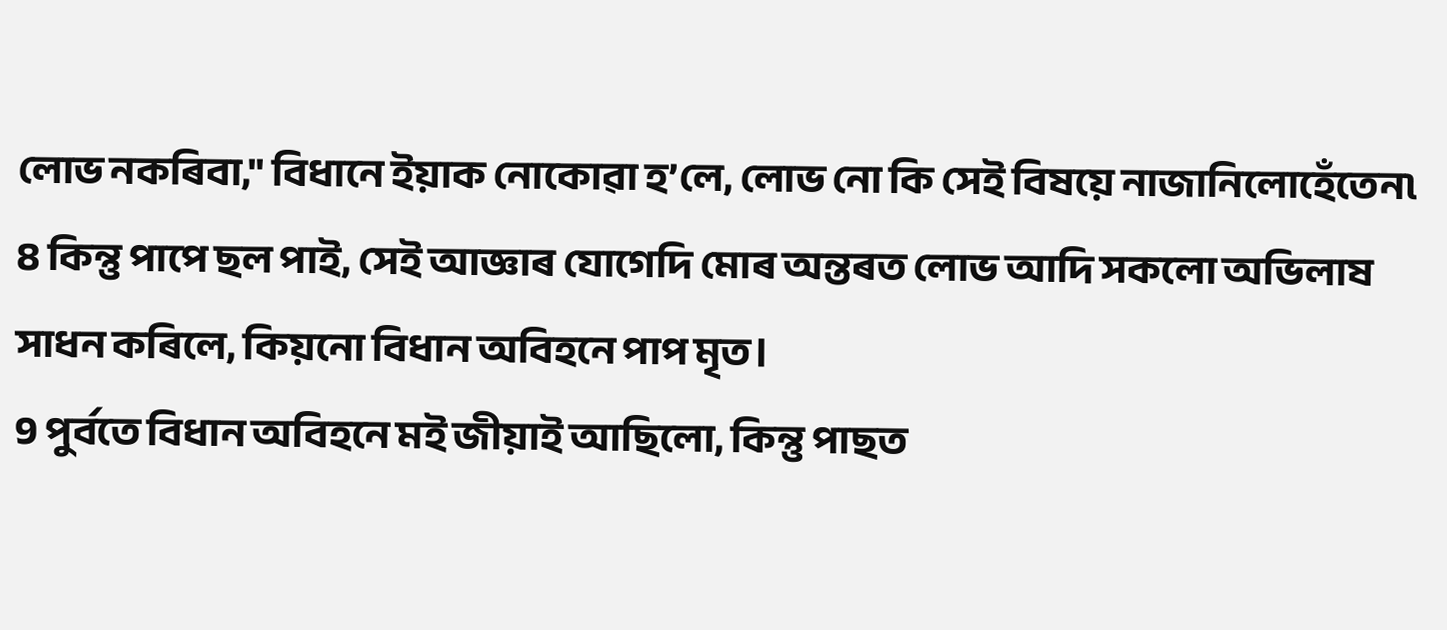লোভ নকৰিবা," বিধানে ইয়াক নোকোৱা হ’লে, লোভ নো কি সেই বিষয়ে নাজানিলোহেঁতেন৷ 8 কিন্তু পাপে ছল পাই, সেই আজ্ঞাৰ যোগেদি মোৰ অন্তৰত লোভ আদি সকলো অভিলাষ সাধন কৰিলে, কিয়নো বিধান অবিহনে পাপ মৃত।
9 পুৰ্বতে বিধান অবিহনে মই জীয়াই আছিলো, কিন্তু পাছত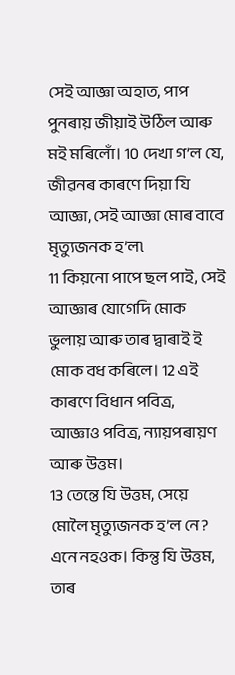সেই আজ্ঞা অহাত, পাপ পুনৰায় জীয়াই উঠিল আৰু মই মৰিলোঁ। 10 দেখা গ’ল যে, জীৱনৰ কাৰণে দিয়া যি আজ্ঞা, সেই আজ্ঞা মোৰ বাবে মৃত্যুজনক হ’ল৷
11 কিয়নো পাপে ছল পাই, সেই আজ্ঞাৰ যোগেদি মোক ভুলায় আৰু তাৰ দ্বাৰাই ই মোক বধ কৰিলে। 12 এই কাৰণে বিধান পবিত্ৰ, আজ্ঞাও পবিত্ৰ, ন্যায়পৰায়ণ আৰু উত্তম।
13 তেন্তে যি উত্তম, সেয়ে মোলৈ মৃত্যুজনক হ’ল নে? এনে নহওক। কিন্তু যি উত্তম, তাৰ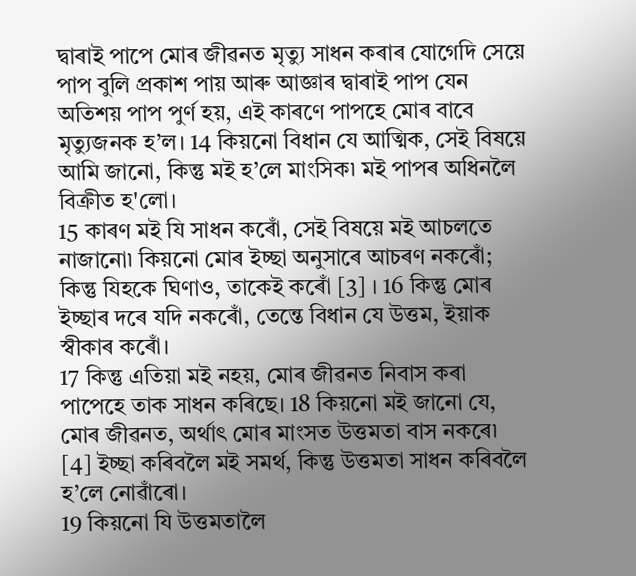দ্বাৰাই পাপে মোৰ জীৱনত মৃত্যু সাধন কৰাৰ যোগেদি সেয়ে পাপ বুলি প্ৰকাশ পায় আৰু আজ্ঞাৰ দ্বাৰাই পাপ যেন অতিশয় পাপ পুৰ্ণ হয়, এই কাৰণে পাপহে মোৰ বাবে মৃত্যুজনক হ’ল। 14 কিয়নো বিধান যে আত্মিক, সেই বিষয়ে আমি জানো, কিন্তু মই হ’লে মাংসিক৷ মই পাপৰ অধিনলৈ বিক্ৰীত হ'লো।
15 কাৰণ মই যি সাধন কৰোঁ, সেই বিষয়ে মই আচলতে নাজানো৷ কিয়নো মোৰ ইচ্ছা অনুসাৰে আচৰণ নকৰোঁ; কিন্তু যিহকে ঘিণাও, তাকেই কৰোঁ [3] । 16 কিন্তু মোৰ ইচ্ছাৰ দৰে যদি নকৰোঁ, তেন্তে বিধান যে উত্তম, ইয়াক স্বীকাৰ কৰোঁ।
17 কিন্তু এতিয়া মই নহয়, মোৰ জীৱনত নিবাস কৰা পাপেহে তাক সাধন কৰিছে। 18 কিয়নো মই জানো যে, মোৰ জীৱনত, অৰ্থাৎ মোৰ মাংসত উত্তমতা বাস নকৰে৷ [4] ইচ্ছা কৰিবলৈ মই সমৰ্থ, কিন্তু উত্তমতা সাধন কৰিবলৈ হ’লে নোৱাঁৰো।
19 কিয়নো যি উত্তমতালৈ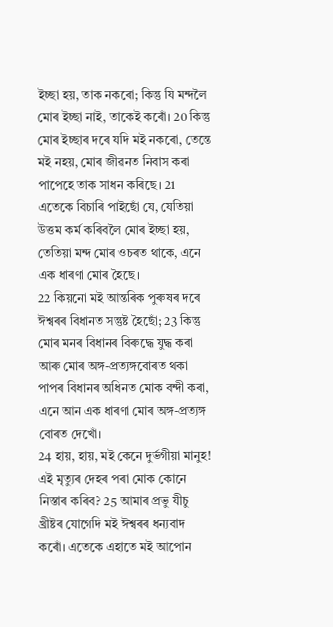ইচ্ছা হয়, তাক নকৰো; কিন্তু যি মন্দলৈ মোৰ ইচ্ছা নাই, তাকেই কৰোঁ। 20 কিন্তু মোৰ ইচ্ছাৰ দৰে যদি মই নকৰো, তেন্তে মই নহয়, মোৰ জীৱনত নিবাস কৰা পাপেহে তাক সাধন কৰিছে। 21 এতেকে বিচাৰি পাইছোঁ যে, যেতিয়া উত্তম কৰ্ম কৰিবলৈ মোৰ ইচ্ছা হয়, তেতিয়া মন্দ মোৰ ওচৰত থাকে, এনে এক ধাৰণা মোৰ হৈছে।
22 কিয়নো মই আন্তৰিক পুৰুষৰ দৰে ঈশ্বৰৰ বিধানত সন্তুষ্ট হৈছোঁ; 23 কিন্তু মোৰ মনৰ বিধানৰ বিৰুদ্ধে যুদ্ধ কৰা আৰু মোৰ অঙ্গ-প্ৰত্যঙ্গবোৰত থকা পাপৰ বিধানৰ অধিনত মোক বন্দী কৰা, এনে আন এক ধাৰণা মোৰ অঙ্গ-প্ৰত্যঙ্গ বোৰত দেখোঁ।
24 হায়, হায়, মই কেনে দুৰ্ভগীয়া মানুহ! এই মৃত্যুৰ দেহৰ পৰা মোক কোনে নিস্তাৰ কৰিব? 25 আমাৰ প্ৰভু যীচু খ্ৰীষ্টৰ যোগেদি মই ঈশ্বৰৰ ধন্যবাদ কৰোঁ। এতেকে এহাতে মই আপোন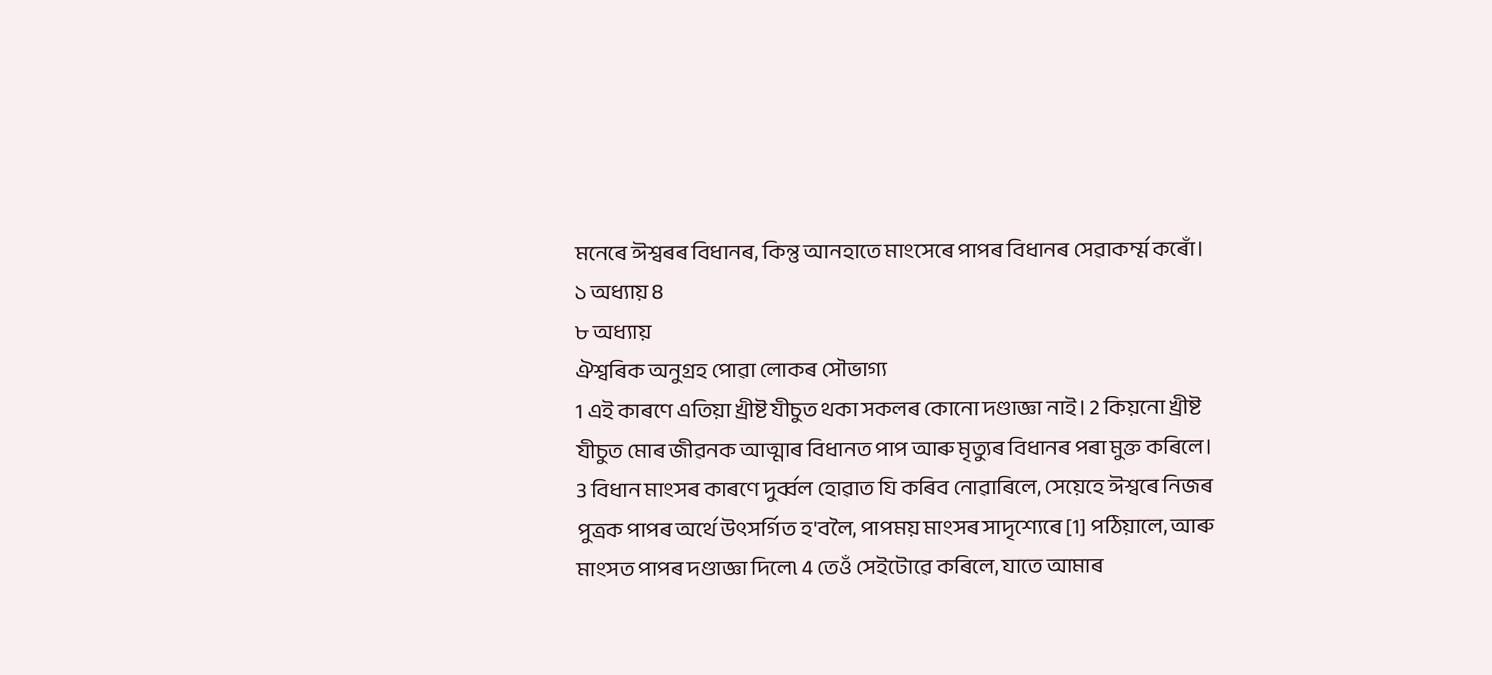মনেৰে ঈশ্বৰৰ বিধানৰ, কিন্তু আনহাতে মাংসেৰে পাপৰ বিধানৰ সেৱাকৰ্ম্ম কৰোঁ।
১ অধ্যায় 8
৮ অধ্যায়
ঐশ্বৰিক অনুগ্ৰহ পোৱা লোকৰ সৌভাগ্য
1 এই কাৰণে এতিয়া খ্ৰীষ্ট যীচুত থকা সকলৰ কোনো দণ্ডাজ্ঞা নাই। 2 কিয়নো খ্ৰীষ্ট যীচুত মোৰ জীৱনক আত্মাৰ বিধানত পাপ আৰু মৃত্যুৰ বিধানৰ পৰা মুক্ত কৰিলে।
3 বিধান মাংসৰ কাৰণে দুৰ্ব্বল হোৱাত যি কৰিব নোৱাৰিলে, সেয়েহে ঈশ্বৰে নিজৰ পুত্ৰক পাপৰ অৰ্থে উৎসৰ্গিত হ'বলৈ, পাপময় মাংসৰ সাদৃশ্যেৰে [1] পঠিয়ালে, আৰু মাংসত পাপৰ দণ্ডাজ্ঞা দিলে৷ 4 তেওঁ সেইটোৱে কৰিলে, যাতে আমাৰ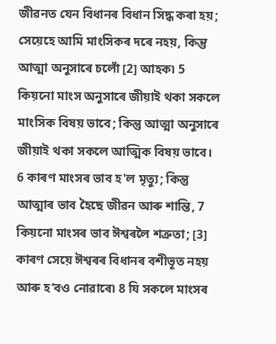জীৱনত যেন বিধানৰ বিধান সিদ্ধ কৰা হয়; সেয়েহে আমি মাংসিকৰ দৰে নহয়, কিন্তু আত্মা অনুসাৰে চলোঁ [2] আহক৷ 5 কিয়নো মাংস অনুসাৰে জীয়াই থকা সকলে মাংসিক বিষয় ভাবে; কিন্তু আত্মা অনুসাৰে জীয়াই থকা সকলে আত্মিক বিষয় ভাবে।
6 কাৰণ মাংসৰ ভাব হ'ল মৃত্যু; কিন্তু আত্মাৰ ভাব হৈছে জীৱন আৰু শান্তি, 7 কিয়নো মাংসৰ ভাব ঈশ্বৰলৈ শত্ৰুতা; [3] কাৰণ সেয়ে ঈশ্বৰৰ বিধানৰ বশীভূত নহয় আৰু হ’বও নোৱাৰে৷ 8 যি সকলে মাংসৰ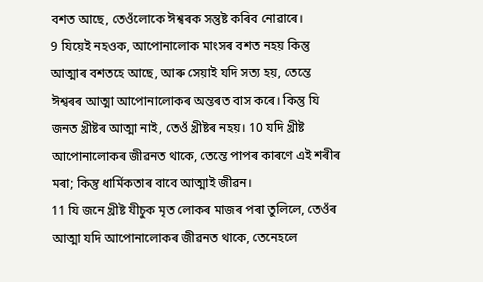বশত আছে, তেওঁলোকে ঈশ্বৰক সন্তুষ্ট কৰিব নোৱাৰে।
9 যিয়েই নহওক, আপোনালোক মাংসৰ বশত নহয় কিন্তু আত্মাৰ বশতহে আছে, আৰু সেয়াই যদি সত্য হয়, তেন্তে ঈশ্বৰৰ আত্মা আপোনালোকৰ অন্তৰত বাস কৰে। কিন্তু যি জনত খ্ৰীষ্টৰ আত্মা নাই, তেওঁ খ্ৰীষ্টৰ নহয়। 10 যদি খ্ৰীষ্ট আপোনালোকৰ জীৱনত থাকে, তেন্তে পাপৰ কাৰণে এই শৰীৰ মৰা; কিন্তু ধাৰ্মিকতাৰ বাবে আত্মাই জীৱন।
11 যি জনে খ্ৰীষ্ট যীচুক মৃত লোকৰ মাজৰ পৰা তুলিলে, তেওঁৰ আত্মা যদি আপোনালোকৰ জীৱনত থাকে, তেনেহলে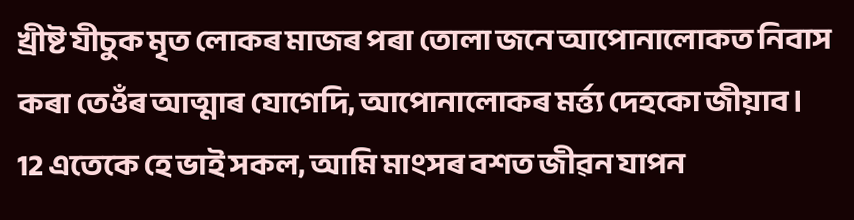খ্ৰীষ্ট যীচুক মৃত লোকৰ মাজৰ পৰা তোলা জনে আপোনালোকত নিবাস কৰা তেওঁৰ আত্মাৰ যোগেদি, আপোনালোকৰ মৰ্ত্ত্য দেহকো জীয়াব।
12 এতেকে হে ভাই সকল, আমি মাংসৰ বশত জীৱন যাপন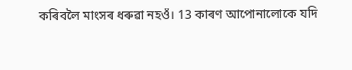কৰিবলৈ মাংসৰ ধৰুৱা নহওঁ। 13 কাৰণ আপোনালোকে যদি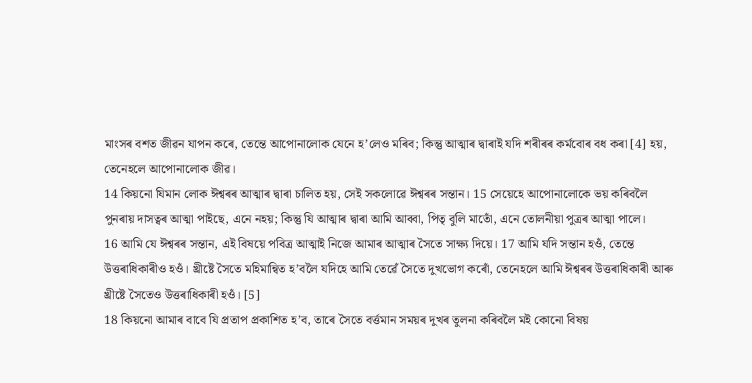মাংসৰ বশত জীৱন যাপন কৰে, তেন্তে আপোনালোক যেনে হ’লেও মৰিব; কিন্তু আত্মাৰ দ্বাৰাই যদি শৰীৰৰ কৰ্মবোৰ বধ কৰা [4] হয়, তেনেহলে আপোনালোক জীৱ।
14 কিয়নো যিমান লোক ঈশ্বৰৰ আত্মাৰ দ্বাৰা চালিত হয়, সেই সকলোৱে ঈশ্বৰৰ সন্তান। 15 সেয়েহে আপোনালোকে ভয় কৰিবলৈ পুনৰায় দাসত্বৰ আত্মা পাইছে, এনে নহয়; কিন্তু যি আত্মাৰ দ্বাৰা আমি আব্বা, পিতৃ বুলি মাতোঁ, এনে তোলনীয়া পুত্ৰৰ আত্মা পালে।
16 আমি যে ঈশ্বৰৰ সন্তান, এই বিষয়ে পবিত্ৰ আত্মাই নিজে আমাৰ আত্মাৰ সৈতে সাক্ষ্য দিয়ে। 17 আমি যদি সন্তান হওঁ, তেন্তে উত্তৰাধিকাৰীও হওঁ। খ্ৰীষ্টে সৈতে মহিমান্বিত হ’বলৈ যদিহে আমি তেৱেঁ সৈতে দুখভোগ কৰোঁ, তেনেহলে আমি ঈশ্বৰৰ উত্তৰাধিকাৰী আৰু খ্ৰীষ্টে সৈতেও উত্তৰাধিকাৰী হওঁ। [5]
18 কিয়নো আমাৰ বাবে যি প্ৰতাপ প্ৰকাশিত হ’ব, তাৰে সৈতে বৰ্ত্তমান সময়ৰ দুখৰ তুলনা কৰিবলৈ মই কোনো বিষয়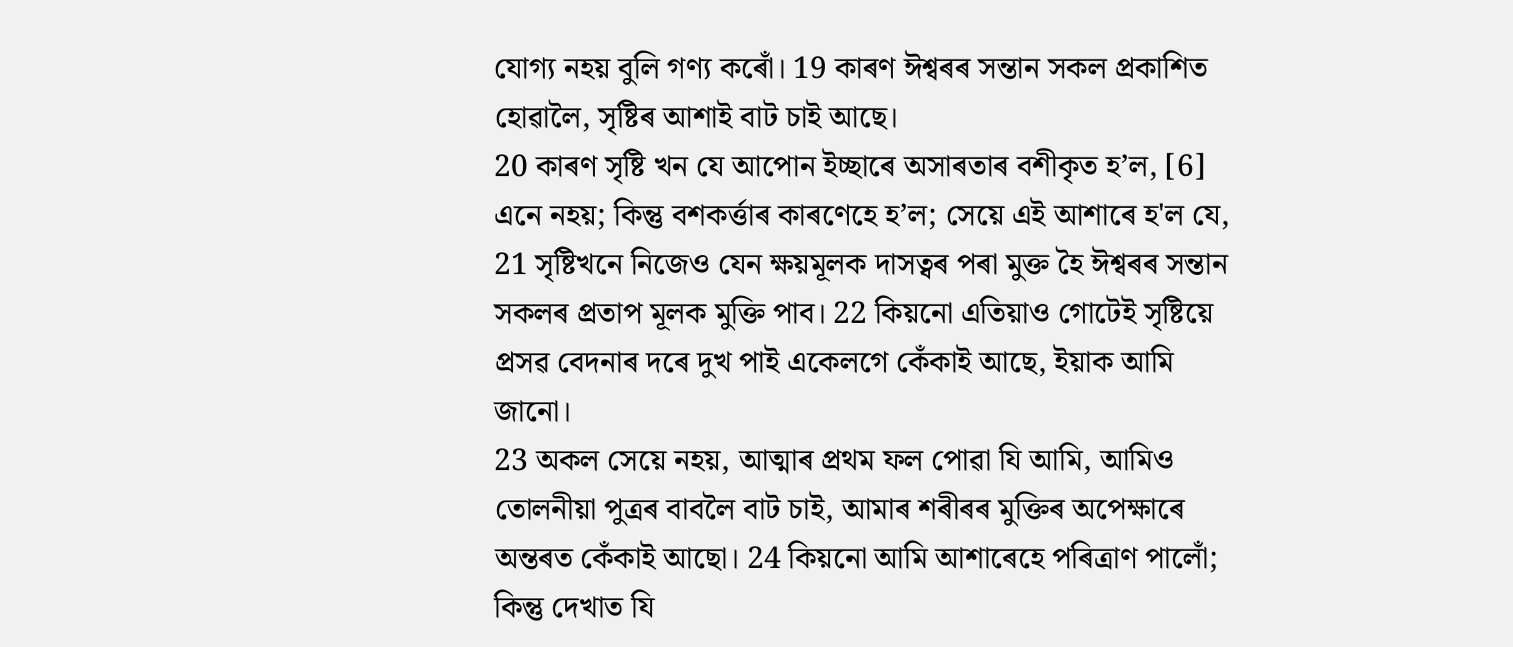যোগ্য নহয় বুলি গণ্য কৰোঁ। 19 কাৰণ ঈশ্বৰৰ সন্তান সকল প্ৰকাশিত হোৱালৈ, সৃষ্টিৰ আশাই বাট চাই আছে।
20 কাৰণ সৃষ্টি খন যে আপোন ইচ্ছাৰে অসাৰতাৰ বশীকৃত হ’ল, [6] এনে নহয়; কিন্তু বশকৰ্ত্তাৰ কাৰণেহে হ’ল; সেয়ে এই আশাৰে হ'ল যে, 21 সৃষ্টিখনে নিজেও যেন ক্ষয়মূলক দাসত্বৰ পৰা মুক্ত হৈ ঈশ্বৰৰ সন্তান সকলৰ প্ৰতাপ মূলক মুক্তি পাব। 22 কিয়নো এতিয়াও গোটেই সৃষ্টিয়ে প্ৰসৱ বেদনাৰ দৰে দুখ পাই একেলগে কেঁকাই আছে, ইয়াক আমি জানো।
23 অকল সেয়ে নহয়, আত্মাৰ প্ৰথম ফল পোৱা যি আমি, আমিও তোলনীয়া পুত্ৰৰ বাবলৈ বাট চাই, আমাৰ শৰীৰৰ মুক্তিৰ অপেক্ষাৰে অন্তৰত কেঁকাই আছো। 24 কিয়নো আমি আশাৰেহে পৰিত্ৰাণ পালোঁ; কিন্তু দেখাত যি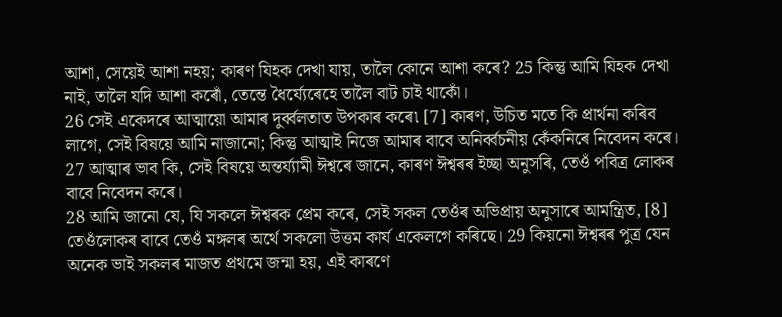আশা, সেয়েই আশা নহয়; কাৰণ যিহক দেখা যায়, তালৈ কোনে আশা কৰে? 25 কিন্তু আমি যিহক দেখা নাই, তালৈ যদি আশা কৰোঁ, তেন্তে ধৈৰ্য্যেৰেহে তালৈ বাট চাই থাকোঁ।
26 সেই একেদৰে আত্মায়ো আমাৰ দুৰ্ব্বলতাত উপকাৰ কৰে৷ [7] কাৰণ, উচিত মতে কি প্ৰাৰ্থনা কৰিব লাগে, সেই বিষয়ে আমি নাজানো; কিন্তু আত্মাই নিজে আমাৰ বাবে অনিৰ্ব্বচনীয় কেঁকনিৰে নিবেদন কৰে। 27 আত্মাৰ ভাব কি, সেই বিষয়ে অন্তৰ্য্যামী ঈশ্বৰে জানে, কাৰণ ঈশ্বৰৰ ইচ্ছা অনুসৰি, তেওঁ পবিত্ৰ লোকৰ বাবে নিবেদন কৰে।
28 আমি জানো যে, যি সকলে ঈশ্বৰক প্ৰেম কৰে, সেই সকল তেওঁৰ অভিপ্ৰায় অনুসাৰে আমন্ত্ৰিত, [8] তেওঁলোকৰ বাবে তেওঁ মঙ্গলৰ অৰ্থে সকলো উত্তম কাৰ্য একেলগে কৰিছে। 29 কিয়নো ঈশ্বৰৰ পুত্ৰ যেন অনেক ভাই সকলৰ মাজত প্ৰথমে জন্মা হয়, এই কাৰণে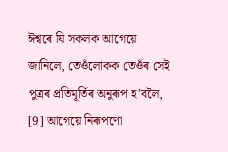ঈশ্বৰে যি সকলক আগেয়ে জানিলে, তেওঁলোকক তেওঁৰ সেই পুত্ৰৰ প্ৰতিমূৰ্তিৰ অনুৰূপ হ’বলৈ, [9] আগেয়ে নিৰূপণো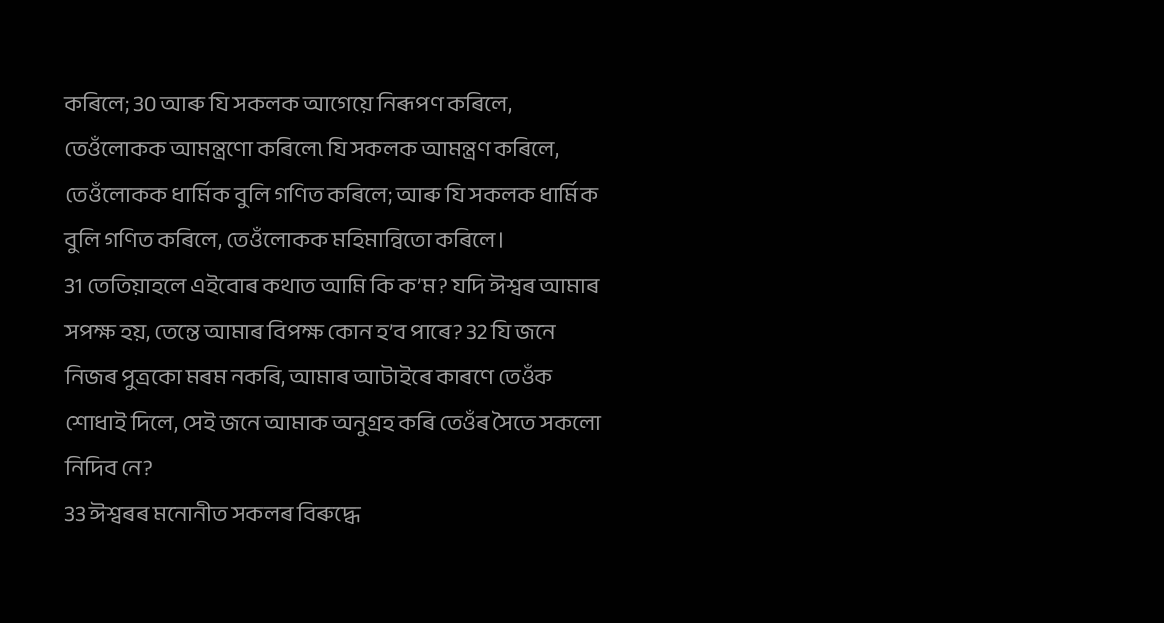কৰিলে; 30 আৰু যি সকলক আগেয়ে নিৰূপণ কৰিলে, তেওঁলোকক আমন্ত্ৰণো কৰিলে৷ যি সকলক আমন্ত্ৰণ কৰিলে, তেওঁলোকক ধাৰ্মিক বুলি গণিত কৰিলে; আৰু যি সকলক ধাৰ্মিক বুলি গণিত কৰিলে, তেওঁলোকক মহিমান্বিতো কৰিলে।
31 তেতিয়াহলে এইবোৰ কথাত আমি কি ক’ম? যদি ঈশ্বৰ আমাৰ সপক্ষ হয়, তেন্তে আমাৰ বিপক্ষ কোন হ’ব পাৰে? 32 যি জনে নিজৰ পুত্ৰকো মৰম নকৰি, আমাৰ আটাইৰে কাৰণে তেওঁক শোধাই দিলে, সেই জনে আমাক অনুগ্ৰহ কৰি তেওঁৰ সৈতে সকলো নিদিব নে?
33 ঈশ্বৰৰ মনোনীত সকলৰ বিৰুদ্ধে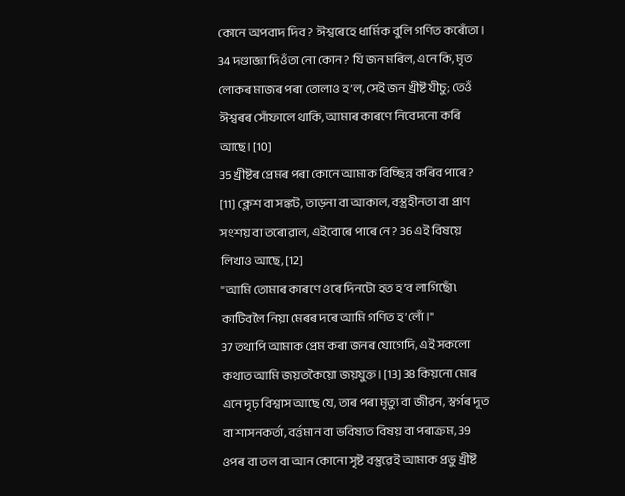কোনে অপবাদ দিব? ঈশ্বৰেহে ধাৰ্মিক বুলি গণিত কৰোঁতা। 34 দণ্ডাজ্ঞা দিওঁতা নো কোন? যি জন মৰিল, এনে কি, মৃত লোকৰ মাজৰ পৰা তোলাও হ’ল, সেই জন খ্ৰীষ্ট যীচু; তেওঁ ঈশ্বৰৰ সোঁফালে থাকি, আমাৰ কাৰণে নিবেদনো কৰি আছে। [10]
35 খ্ৰীষ্টৰ প্ৰেমৰ পৰা কোনে আমাক বিচ্ছিন্ন কৰিব পাৰে? [11] ক্লেশ বা সঙ্কট, তাড়না বা আকাল, বস্ত্ৰহীনতা বা প্ৰাণ সংশয় বা তৰোৱাল, এইবোৰে পাৰে নে? 36 এই বিষয়ে লিখাও আছে, [12]
"আমি তোমাৰ কাৰণে ওৰে দিনটো হত হ’ব লাগিছোঁ৷
কাটিবলৈ নিয়া মেৰৰ দৰে আমি গণিত হ’লোঁ।"
37 তথাপি আমাক প্ৰেম কৰা জনৰ যোগেদি, এই সকলো কথাত আমি জয়তকৈয়ো জয়যুক্ত। [13] 38 কিয়নো মোৰ এনে দৃঢ় বিশ্বাস আছে যে, তাৰ পৰা মৃত্যু বা জীৱন, স্বৰ্গৰ দূত বা শাসনকৰ্তা, বৰ্ত্তমান বা ভবিষ্যত বিষয় বা পৰাক্ৰম, 39 ওপৰ বা তল বা আন কোনো সৃষ্ট বস্তুৱেই আমাক প্ৰভু খ্ৰীষ্ট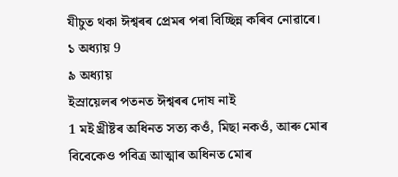যীচুত থকা ঈশ্বৰৰ প্ৰেমৰ পৰা বিচ্ছিন্ন কৰিব নোৱাৰে।
১ অধ্যায় 9
৯ অধ্যায়
ইস্ৰায়েলৰ পতনত ঈশ্বৰৰ দোষ নাই
1 মই খ্ৰীষ্টৰ অধিনত সত্য কওঁ, মিছা নকওঁ, আৰু মোৰ বিবেকেও পবিত্ৰ আত্মাৰ অধিনত মোৰ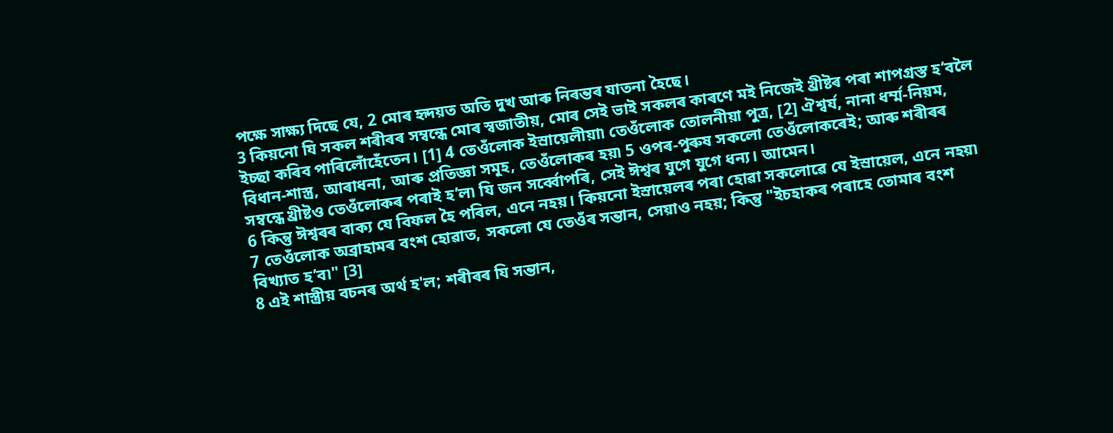পক্ষে সাক্ষ্য দিছে যে, 2 মোৰ হৃদয়ত অতি দুখ আৰু নিৰন্তৰ যাতনা হৈছে।
3 কিয়নো যি সকল শৰীৰৰ সম্বন্ধে মোৰ স্বজাতীয়, মোৰ সেই ভাই সকলৰ কাৰণে মই নিজেই খ্ৰীষ্টৰ পৰা শাপগ্ৰস্ত হ’বলৈ ইচ্ছা কৰিব পাৰিলোঁহেঁতেন। [1] 4 তেওঁলোক ইস্ৰায়েলীয়া৷ তেওঁলোক তোলনীয়া পুত্ৰ, [2] ঐশ্বৰ্য, নানা ধৰ্ম্ম-নিয়ম, বিধান-শাস্ত্ৰ, আৰাধনা, আৰু প্ৰতিজ্ঞা সমূহ, তেওঁলোকৰ হয়৷ 5 ওপৰ-পুৰুষ সকলো তেওঁলোকৰেই; আৰু শৰীৰৰ সম্বন্ধে খ্ৰীষ্টও তেওঁলোকৰ পৰাই হ’ল৷ যি জন সৰ্ব্বোপৰি, সেই ঈশ্বৰ যুগে যুগে ধন্য। আমেন।
6 কিন্তু ঈশ্বৰৰ বাক্য যে বিফল হৈ পৰিল, এনে নহয়। কিয়নো ইস্ৰায়েলৰ পৰা হোৱা সকলোৱে যে ইস্ৰায়েল, এনে নহয়৷ 7 তেওঁলোক অব্ৰাহামৰ বংশ হোৱাত, সকলো যে তেওঁৰ সন্তান, সেয়াও নহয়; কিন্তু "ইচহাকৰ পৰাহে তোমাৰ বংশ বিখ্যাত হ’ব৷" [3]
8 এই শাস্ত্ৰীয় বচনৰ অৰ্থ হ'ল; শৰীৰৰ যি সন্তান,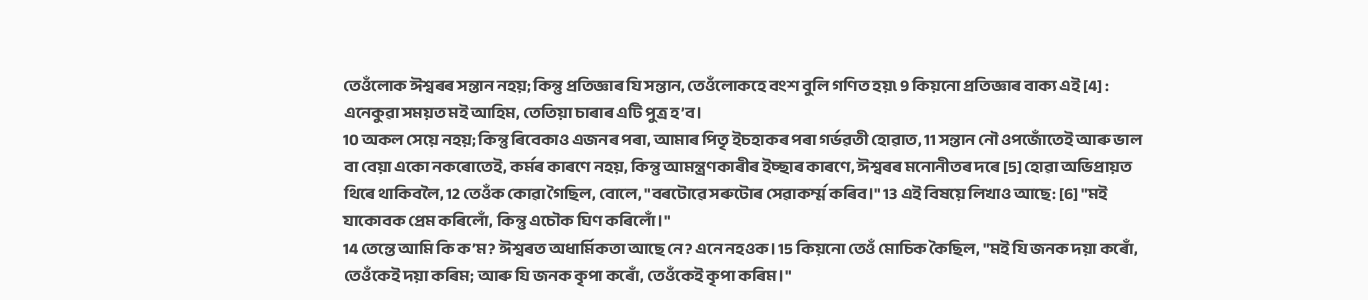তেওঁলোক ঈশ্বৰৰ সন্তান নহয়; কিন্তু প্ৰতিজ্ঞাৰ যি সন্তান, তেওঁলোকহে বংশ বুলি গণিত হয়৷ 9 কিয়নো প্ৰতিজ্ঞাৰ বাক্য এই [4] : এনেকুৱা সময়ত মই আহিম, তেতিয়া চাৰাৰ এটি পুত্ৰ হ’ব।
10 অকল সেয়ে নহয়; কিন্তু ৰিবেকাও এজনৰ পৰা, আমাৰ পিতৃ ইচহাকৰ পৰা গৰ্ভৱতী হোৱাত, 11 সন্তান নৌ ওপজোঁতেই আৰু ভাল বা বেয়া একো নকৰোতেই, কৰ্মৰ কাৰণে নহয়, কিন্তু আমন্ত্ৰণকাৰীৰ ইচ্ছাৰ কাৰণে, ঈশ্বৰৰ মনোনীতৰ দৰে [5] হোৱা অভিপ্ৰায়ত থিৰে থাকিবলৈ, 12 তেওঁক কোৱা গৈছিল, বোলে, "বৰটোৱে সৰুটোৰ সেৱাকৰ্ম্ম কৰিব।" 13 এই বিষয়ে লিখাও আছে: [6] "মই যাকোবক প্ৰেম কৰিলোঁ, কিন্তু এচৌক ঘিণ কৰিলোঁ।"
14 তেন্তে আমি কি ক’ম? ঈশ্বৰত অধাৰ্মিকতা আছে নে? এনে নহওক। 15 কিয়নো তেওঁ মোচিক কৈছিল, "মই যি জনক দয়া কৰোঁ, তেওঁকেই দয়া কৰিম; আৰু যি জনক কৃপা কৰোঁ, তেওঁকেই কৃপা কৰিম।"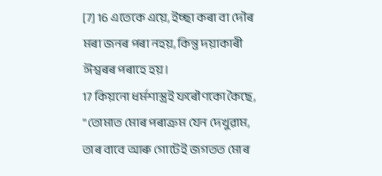[7] 16 এতেকে এয়ে, ইচ্ছা কৰা বা দৌৰ মৰা জনৰ পৰা নহয়, কিন্তু দয়াকাৰী ঈশ্বৰৰ পৰাহে হয়।
17 কিয়নো ধৰ্মশাস্ত্ৰই ফৰৌণকো কৈছে, "তোমাত মোৰ পৰাক্ৰম যেন দেখুৱাম, তাৰ বাবে আৰু গোটেই জগতত মোৰ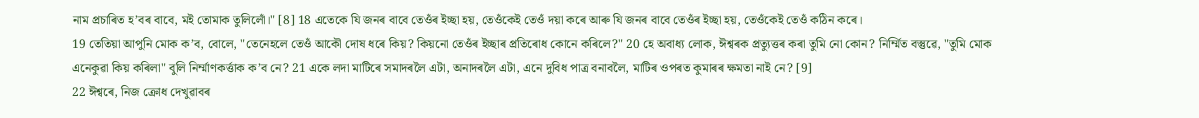নাম প্ৰচাৰিত হ’বৰ বাবে, মই তোমাক তুলিলোঁ।" [8] 18 এতেকে যি জনৰ বাবে তেওঁৰ ইচ্ছা হয়, তেওঁকেই তেওঁ দয়া কৰে আৰু যি জনৰ বাবে তেওঁৰ ইচ্ছা হয়, তেওঁকেই তেওঁ কঠিন কৰে।
19 তেতিয়া আপুনি মোক ক’ব, বোলে, "তেনেহলে তেওঁ আকৌ দোষ ধৰে কিয়? কিয়নো তেওঁৰ ইচ্ছাৰ প্ৰতিৰোধ কোনে কৰিলে?" 20 হে অবাধ্য লোক, ঈশ্বৰক প্ৰত্যুত্তৰ কৰা তুমি নো কোন? নিৰ্ম্মিত বস্তুৱে, "তুমি মোক এনেকুৱা কিয় কৰিলা" বুলি নিৰ্ম্মাণকৰ্ত্তাক ক’ব নে? 21 একে লদা মাটিৰে সমাদৰলৈ এটা, অনাদৰলৈ এটা, এনে দুবিধ পাত্ৰ বনাবলৈ, মাটিৰ ওপৰত কুমাৰৰ ক্ষমতা নাই নে? [9]
22 ঈশ্বৰে, নিজ ক্ৰোধ দেখুৱাবৰ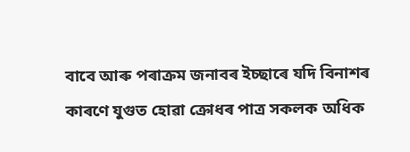বাবে আৰু পৰাক্ৰম জনাবৰ ইচ্ছাৰে যদি বিনাশৰ কাৰণে যুগুত হোৱা ক্ৰোধৰ পাত্ৰ সকলক অধিক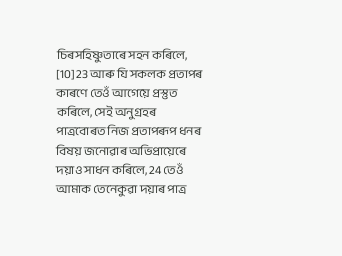চিৰসহিষ্ণুতাৰে সহন কৰিলে, [10] 23 আৰু যি সকলক প্ৰতাপৰ কাৰণে তেওঁ আগেয়ে প্ৰস্তুত কৰিলে, সেই অনুগ্ৰহৰ পাত্ৰবোৰত নিজ প্ৰতাপৰূপ ধনৰ বিষয় জনোৱাৰ অভিপ্ৰায়েৰে দয়াও সাধন কৰিলে, 24 তেওঁ আমাক তেনেকুৱা দয়াৰ পাত্ৰ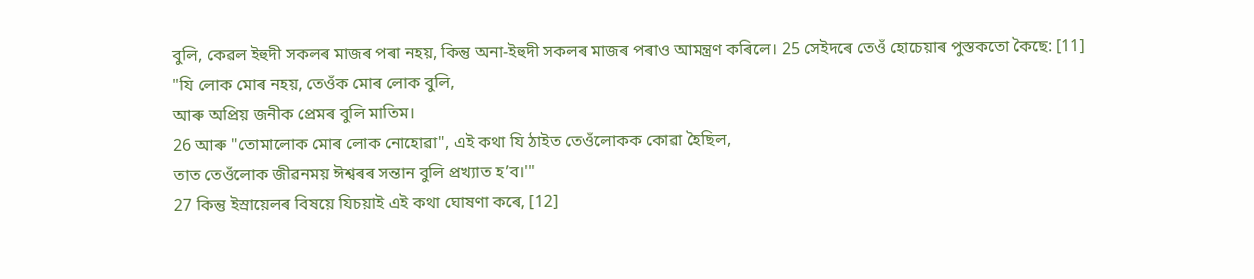বুলি, কেৱল ইহুদী সকলৰ মাজৰ পৰা নহয়, কিন্তু অনা-ইহুদী সকলৰ মাজৰ পৰাও আমন্ত্ৰণ কৰিলে। 25 সেইদৰে তেওঁ হোচেয়াৰ পুস্তকতো কৈছে: [11]
"যি লোক মোৰ নহয়, তেওঁক মোৰ লোক বুলি,
আৰু অপ্ৰিয় জনীক প্ৰেমৰ বুলি মাতিম।
26 আৰু "তোমালোক মোৰ লোক নোহোৱা", এই কথা যি ঠাইত তেওঁলোকক কোৱা হৈছিল,
তাত তেওঁলোক জীৱনময় ঈশ্বৰৰ সন্তান বুলি প্ৰখ্যাত হ’ব।'"
27 কিন্তু ইস্ৰায়েলৰ বিষয়ে যিচয়াই এই কথা ঘোষণা কৰে, [12]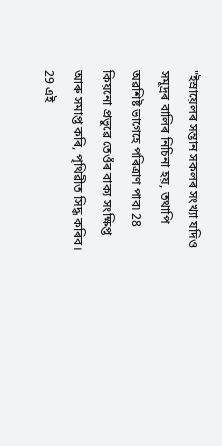"ইস্ৰায়েলৰ সন্তান সকলৰ সংখ্যা যদিও সমূদ্ৰৰ বালিৰ নিচিনা হয়, তথাপি অৱশিষ্ট ভাগেহে পৰিত্ৰাণ পাব৷ 28 কিয়নো প্ৰভুৱে তেওঁৰ বাক্য সংক্ষিপ্ত আৰু সমাপ্ত কৰি, পৃথিৱীত সিদ্ধ কৰিব। 29 এই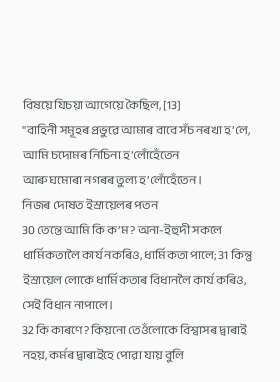বিষয়ে যিচয়া আগেয়ে কৈছিল, [13]
"বাহিনী সমূহৰ প্ৰভুৱে আমাৰ বাবে সঁচ নৰখা হ’লে,
আমি চদোমৰ নিচিনা হ’লোঁহেঁতেন
আৰু ঘমোৰা নগৰৰ তুল্য হ’লোঁহেঁতেন।
নিজৰ দোষত ইস্ৰায়েলৰ পতন
30 তেন্তে আমি কি ক’ম? অনা-ইহুদী সকলে ধাৰ্মিকতালৈ কার্য নকৰিও, ধাৰ্মিকতা পালে; 31 কিন্তু ইস্ৰায়েল লোকে ধাৰ্মিকতাৰ বিধানলৈ কার্য কৰিও, সেই বিধান নাপালে।
32 কি কাৰণে? কিয়নো তেওঁলোকে বিশ্বাসৰ দ্বাৰাই নহয়, কৰ্মৰ দ্বাৰাইহে পোৱা যায় বুলি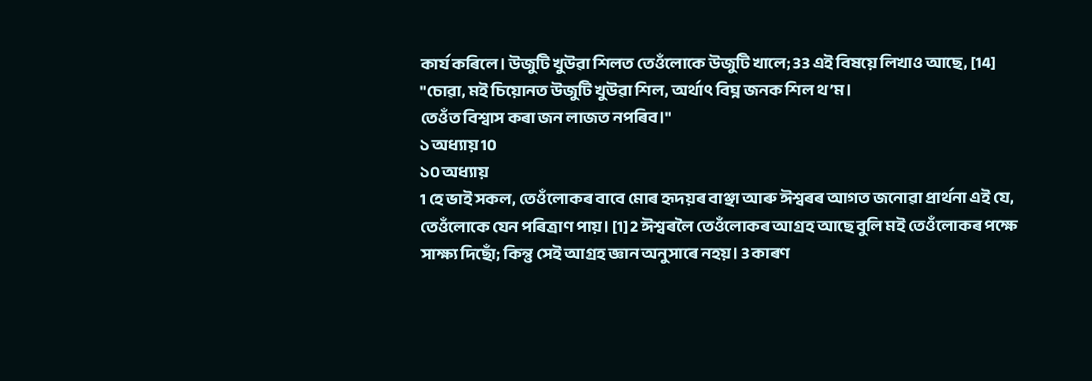কার্য কৰিলে। উজুটি খুউৱা শিলত তেওঁলোকে উজুটি খালে; 33 এই বিষয়ে লিখাও আছে, [14]
"চোৱা, মই চিয়োনত উজুটি খুউৱা শিল, অৰ্থাৎ বিঘ্ন জনক শিল থ’ম।
তেওঁত বিশ্বাস কৰা জন লাজত নপৰিব।"
১ অধ্যায় 10
১০ অধ্যায়
1 হে ভাই সকল, তেওঁলোকৰ বাবে মোৰ হৃদয়ৰ বাঞ্ছা আৰু ঈশ্বৰৰ আগত জনোৱা প্ৰাৰ্থনা এই যে, তেওঁলোকে যেন পৰিত্ৰাণ পায়। [1] 2 ঈশ্বৰলৈ তেওঁলোকৰ আগ্ৰহ আছে বুলি মই তেওঁলোকৰ পক্ষে সাক্ষ্য দিছোঁ; কিন্তু সেই আগ্ৰহ জ্ঞান অনুসাৰে নহয়। 3 কাৰণ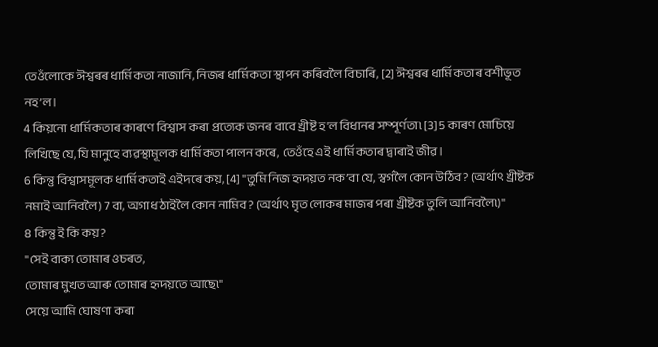তেওঁলোকে ঈশ্বৰৰ ধাৰ্মিকতা নাজানি, নিজৰ ধাৰ্মিকতা স্থাপন কৰিবলৈ বিচাৰি, [2] ঈশ্বৰৰ ধাৰ্মিকতাৰ বশীভূত নহ’ল।
4 কিয়নো ধাৰ্মিকতাৰ কাৰণে বিশ্বাস কৰা প্ৰত্যেক জনৰ বাবে খ্ৰীষ্ট হ'ল বিধানৰ সম্পূৰ্ণতা৷ [3] 5 কাৰণ মোচিয়ে লিখিছে যে, যি মানুহে ব্যৱস্থামূলক ধাৰ্মিকতা পালন কৰে, তেওঁহে এই ধাৰ্মিকতাৰ দ্বাৰাই জীৱ।
6 কিন্তু বিশ্বাসমূলক ধাৰ্মিকতাই এইদৰে কয়, [4] "তুমি নিজ হৃদয়ত নক’বা যে, স্বৰ্গলৈ কোন উঠিব? (অৰ্থাৎ খ্ৰীষ্টক নমাই আনিবলৈ) 7 বা, অগাধ ঠাইলৈ কোন নামিব? (অৰ্থাৎ মৃত লোকৰ মাজৰ পৰা খ্ৰীষ্টক তুলি আনিবলৈ৷)"
8 কিন্তু ই কি কয়?
"সেই বাক্য তোমাৰ ওচৰত,
তোমাৰ মুখত আৰু তোমাৰ হৃদয়তে আছে৷"
সেয়ে আমি ঘোষণা কৰা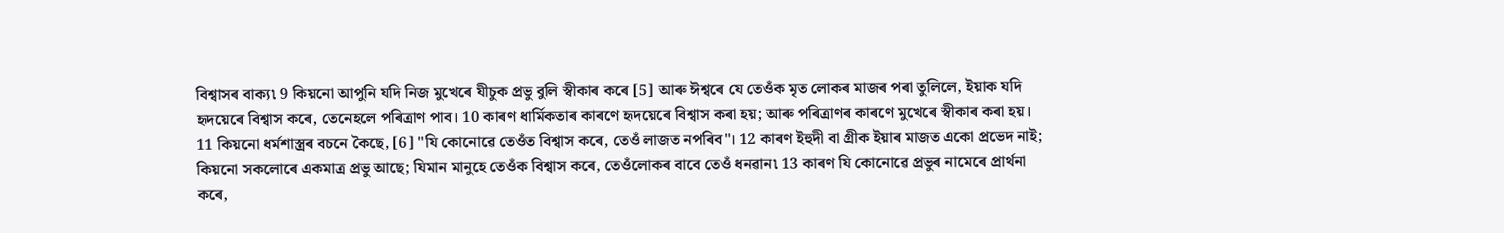বিশ্বাসৰ বাক্য৷ 9 কিয়নো আপুনি যদি নিজ মুখেৰে যীচুক প্ৰভু বুলি স্বীকাৰ কৰে [5] আৰু ঈশ্বৰে যে তেওঁক মৃত লোকৰ মাজৰ পৰা তুলিলে, ইয়াক যদি হৃদয়েৰে বিশ্বাস কৰে, তেনেহলে পৰিত্ৰাণ পাব। 10 কাৰণ ধাৰ্মিকতাৰ কাৰণে হৃদয়েৰে বিশ্বাস কৰা হয়; আৰু পৰিত্ৰাণৰ কাৰণে মুখেৰে স্বীকাৰ কৰা হয়।
11 কিয়নো ধৰ্মশাস্ত্ৰৰ বচনে কৈছে, [6] "যি কোনোৱে তেওঁত বিশ্বাস কৰে, তেওঁ লাজত নপৰিব"। 12 কাৰণ ইহুদী বা গ্ৰীক ইয়াৰ মাজত একো প্ৰভেদ নাই; কিয়নো সকলোৰে একমাত্ৰ প্ৰভু আছে; যিমান মানুহে তেওঁক বিশ্বাস কৰে, তেওঁলোকৰ বাবে তেওঁ ধনৱান৷ 13 কাৰণ যি কোনোৱে প্ৰভুৰ নামেৰে প্ৰাৰ্থনা কৰে,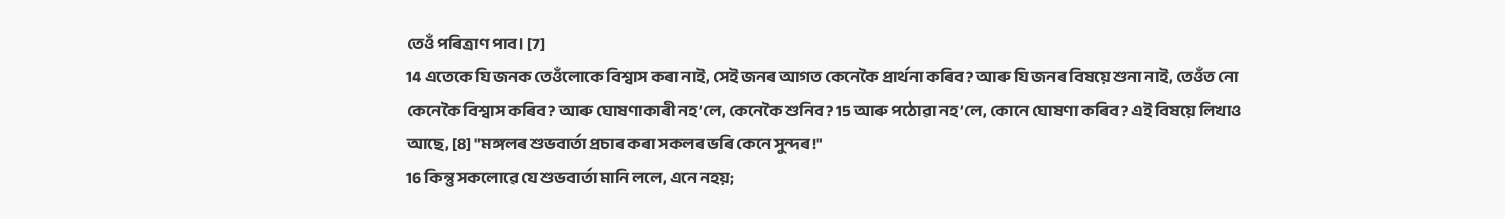তেওঁ পৰিত্ৰাণ পাব। [7]
14 এতেকে যি জনক তেওঁলোকে বিশ্বাস কৰা নাই, সেই জনৰ আগত কেনেকৈ প্ৰাৰ্থনা কৰিব? আৰু যি জনৰ বিষয়ে শুনা নাই, তেওঁত নো কেনেকৈ বিশ্বাস কৰিব? আৰু ঘোষণাকাৰী নহ’লে, কেনেকৈ শুনিব? 15 আৰু পঠোৱা নহ’লে, কোনে ঘোষণা কৰিব? এই বিষয়ে লিখাও আছে, [8] "মঙ্গলৰ শুভবাৰ্তা প্ৰচাৰ কৰা সকলৰ ভৰি কেনে সুন্দৰ!"
16 কিন্তু সকলোৱে যে শুভবাৰ্তা মানি ললে, এনে নহয়;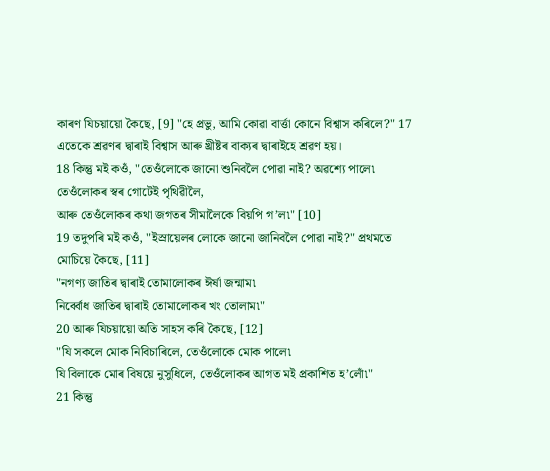কাৰণ যিচয়ায়ো কৈছে, [9] "হে প্ৰভু, আমি কোৱা বাৰ্ত্তা কোনে বিশ্বাস কৰিলে?" 17 এতেকে শ্ৰৱণৰ দ্বাৰাই বিশ্বাস আৰু খ্ৰীষ্টৰ বাক্যৰ দ্বাৰাইহে শ্ৰৱণ হয়।
18 কিন্তু মই কওঁ, "তেওঁলোকে জানো শুনিবলৈ পোৱা নাই? অৱশ্যে পালে৷
তেওঁলোকৰ স্বৰ গোটেই পৃথিৱীলৈ,
আৰু তেওঁলোকৰ কথা জগতৰ সীমালৈকে বিয়পি গ’ল৷" [10]
19 তদুপৰি মই কওঁ, "ইস্ৰায়েলৰ লোকে জানো জানিবলৈ পোৱা নাই?" প্ৰথমতে মোচিয়ে কৈছে, [11]
"নগণ্য জাতিৰ দ্বাৰাই তোমালোকৰ ঈৰ্ষা জন্মাম৷
নিৰ্ব্বোধ জাতিৰ দ্বাৰাই তোমালোকৰ খং তোলাম৷"
20 আৰু যিচয়ায়ো অতি সাহস কৰি কৈছে, [12]
"যি সকলে মোক নিবিচাৰিলে, তেওঁলোকে মোক পালে৷
যি বিলাকে মোৰ বিষয়ে নুসুধিলে, তেওঁলোকৰ আগত মই প্ৰকাশিত হ’লোঁ৷"
21 কিন্তু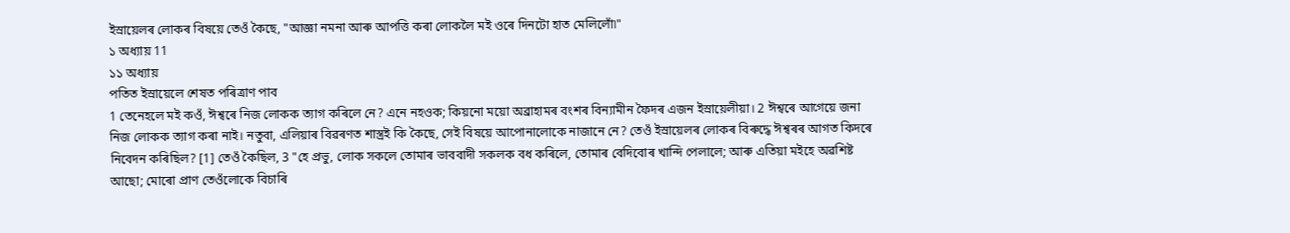ইস্ৰায়েলৰ লোকৰ বিষয়ে তেওঁ কৈছে, "আজ্ঞা নমনা আৰু আপত্তি কৰা লোকলৈ মই ওৰে দিনটো হাত মেলিলোঁ৷"
১ অধ্যায় 11
১১ অধ্যায়
পতিত ইস্ৰায়েলে শেষত পৰিত্ৰাণ পাব
1 তেনেহলে মই কওঁ, ঈশ্বৰে নিজ লোকক ত্যাগ কৰিলে নে? এনে নহওক; কিয়নো ময়ো অব্ৰাহামৰ বংশৰ বিন্যামীন ফৈদৰ এজন ইস্ৰায়েলীয়া। 2 ঈশ্বৰে আগেয়ে জনা নিজ লোকক ত্যাগ কৰা নাই। নতুবা, এলিয়াৰ বিৱৰণত শাস্ত্ৰই কি কৈছে, সেই বিষয়ে আপোনালোকে নাজানে নে? তেওঁ ইস্ৰায়েলৰ লোকৰ বিৰুদ্ধে ঈশ্বৰৰ আগত কিদৰে নিবেদন কৰিছিল? [1] তেওঁ কৈছিল, 3 "হে প্ৰভু, লোক সকলে তোমাৰ ভাববাদী সকলক বধ কৰিলে, তোমাৰ বেদিবোৰ খান্দি পেলালে; আৰু এতিয়া মইহে অৱশিষ্ট আছো; মোৰো প্ৰাণ তেওঁলোকে বিচাৰি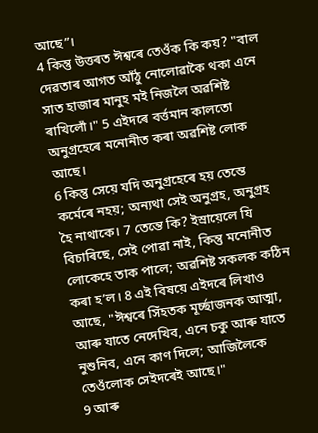আছে”।
4 কিন্তু উত্তৰত ঈশ্বৰে তেওঁক কি কয়? "বাল দেৱতাৰ আগত আঁঠু নোলোৱাকৈ থকা এনে সাত হাজাৰ মানুহ মই নিজলৈ অৱশিষ্ট ৰাখিলোঁ।" 5 এইদৰে বৰ্ত্তমান কালতো অনুগ্ৰহেৰে মনোনীত কৰা অৱশিষ্ট লোক আছে।
6 কিন্তু সেয়ে যদি অনুগ্ৰহেৰে হয় তেন্তে কৰ্মেৰে নহয়; অন্যথা সেই অনুগ্ৰহ, অনুগ্ৰহ হৈ নাথাকে। 7 তেন্তে কি? ইস্ৰায়েলে যি বিচাৰিছে, সেই পোৱা নাই, কিন্তু মনোনীত লোকেহে তাক পালে; অৱশিষ্ট সকলক কঠিন কৰা হ’ল। 8 এই বিষয়ে এইদৰে লিখাও আছে, "ঈশ্বৰে সিঁহতক মূৰ্চ্ছাজনক আত্মা, আৰু যাতে নেদেখিব, এনে চকু আৰু যাতে নুশুনিব, এনে কাণ দিলে; আজিলৈকে তেওঁলোক সেইদৰেই আছে।"
9 আৰু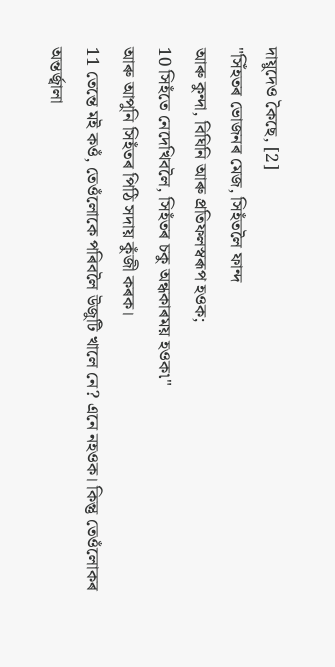দায়ুদেও কৈছে, [2]
"সিঁহতৰ ভোজনৰ মেজ, সিহঁতলৈ ফান্দ
আৰু কুন্দা, বিঘিনি আৰু প্ৰতিফলস্বৰূপ হওক;
10 সিহঁতে নেদেখিবলৈ, সিহঁতৰ চকু অন্ধকাৰময় হওক৷"
আৰু আপুনি সিহঁতৰ পিঠি সদায় কুঁজী কৰক।
11 তেন্তে মই কওঁ, তেওঁলোকে পৰিবলৈ উজুটি খালে নে? এনে নহওক। কিন্তু তেওঁলোকৰ অন্তৰ্জ্বালা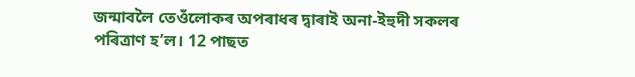জন্মাবলৈ তেওঁলোকৰ অপৰাধৰ দ্বাৰাই অনা-ইহুদী সকলৰ পৰিত্ৰাণ হ’ল। 12 পাছত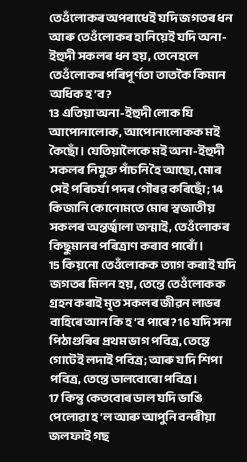তেওঁলোকৰ অপৰাধেই যদি জগতৰ ধন আৰু তেওঁলোকৰ হানিয়েই যদি অনা-ইহুদী সকলৰ ধন হয়, তেনেহলে তেওঁলোকৰ পৰিপূৰ্ণতা তাতকৈ কিমান অধিক হ’ব?
13 এতিয়া অনা-ইহুদী লোক যি আপোনালোক, আপোনালোকক মই কৈছোঁ। যেতিয়ালৈকে মই অনা-ইহুদী সকলৰ নিযুক্ত পাঁচনি হৈ আছো, মোৰ সেই পৰিচৰ্যা পদৰ গৌৰৱ কৰিছোঁ; 14 কিজানি কোনোমতে মোৰ স্বজাতীয় সকলৰ অন্তৰ্জ্বালা জন্মাই, তেওঁলোকৰ কিছুমানৰ পৰিত্ৰাণ কৰাব পাৰোঁ।
15 কিয়নো তেওঁলোকক ত্যাগ কৰাই যদি জগতৰ মিলন হয়, তেন্তে তেওঁলোকক গ্ৰহন কৰাই মৃত সকলৰ জীৱন লাভৰ বাহিৰে আন কি হ’ব পাৰে? 16 যদি সনা পিঠাগুৰিৰ প্ৰথম ভাগ পবিত্ৰ, তেন্তে গোটেই লদাই পবিত্ৰ; আৰু যদি শিপা পবিত্ৰ, তেন্তে ডালবোৰো পবিত্ৰ।
17 কিন্তু কেতবোৰ ডাল যদি ভাঙি পেলোৱা হ’ল আৰু আপুনি বনৰীয়া জলফাই গছ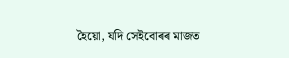হৈয়ো, যদি সেইবোৰৰ মাজত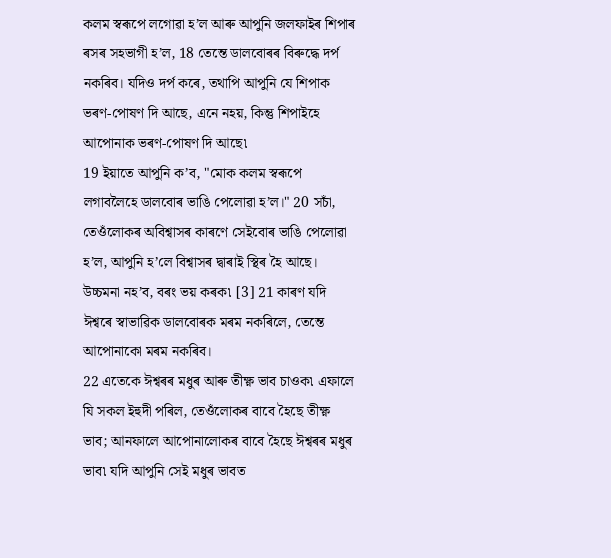কলম স্বৰূপে লগোৱা হ’ল আৰু আপুনি জলফাইৰ শিপাৰ ৰসৰ সহভাগী হ’ল, 18 তেন্তে ডালবোৰৰ বিৰুদ্ধে দৰ্প নকৰিব। যদিও দৰ্প কৰে, তথাপি আপুনি যে শিপাক ভৰণ-পোষণ দি আছে, এনে নহয়, কিন্তু শিপাইহে আপোনাক ভৰণ-পোষণ দি আছে৷
19 ইয়াতে আপুনি ক’ব, "মোক কলম স্বৰূপে লগাবলৈহে ডালবোৰ ভাঙি পেলোৱা হ’ল।" 20 সচাঁ, তেওঁলোকৰ অবিশ্বাসৰ কাৰণে সেইবোৰ ভাঙি পেলোৱা হ’ল, আপুনি হ’লে বিশ্বাসৰ দ্বাৰাই স্থিৰ হৈ আছে। উচ্চমনা নহ’ব, বৰং ভয় কৰক৷ [3] 21 কাৰণ যদি ঈশ্বৰে স্বাভাৱিক ডালবোৰক মৰম নকৰিলে, তেন্তে আপোনাকো মৰম নকৰিব।
22 এতেকে ঈশ্বৰৰ মধুৰ আৰু তীক্ষ্ণ ভাব চাওক৷ এফালে যি সকল ইহুদী পৰিল, তেওঁলোকৰ বাবে হৈছে তীক্ষ্ণ ভাব; আনফালে আপোনালোকৰ বাবে হৈছে ঈশ্বৰৰ মধুৰ ভাব৷ যদি আপুনি সেই মধুৰ ভাবত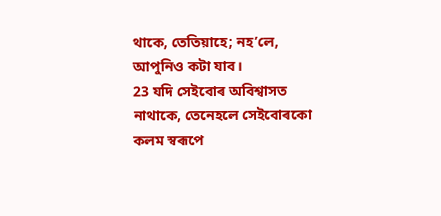থাকে, তেতিয়াহে; নহ’লে, আপুনিও কটা যাব।
23 যদি সেইবোৰ অবিশ্বাসত নাথাকে, তেনেহলে সেইবোৰকো কলম স্বৰূপে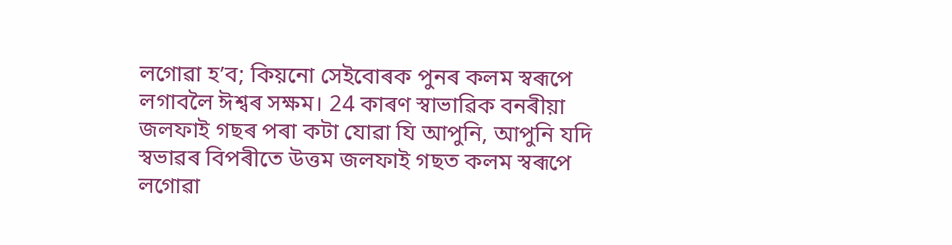লগোৱা হ’ব; কিয়নো সেইবোৰক পুনৰ কলম স্বৰূপে লগাবলৈ ঈশ্বৰ সক্ষম। 24 কাৰণ স্বাভাৱিক বনৰীয়া জলফাই গছৰ পৰা কটা যোৱা যি আপুনি, আপুনি যদি স্বভাৱৰ বিপৰীতে উত্তম জলফাই গছত কলম স্বৰূপে লগোৱা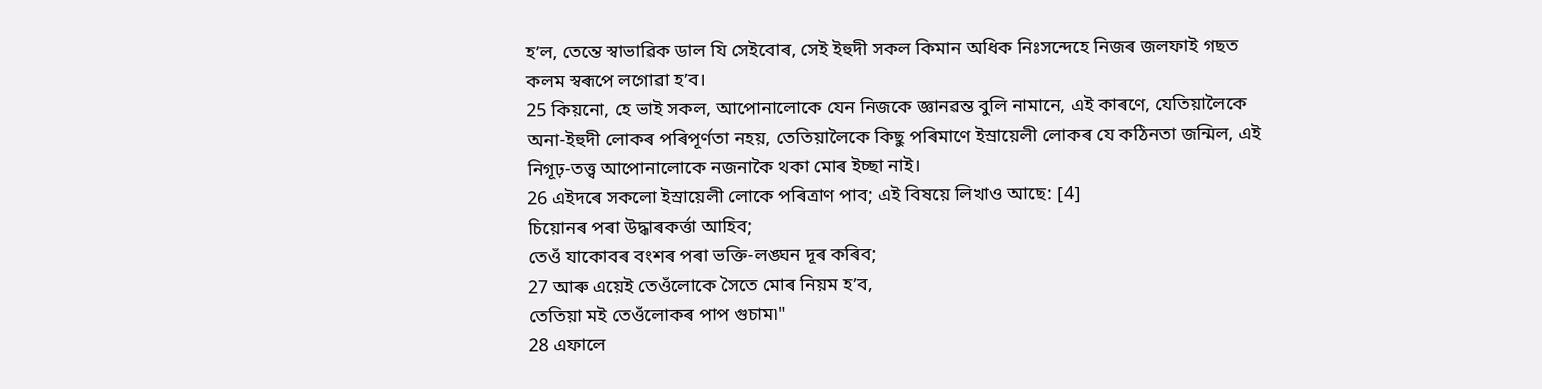হ’ল, তেন্তে স্বাভাৱিক ডাল যি সেইবোৰ, সেই ইহুদী সকল কিমান অধিক নিঃসন্দেহে নিজৰ জলফাই গছত কলম স্বৰূপে লগোৱা হ’ব।
25 কিয়নো, হে ভাই সকল, আপোনালোকে যেন নিজকে জ্ঞানৱন্ত বুলি নামানে, এই কাৰণে, যেতিয়ালৈকে অনা-ইহুদী লোকৰ পৰিপূৰ্ণতা নহয়, তেতিয়ালৈকে কিছু পৰিমাণে ইস্ৰায়েলী লোকৰ যে কঠিনতা জন্মিল, এই নিগূঢ়-তত্ত্ব আপোনালোকে নজনাকৈ থকা মোৰ ইচ্ছা নাই।
26 এইদৰে সকলো ইস্ৰায়েলী লোকে পৰিত্ৰাণ পাব; এই বিষয়ে লিখাও আছে: [4]
চিয়োনৰ পৰা উদ্ধাৰকৰ্ত্তা আহিব;
তেওঁ যাকোবৰ বংশৰ পৰা ভক্তি-লঙ্ঘন দূৰ কৰিব;
27 আৰু এয়েই তেওঁলোকে সৈতে মোৰ নিয়ম হ’ব,
তেতিয়া মই তেওঁলোকৰ পাপ গুচাম৷"
28 এফালে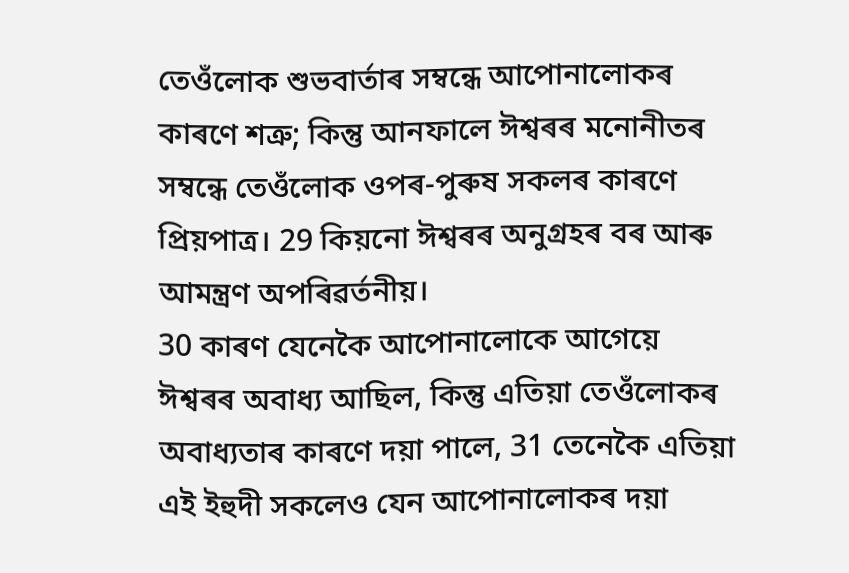তেওঁলোক শুভবাৰ্তাৰ সম্বন্ধে আপোনালোকৰ কাৰণে শত্ৰু; কিন্তু আনফালে ঈশ্বৰৰ মনোনীতৰ সম্বন্ধে তেওঁলোক ওপৰ-পুৰুষ সকলৰ কাৰণে প্ৰিয়পাত্ৰ। 29 কিয়নো ঈশ্বৰৰ অনুগ্ৰহৰ বৰ আৰু আমন্ত্ৰণ অপৰিৱৰ্তনীয়।
30 কাৰণ যেনেকৈ আপোনালোকে আগেয়ে ঈশ্বৰৰ অবাধ্য আছিল, কিন্তু এতিয়া তেওঁলোকৰ অবাধ্যতাৰ কাৰণে দয়া পালে, 31 তেনেকৈ এতিয়া এই ইহুদী সকলেও যেন আপোনালোকৰ দয়া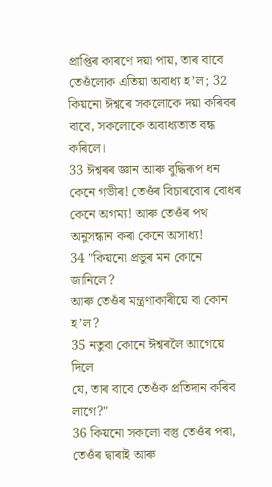প্ৰাপ্তিৰ কাৰণে দয়া পায়, তাৰ বাবে তেওঁলোক এতিয়া অবাধ্য হ’ল; 32 কিয়নো ঈশ্বৰে সকলোকে দয়া কৰিবৰ বাবে, সকলোকে অবাধ্যতাত বন্ধ কৰিলে।
33 ঈশ্বৰৰ জ্ঞান আৰু বুদ্ধিৰূপ ধন কেনে গভীৰ! তেওঁৰ বিচাৰবোৰ বোধৰ কেনে অগম্য! আৰু তেওঁৰ পথ অনুসন্ধান কৰা কেনে অসাধ্য!
34 "কিয়নো প্ৰভুৰ মন কোনে জানিলে?
আৰু তেওঁৰ মন্ত্ৰণাকাৰীয়ে বা কোন হ’ল?
35 নতুবা কোনে ঈশ্বৰলৈ আগেয়ে দিলে
যে, তাৰ বাবে তেওঁক প্ৰতিদান কৰিব লাগে?"
36 কিয়নো সকলো বস্তু তেওঁৰ পৰা, তেওঁৰ দ্বাৰাই আৰু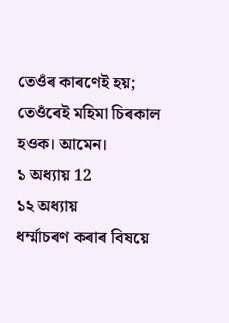তেওঁৰ কাৰণেই হয়; তেওঁৰেই মহিমা চিৰকাল হওক। আমেন।
১ অধ্যায় 12
১২ অধ্যায়
ধৰ্ম্মাচৰণ কৰাৰ বিষয়ে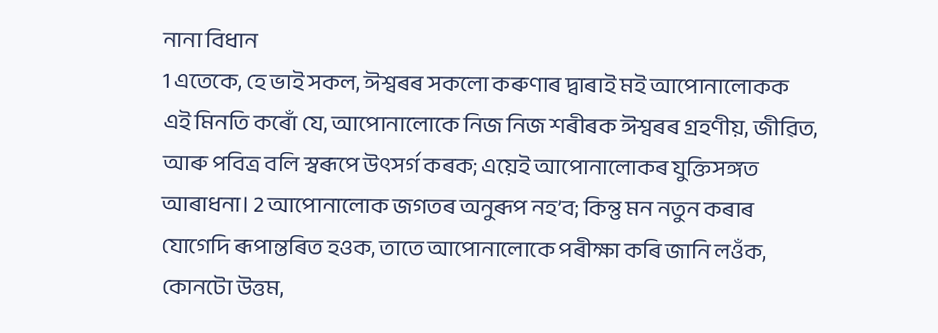নানা বিধান
1 এতেকে, হে ভাই সকল, ঈশ্বৰৰ সকলো কৰুণাৰ দ্বাৰাই মই আপোনালোকক এই মিনতি কৰোঁ যে, আপোনালোকে নিজ নিজ শৰীৰক ঈশ্বৰৰ গ্ৰহণীয়, জীৱিত, আৰু পবিত্ৰ বলি স্বৰূপে উৎসৰ্গ কৰক; এয়েই আপোনালোকৰ যুক্তিসঙ্গত আৰাধনা। 2 আপোনালোক জগতৰ অনুৰূপ নহ’ব; কিন্তু মন নতুন কৰাৰ যোগেদি ৰূপান্তৰিত হওক, তাতে আপোনালোকে পৰীক্ষা কৰি জানি লওঁক, কোনটো উত্তম,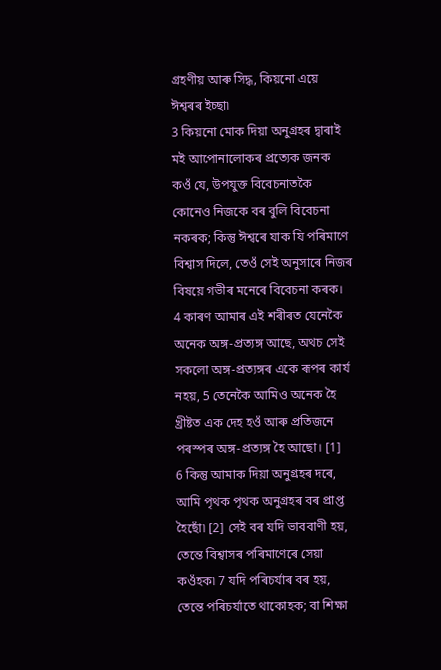গ্ৰহণীয় আৰু সিদ্ধ, কিয়নো এয়ে ঈশ্বৰৰ ইচ্ছা৷
3 কিয়নো মোক দিয়া অনুগ্ৰহৰ দ্বাৰাই মই আপোনালোকৰ প্ৰত্যেক জনক কওঁ যে, উপযুক্ত বিবেচনাতকৈ কোনেও নিজকে বৰ বুলি বিবেচনা নকৰক; কিন্তু ঈশ্বৰে যাক যি পৰিমাণে বিশ্বাস দিলে, তেওঁ সেই অনুসাৰে নিজৰ বিষয়ে গভীৰ মনেৰে বিবেচনা কৰক।
4 কাৰণ আমাৰ এই শৰীৰত যেনেকৈ অনেক অঙ্গ-প্ৰত্যঙ্গ আছে, অথচ সেই সকলো অঙ্গ-প্ৰত্যঙ্গৰ একে ৰূপৰ কাৰ্য নহয়, 5 তেনেকৈ আমিও অনেক হৈ খ্ৰীষ্টত এক দেহ হওঁ আৰু প্ৰতিজনে পৰস্পৰ অঙ্গ-প্ৰত্যঙ্গ হৈ আছো। [1]
6 কিন্তু আমাক দিয়া অনুগ্ৰহৰ দৰে, আমি পৃথক পৃথক অনুগ্ৰহৰ বৰ প্ৰাপ্ত হৈছোঁ৷ [2] সেই বৰ যদি ভাববাণী হয়, তেন্তে বিশ্বাসৰ পৰিমাণেৰে সেয়া কওঁহক৷ 7 যদি পৰিচৰ্যাৰ বৰ হয়, তেন্তে পৰিচৰ্যাতে থাকোহক; বা শিক্ষা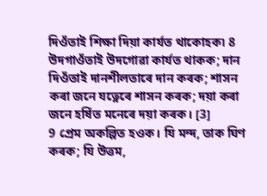দিওঁতাই শিক্ষা দিয়া কাৰ্যত থাকোহক৷ 8 উদগাওঁতাই উদগোৱা কাৰ্যত থাকক; দান দিওঁতাই দানশীলতাৰে দান কৰক; শাসন কৰা জনে যত্নেৰে শাসন কৰক; দয়া কৰা জনে হৰ্ষিত মনেৰে দয়া কৰক। [3]
9 প্ৰেম অকল্পিত হওক। যি মন্দ, তাক ঘিণ কৰক; যি উত্তম,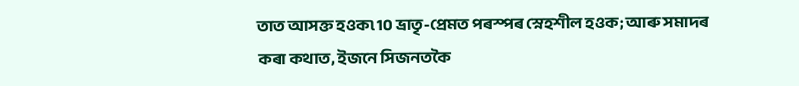তাত আসক্ত হওক৷ 10 ভ্ৰাতৃ-প্ৰেমত পৰস্পৰ স্নেহশীল হওক; আৰু সমাদৰ কৰা কথাত, ইজনে সিজনতকৈ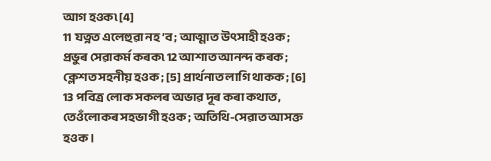আগ হওক৷ [4]
11 যত্নত এলেহুৱা নহ’ব; আত্মাত উৎসাহী হওক; প্ৰভুৰ সেৱাকৰ্ম কৰক৷ 12 আশাত আনন্দ কৰক; ক্লেশত সহনীয় হওক; [5] প্ৰাৰ্থনাত লাগি থাকক; [6] 13 পবিত্ৰ লোক সকলৰ অভাৱ দূৰ কৰা কথাত, তেওঁলোকৰ সহভাগী হওক; অতিথি-সেৱাত আসক্ত হওক।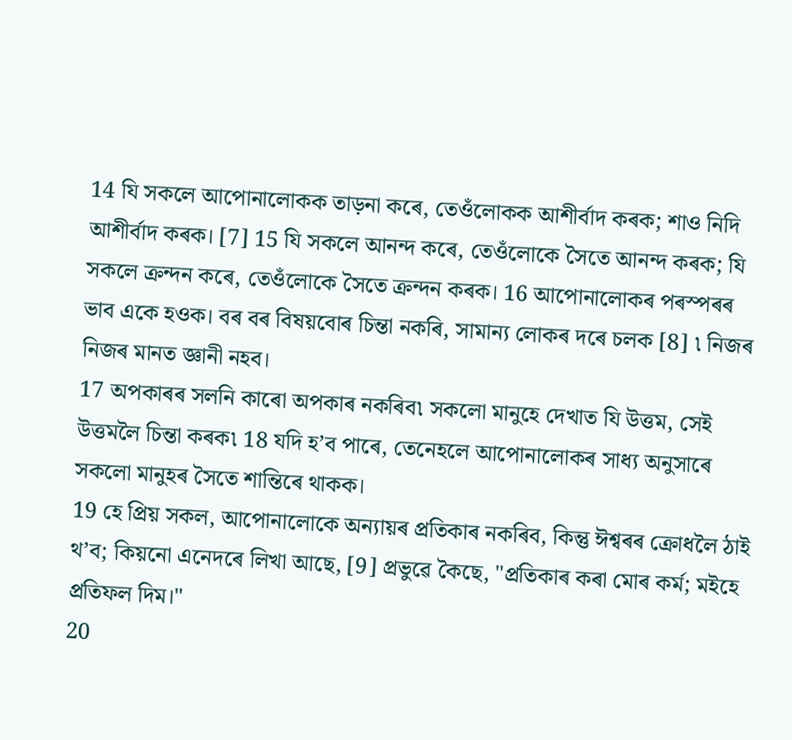14 যি সকলে আপোনালোকক তাড়না কৰে, তেওঁলোকক আশীৰ্বাদ কৰক; শাও নিদি আশীৰ্বাদ কৰক। [7] 15 যি সকলে আনন্দ কৰে, তেওঁলোকে সৈতে আনন্দ কৰক; যি সকলে ক্ৰন্দন কৰে, তেওঁলোকে সৈতে ক্ৰন্দন কৰক। 16 আপোনালোকৰ পৰস্পৰৰ ভাব একে হওক। বৰ বৰ বিষয়বোৰ চিন্তা নকৰি, সামান্য লোকৰ দৰে চলক [8] ৷ নিজৰ নিজৰ মানত জ্ঞানী নহব।
17 অপকাৰৰ সলনি কাৰো অপকাৰ নকৰিব৷ সকলো মানুহে দেখাত যি উত্তম, সেই উত্তমলৈ চিন্তা কৰক৷ 18 যদি হ’ব পাৰে, তেনেহলে আপোনালোকৰ সাধ্য অনুসাৰে সকলো মানুহৰ সৈতে শান্তিৰে থাকক।
19 হে প্ৰিয় সকল, আপোনালোকে অন্যায়ৰ প্ৰতিকাৰ নকৰিব, কিন্তু ঈশ্বৰৰ ক্ৰোধলৈ ঠাই থ’ব; কিয়নো এনেদৰে লিখা আছে, [9] প্ৰভুৱে কৈছে, "প্ৰতিকাৰ কৰা মোৰ কৰ্ম; মইহে প্ৰতিফল দিম।"
20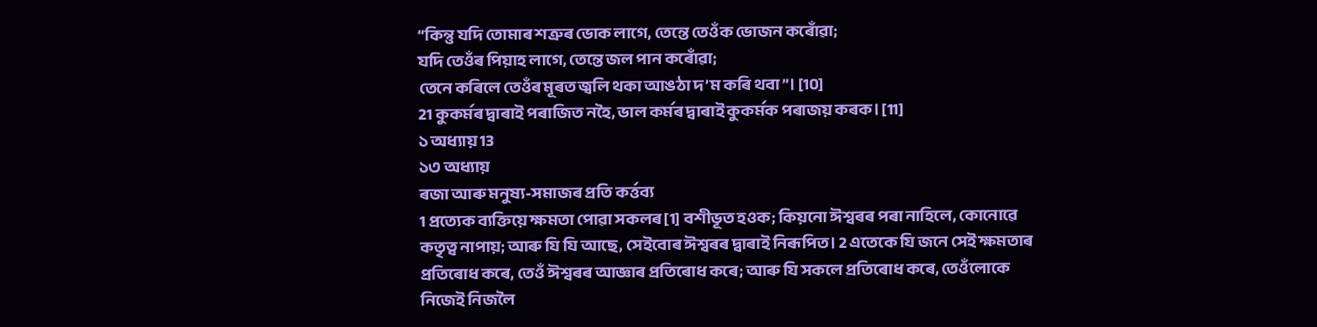“কিন্তু যদি তোমাৰ শত্ৰুৰ ভোক লাগে, তেন্তে তেওঁক ভোজন কৰোঁৱা;
যদি তেওঁৰ পিয়াহ লাগে, তেন্তে জল পান কৰোঁৱা;
তেনে কৰিলে তেওঁৰ মূৰত জ্বলি থকা আঙঠা দ’ম কৰি থবা”। [10]
21 কুকৰ্মৰ দ্বাৰাই পৰাজিত নহৈ, ভাল কৰ্মৰ দ্বাৰাই কুকৰ্মক পৰাজয় কৰক। [11]
১ অধ্যায় 13
১৩ অধ্যায়
ৰজা আৰু মনুষ্য-সমাজৰ প্ৰতি কৰ্ত্তব্য
1 প্ৰত্যেক ব্যক্তিয়ে ক্ষমতা পোৱা সকলৰ [1] বশীভূত হওক; কিয়নো ঈশ্বৰৰ পৰা নাহিলে, কোনোৱে কতৃত্ব নাপায়; আৰু যি যি আছে, সেইবোৰ ঈশ্বৰৰ দ্বাৰাই নিৰূপিত। 2 এতেকে যি জনে সেই ক্ষমতাৰ প্ৰতিৰোধ কৰে, তেওঁ ঈশ্বৰৰ আজ্ঞাৰ প্ৰতিৰোধ কৰে; আৰু যি সকলে প্ৰতিৰোধ কৰে, তেওঁলোকে নিজেই নিজলৈ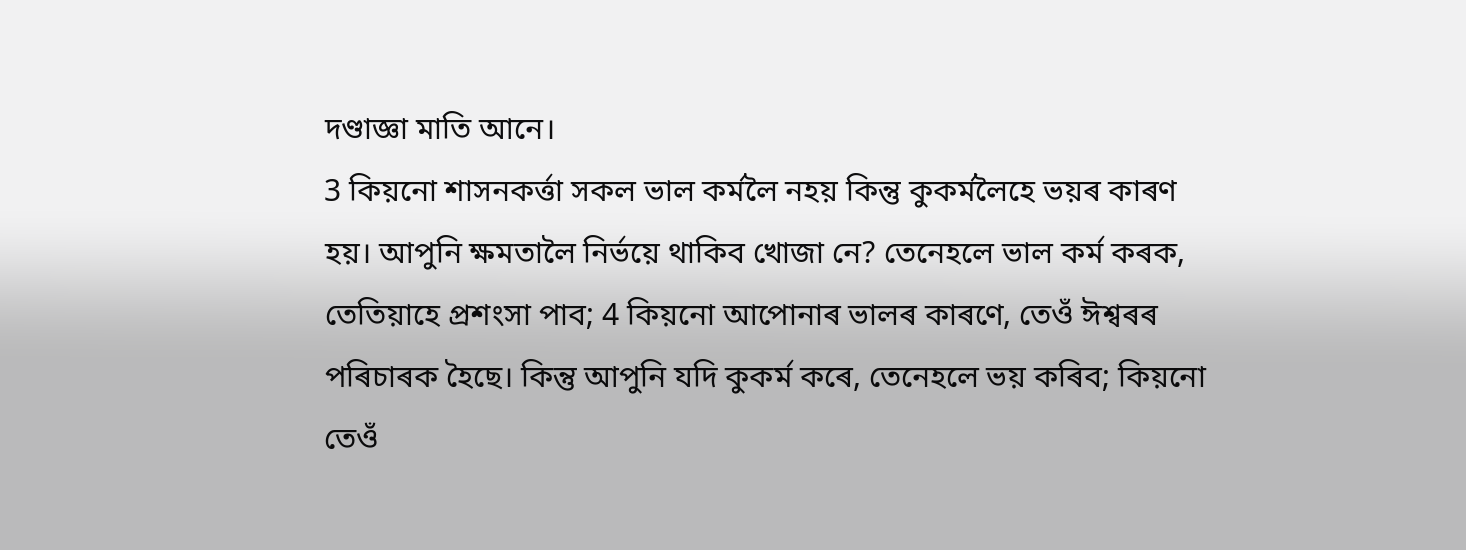দণ্ডাজ্ঞা মাতি আনে।
3 কিয়নো শাসনকৰ্ত্তা সকল ভাল কৰ্মলৈ নহয় কিন্তু কুকৰ্মলৈহে ভয়ৰ কাৰণ হয়। আপুনি ক্ষমতালৈ নিৰ্ভয়ে থাকিব খোজা নে? তেনেহলে ভাল কৰ্ম কৰক, তেতিয়াহে প্ৰশংসা পাব; 4 কিয়নো আপোনাৰ ভালৰ কাৰণে, তেওঁ ঈশ্বৰৰ পৰিচাৰক হৈছে। কিন্তু আপুনি যদি কুকৰ্ম কৰে, তেনেহলে ভয় কৰিব; কিয়নো তেওঁ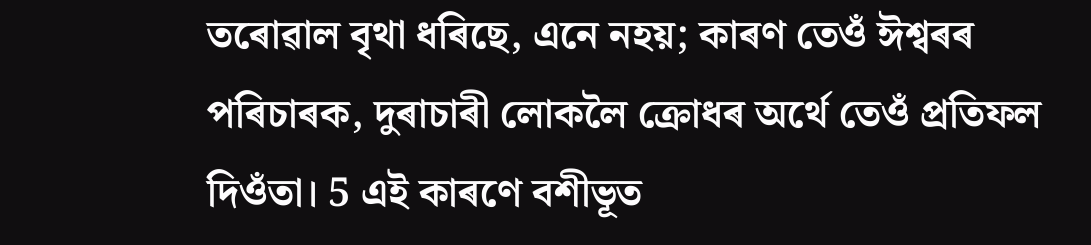তৰোৱাল বৃথা ধৰিছে, এনে নহয়; কাৰণ তেওঁ ঈশ্বৰৰ পৰিচাৰক, দুৰাচাৰী লোকলৈ ক্ৰোধৰ অৰ্থে তেওঁ প্ৰতিফল দিওঁতা। 5 এই কাৰণে বশীভূত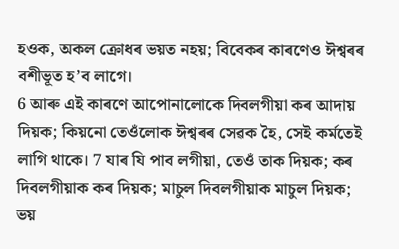হওক, অকল ক্ৰোধৰ ভয়ত নহয়; বিবেকৰ কাৰণেও ঈশ্বৰৰ বশীভূত হ’ব লাগে।
6 আৰু এই কাৰণে আপোনালোকে দিবলগীয়া কৰ আদায় দিয়ক; কিয়নো তেওঁলোক ঈশ্বৰৰ সেৱক হৈ, সেই কৰ্মতেই লাগি থাকে। 7 যাৰ যি পাব লগীয়া, তেওঁ তাক দিয়ক; কৰ দিবলগীয়াক কৰ দিয়ক; মাচুল দিবলগীয়াক মাচুল দিয়ক; ভয়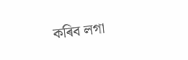কৰিব লগা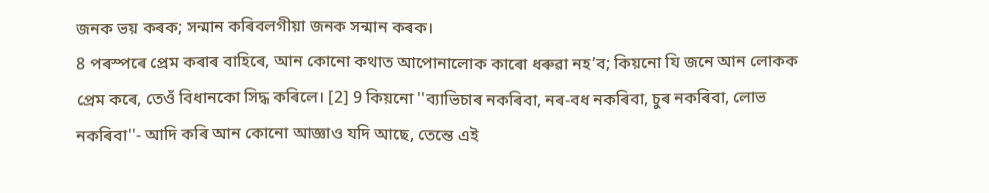জনক ভয় কৰক; সন্মান কৰিবলগীয়া জনক সন্মান কৰক।
8 পৰস্পৰে প্ৰেম কৰাৰ বাহিৰে, আন কোনো কথাত আপোনালোক কাৰো ধৰুৱা নহ’ব; কিয়নো যি জনে আন লোকক প্ৰেম কৰে, তেওঁ বিধানকো সিদ্ধ কৰিলে। [2] 9 কিয়নো ''ব্যাভিচাৰ নকৰিবা, নৰ-বধ নকৰিবা, চুৰ নকৰিবা, লোভ নকৰিবা''- আদি কৰি আন কোনো আজ্ঞাও যদি আছে, তেন্তে এই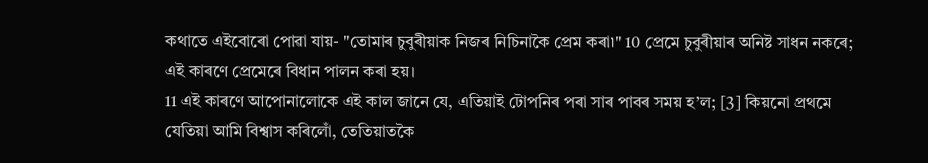কথাতে এইবোৰো পোৱা যায়- "তোমাৰ চুবুৰীয়াক নিজৰ নিচিনাকৈ প্ৰেম কৰা৷" 10 প্ৰেমে চুবুৰীয়াৰ অনিষ্ট সাধন নকৰে; এই কাৰণে প্ৰেমেৰে বিধান পালন কৰা হয়।
11 এই কাৰণে আপোনালোকে এই কাল জানে যে, এতিয়াই টোপনিৰ পৰা সাৰ পাবৰ সময় হ’ল; [3] কিয়নো প্ৰথমে যেতিয়া আমি বিশ্বাস কৰিলোঁ, তেতিয়াতকৈ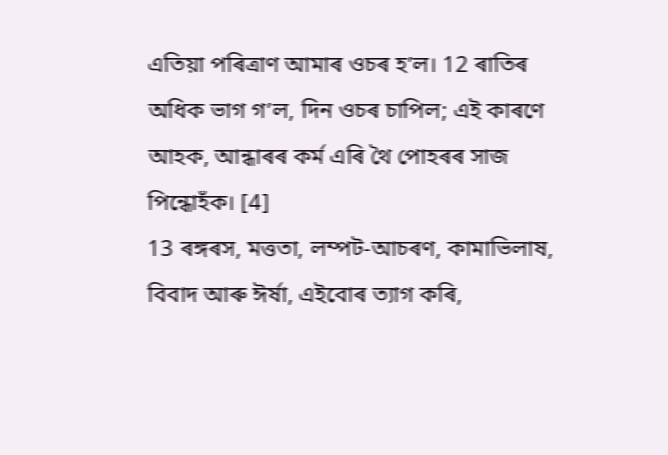এতিয়া পৰিত্ৰাণ আমাৰ ওচৰ হ’ল। 12 ৰাতিৰ অধিক ভাগ গ’ল, দিন ওচৰ চাপিল; এই কাৰণে আহক, আন্ধাৰৰ কৰ্ম এৰি থৈ পোহৰৰ সাজ পিন্ধোহঁক। [4]
13 ৰঙ্গৰস, মত্ততা, লম্পট-আচৰণ, কামাভিলাষ, বিবাদ আৰু ঈৰ্ষা, এইবোৰ ত্যাগ কৰি,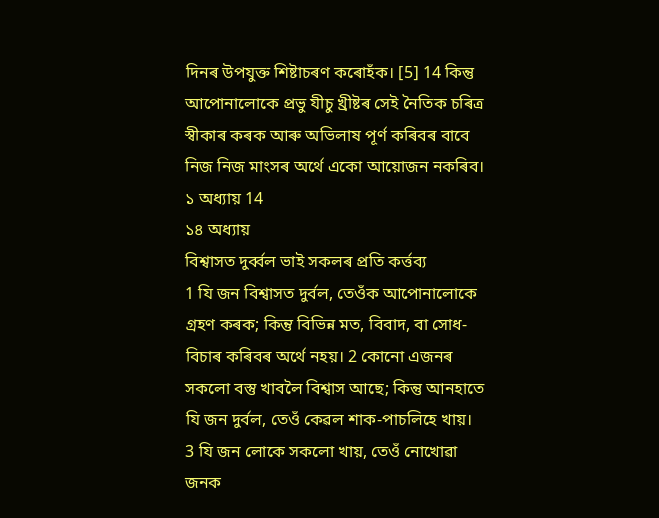দিনৰ উপযুক্ত শিষ্টাচৰণ কৰোহঁক। [5] 14 কিন্তু আপোনালোকে প্ৰভু যীচু খ্ৰীষ্টৰ সেই নৈতিক চৰিত্ৰ স্বীকাৰ কৰক আৰু অভিলাষ পূৰ্ণ কৰিবৰ বাবে নিজ নিজ মাংসৰ অৰ্থে একো আয়োজন নকৰিব।
১ অধ্যায় 14
১৪ অধ্যায়
বিশ্বাসত দুৰ্ব্বল ভাই সকলৰ প্ৰতি কৰ্ত্তব্য
1 যি জন বিশ্বাসত দুৰ্বল, তেওঁক আপোনালোকে গ্ৰহণ কৰক; কিন্তু বিভিন্ন মত, বিবাদ, বা সোধ-বিচাৰ কৰিবৰ অৰ্থে নহয়। 2 কোনো এজনৰ সকলো বস্তু খাবলৈ বিশ্বাস আছে; কিন্তু আনহাতে যি জন দুৰ্বল, তেওঁ কেৱল শাক-পাচলিহে খায়।
3 যি জন লোকে সকলো খায়, তেওঁ নোখোৱা জনক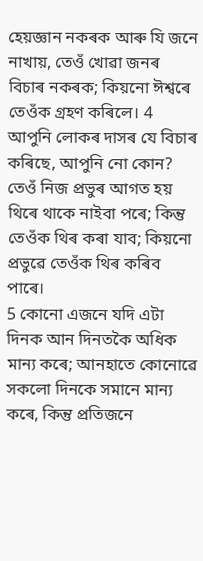হেয়জ্ঞান নকৰক আৰু যি জনে নাখায়, তেওঁ খোৱা জনৰ বিচাৰ নকৰক; কিয়নো ঈশ্বৰে তেওঁক গ্ৰহণ কৰিলে। 4 আপুনি লোকৰ দাসৰ যে বিচাৰ কৰিছে, আপুনি নো কোন? তেওঁ নিজ প্ৰভুৰ আগত হয় থিৰে থাকে নাইবা পৰে; কিন্তু তেওঁক থিৰ কৰা যাব; কিয়নো প্ৰভুৱে তেওঁক থিৰ কৰিব পাৰে।
5 কোনো এজনে যদি এটা দিনক আন দিনতকৈ অধিক মান্য কৰে; আনহাতে কোনোৱে সকলো দিনকে সমানে মান্য কৰে, কিন্তু প্ৰতিজনে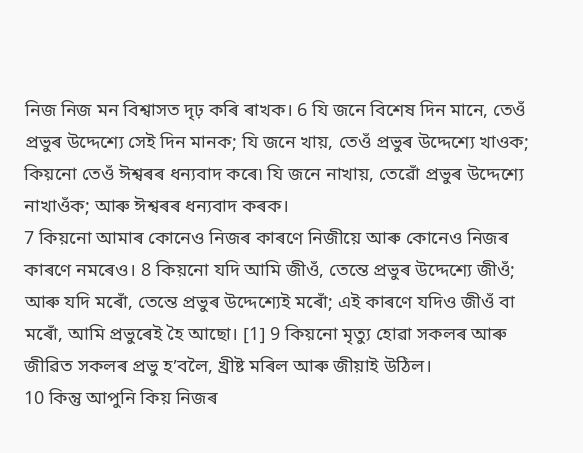নিজ নিজ মন বিশ্ৱাসত দৃঢ় কৰি ৰাখক। 6 যি জনে বিশেষ দিন মানে, তেওঁ প্ৰভুৰ উদ্দেশ্যে সেই দিন মানক; যি জনে খায়, তেওঁ প্ৰভুৰ উদ্দেশ্যে খাওক; কিয়নো তেওঁ ঈশ্বৰৰ ধন্যবাদ কৰে৷ যি জনে নাখায়, তেৱোঁ প্ৰভুৰ উদ্দেশ্যে নাখাওঁক; আৰু ঈশ্বৰৰ ধন্যবাদ কৰক।
7 কিয়নো আমাৰ কোনেও নিজৰ কাৰণে নিজীয়ে আৰু কোনেও নিজৰ কাৰণে নমৰেও। 8 কিয়নো যদি আমি জীওঁ, তেন্তে প্ৰভুৰ উদ্দেশ্যে জীওঁ; আৰু যদি মৰোঁ, তেন্তে প্ৰভুৰ উদ্দেশ্যেই মৰোঁ; এই কাৰণে যদিও জীওঁ বা মৰোঁ, আমি প্ৰভুৰেই হৈ আছো। [1] 9 কিয়নো মৃত্যু হোৱা সকলৰ আৰু জীৱিত সকলৰ প্ৰভু হ’বলৈ, খ্ৰীষ্ট মৰিল আৰু জীয়াই উঠিল।
10 কিন্তু আপুনি কিয় নিজৰ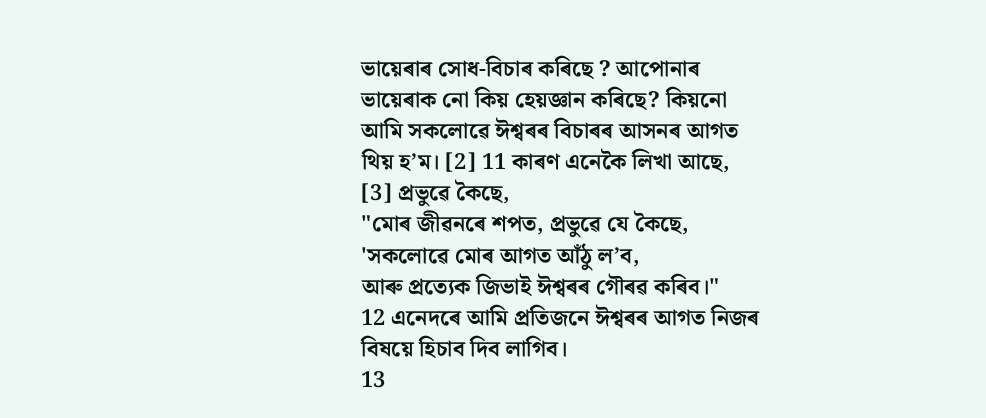ভায়েৰাৰ সোধ-বিচাৰ কৰিছে ? আপোনাৰ ভায়েৰাক নো কিয় হেয়জ্ঞান কৰিছে? কিয়নো আমি সকলোৱে ঈশ্বৰৰ বিচাৰৰ আসনৰ আগত থিয় হ’ম। [2] 11 কাৰণ এনেকৈ লিখা আছে, [3] প্ৰভুৱে কৈছে,
"মোৰ জীৱনৰে শপত, প্ৰভুৱে যে কৈছে, 'সকলোৱে মোৰ আগত আঁঠু ল’ব,
আৰু প্ৰত্যেক জিভাই ঈশ্বৰৰ গৌৰৱ কৰিব।"
12 এনেদৰে আমি প্ৰতিজনে ঈশ্বৰৰ আগত নিজৰ বিষয়ে হিচাব দিব লাগিব।
13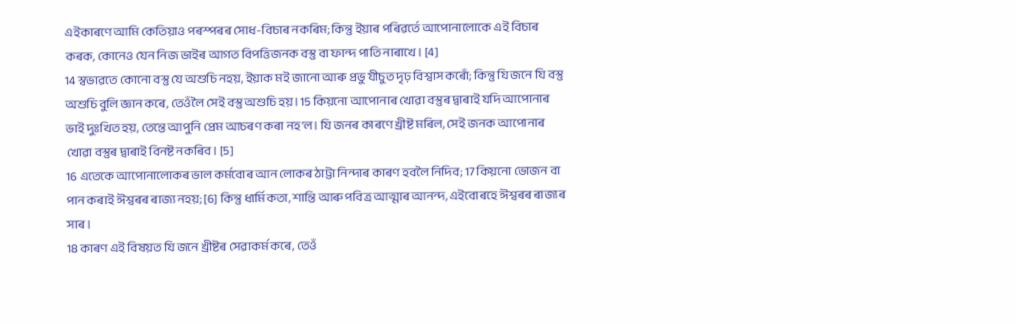এইকাৰণে আমি কেতিয়াও পৰস্পৰৰ সোধ-বিচাৰ নকৰিম; কিন্তু ইয়াৰ পৰিৱর্তে আপোনালোকে এই বিচাৰ কৰক, কোনেও যেন নিজ ভাইৰ আগত বিপত্তিজনক বস্তু বা ফান্দ পাতি নাৰাখে। [4]
14 স্বভাৱতে কোনো বস্তু যে অশুচি নহয়, ইয়াক মই জানো আৰু প্ৰভু যীচুত দৃঢ় বিশ্বাস কৰোঁ; কিন্তু যি জনে যি বস্তু অশুচি বুলি জ্ঞান কৰে, তেওঁলৈ সেই বস্তু অশুচি হয়। 15 কিয়নো আপোনাৰ খোৱা বস্তুৰ দ্বাৰাই যদি আপোনাৰ ভাই দুঃখিত হয়, তেন্তে আপুনি প্ৰেম আচৰণ কৰা নহ'ল। যি জনৰ কাৰণে খ্ৰীষ্ট মৰিল, সেই জনক আপোনাৰ খোৱা বস্তুৰ দ্বাৰাই বিনষ্ট নকৰিব। [5]
16 এতেকে আপোনালোকৰ ভাল কর্মবোৰ আন লোকৰ ঠাট্টা নিন্দাৰ কাৰণ হবলৈ নিদিব; 17 কিয়নো ভোজন বা পান কৰাই ঈশ্বৰৰ ৰাজ্য নহয়; [6] কিন্তু ধাৰ্মিকতা, শান্তি আৰু পবিত্ৰ আত্মাৰ আনন্দ, এইবোৰহে ঈশ্বৰৰ ৰাজ্যৰ সাৰ।
18 কাৰণ এই বিষয়ত যি জনে খ্ৰীষ্টৰ সেৱাকৰ্ম কৰে, তেওঁ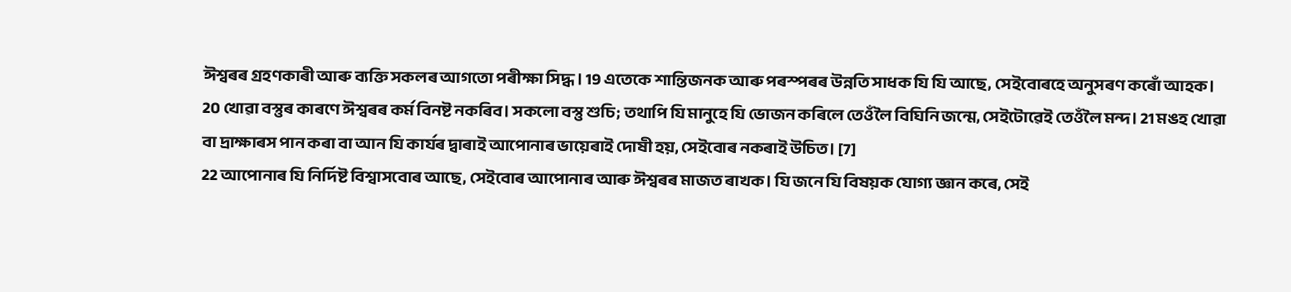ঈশ্বৰৰ গ্ৰহণকাৰী আৰু ব্যক্তি সকলৰ আগতো পৰীক্ষা সিদ্ধ। 19 এতেকে শান্তিজনক আৰু পৰস্পৰৰ উন্নতি সাধক যি যি আছে, সেইবোৰহে অনুসৰণ কৰোঁ আহক।
20 খোৱা বস্তুৰ কাৰণে ঈশ্বৰৰ কৰ্ম বিনষ্ট নকৰিব। সকলো বস্তু শুচি; তথাপি যি মানুহে যি ভোজন কৰিলে তেওঁলৈ বিঘিনি জন্মে, সেইটোৱেই তেওঁলৈ মন্দ। 21 মঙহ খোৱা বা দ্ৰাক্ষাৰস পান কৰা বা আন যি কাৰ্যৰ দ্বাৰাই আপোনাৰ ভায়েৰাই দোষী হয়, সেইবোৰ নকৰাই উচিত। [7]
22 আপোনাৰ যি নির্দিষ্ট বিশ্বাসবোৰ আছে, সেইবোৰ আপোনাৰ আৰু ঈশ্বৰৰ মাজত ৰাখক। যি জনে যি বিষয়ক যোগ্য জ্ঞান কৰে, সেই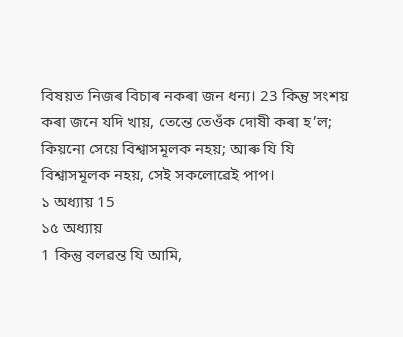বিষয়ত নিজৰ বিচাৰ নকৰা জন ধন্য। 23 কিন্তু সংশয় কৰা জনে যদি খায়, তেন্তে তেওঁক দোষী কৰা হ’ল; কিয়নো সেয়ে বিশ্বাসমূলক নহয়; আৰু যি যি বিশ্বাসমূলক নহয়, সেই সকলোৱেই পাপ।
১ অধ্যায় 15
১৫ অধ্যায়
1 কিন্তু বলৱন্ত যি আমি,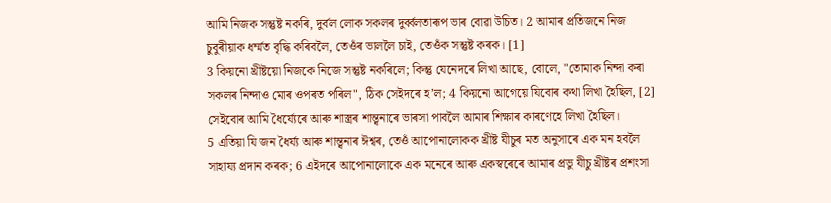আমি নিজক সন্তুষ্ট নকৰি, দুৰ্বল লোক সকলৰ দুৰ্ব্বলতাৰূপ ভাৰ বোৱা উচিত। 2 আমাৰ প্ৰতিজনে নিজ চুবুৰীয়াক ধৰ্ম্মত বৃদ্ধি কৰিবলৈ, তেওঁৰ ভাললৈ চাই, তেওঁক সন্তুষ্ট কৰক। [1]
3 কিয়নো খ্ৰীষ্টয়ো নিজকে নিজে সন্তুষ্ট নকৰিলে; কিন্তু যেনেদৰে লিখা আছে, বোলে, "তোমাক নিন্দা কৰা সকলৰ নিন্দাও মোৰ ওপৰত পৰিল", ঠিক সেইদৰে হ’ল; 4 কিয়নো আগেয়ে যিবোৰ কথা লিখা হৈছিল, [2] সেইবোৰ আমি ধৈৰ্য্যেৰে আৰু শাস্ত্ৰৰ শান্ত্বনাৰে ভাৰসা পাবলৈ আমাৰ শিক্ষাৰ কাৰণেহে লিখা হৈছিল।
5 এতিয়া যি জন ধৈৰ্য্য আৰু শান্ত্বনাৰ ঈশ্বৰ, তেওঁ আপোনালোকক খ্ৰীষ্ট যীচুৰ মত অনুসাৰে এক মন হবলৈ সাহায্য প্ৰদান কৰক; 6 এইদৰে আপোনালোকে এক মনেৰে আৰু একস্বৰেৰে আমাৰ প্ৰভু যীচু খ্ৰীষ্টৰ প্ৰশংসা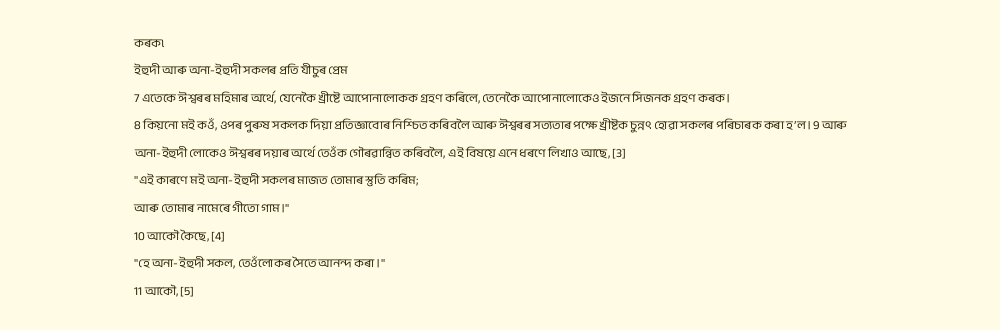কৰক৷
ইহুদী আৰু অনা-ইহুদী সকলৰ প্ৰতি যীচুৰ প্ৰেম
7 এতেকে ঈশ্বৰৰ মহিমাৰ অৰ্থে, যেনেকৈ খ্ৰীষ্টে আপোনালোকক গ্ৰহণ কৰিলে, তেনেকৈ আপোনালোকেও ইজনে সিজনক গ্ৰহণ কৰক।
8 কিয়নো মই কওঁ, ওপৰ পুৰুষ সকলক দিয়া প্ৰতিজ্ঞাবোৰ নিশ্চিত কৰিবলৈ আৰু ঈশ্বৰৰ সত্যতাৰ পক্ষে খ্ৰীষ্টক চুন্নৎ হোৱা সকলৰ পৰিচাৰক কৰা হ’ল। 9 আৰু অনা-ইহুদী লোকেও ঈশ্বৰৰ দয়াৰ অৰ্থে তেওঁক গৌৰৱান্বিত কৰিবলৈ, এই বিষয়ে এনে ধৰণে লিখাও আছে, [3]
"এই কাৰণে মই অনা-ইহুদী সকলৰ মাজত তোমাৰ স্তুতি কৰিম;
আৰু তোমাৰ নামেৰে গীতো গাম।"
10 আকৌ কৈছে, [4]
"হে অনা-ইহুদী সকল, তেওঁলোকৰ সৈতে আনন্দ কৰা।"
11 আকৌ, [5]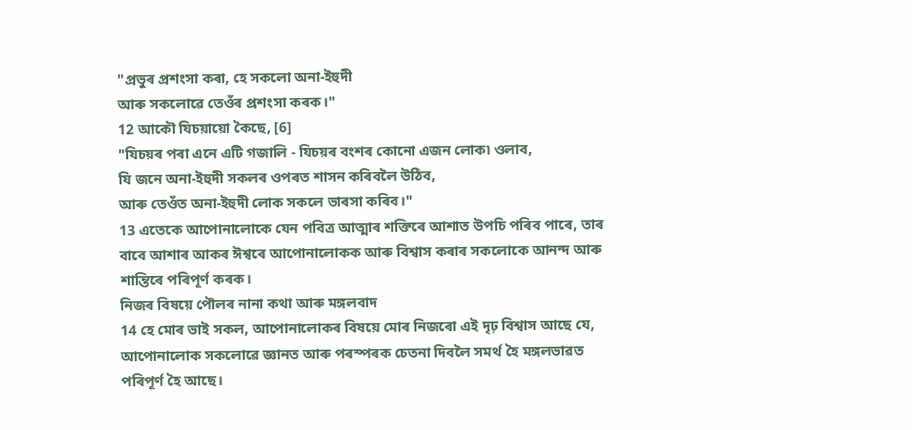"প্ৰভুৰ প্ৰশংসা কৰা, হে সকলো অনা-ইহুদী
আৰু সকলোৱে তেওঁৰ প্ৰশংসা কৰক।"
12 আকৌ যিচয়ায়ো কৈছে, [6]
"যিচয়ৰ পৰা এনে এটি গজালি - যিচয়ৰ বংশৰ কোনো এজন লোক৷ ওলাব,
যি জনে অনা-ইহুদী সকলৰ ওপৰত শাসন কৰিবলৈ উঠিব,
আৰু তেওঁত অনা-ইহুদী লোক সকলে ভাৰসা কৰিব।"
13 এতেকে আপোনালোকে যেন পবিত্ৰ আত্মাৰ শক্তিৰে আশাত উপচি পৰিব পাৰে, তাৰ বাবে আশাৰ আকৰ ঈশ্বৰে আপোনালোকক আৰু বিশ্বাস কৰাৰ সকলোকে আনন্দ আৰু শান্তিৰে পৰিপূৰ্ণ কৰক।
নিজৰ বিষয়ে পৌলৰ নানা কথা আৰু মঙ্গলবাদ
14 হে মোৰ ভাই সকল, আপোনালোকৰ বিষয়ে মোৰ নিজৰো এই দৃঢ় বিশ্বাস আছে যে, আপোনালোক সকলোৱে জ্ঞানত আৰু পৰস্পৰক চেতনা দিবলৈ সমৰ্থ হৈ মঙ্গলভাৱত পৰিপূৰ্ণ হৈ আছে।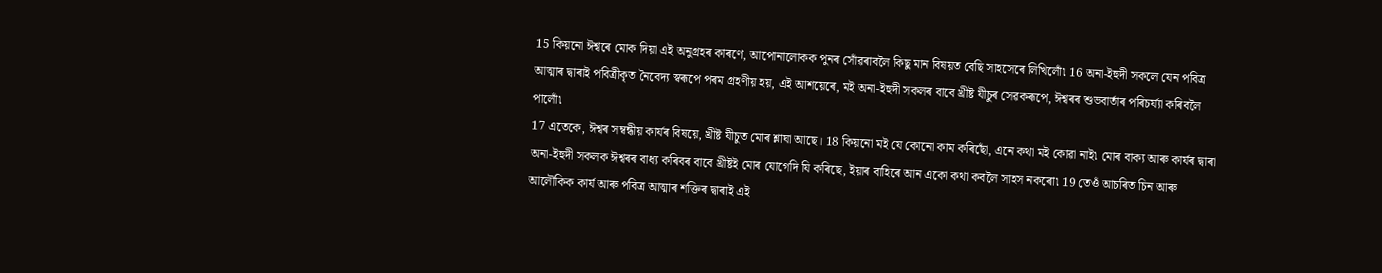15 কিয়নো ঈশ্বৰে মোক দিয়া এই অনুগ্ৰহৰ কাৰণে, আপোনালোকক পুনৰ সোঁৱৰাবলৈ কিছু মান বিষয়ত বেছি সাহসেৰে লিখিলোঁ৷ 16 অনা-ইহুদী সকলে যেন পবিত্ৰ আত্মাৰ দ্বাৰাই পবিত্ৰীকৃত নৈবেদ্য স্বৰূপে পৰম গ্ৰহণীয় হয়, এই আশয়েৰে, মই অনা-ইহুদী সকলৰ বাবে খ্ৰীষ্ট যীচুৰ সেৱকৰূপে, ঈশ্বৰৰ শুভবাৰ্তাৰ পৰিচৰ্য্যা কৰিবলৈ পালোঁ৷
17 এতেকে, ঈশ্বৰ সম্বন্ধীয় কাৰ্যৰ বিষয়ে, খ্ৰীষ্ট যীচুত মোৰ শ্লাঘা আছে। 18 কিয়নো মই যে কোনো কাম কৰিছোঁ, এনে কথা মই কোৱা নাই৷ মোৰ বাক্য আৰু কাৰ্যৰ দ্বাৰা অনা-ইহুদী সকলক ঈশ্বৰৰ বাধ্য কৰিবৰ বাবে খ্ৰীষ্টই মোৰ যোগেদি যি কৰিছে, ইয়াৰ বাহিৰে আন একো কথা কবলৈ সাহস নকৰো৷ 19 তেওঁ আচৰিত চিন আৰু আলৌকিক কার্য আৰু পবিত্ৰ আত্মাৰ শক্তিৰ দ্ৱাৰাই এই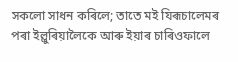সকলো সাধন কৰিলে; তাতে মই যিৰূচালেমৰ পৰা ইল্লুৰিয়ালৈকে আৰু ইয়াৰ চাৰিওফালে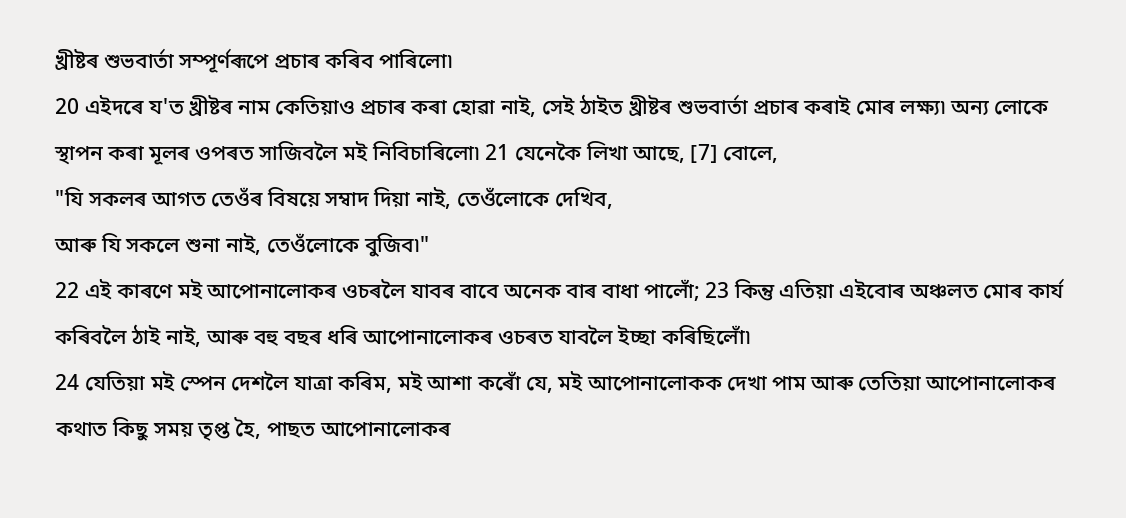খ্ৰীষ্টৰ শুভবাৰ্তা সম্পূৰ্ণৰূপে প্ৰচাৰ কৰিব পাৰিলো৷
20 এইদৰে য'ত খ্ৰীষ্টৰ নাম কেতিয়াও প্ৰচাৰ কৰা হোৱা নাই, সেই ঠাইত খ্ৰীষ্টৰ শুভবাৰ্তা প্ৰচাৰ কৰাই মোৰ লক্ষ্য৷ অন্য লোকে স্থাপন কৰা মূলৰ ওপৰত সাজিবলৈ মই নিবিচাৰিলো৷ 21 যেনেকৈ লিখা আছে, [7] বোলে,
"যি সকলৰ আগত তেওঁৰ বিষয়ে সম্বাদ দিয়া নাই, তেওঁলোকে দেখিব,
আৰু যি সকলে শুনা নাই, তেওঁলোকে বুজিব৷"
22 এই কাৰণে মই আপোনালোকৰ ওচৰলৈ যাবৰ বাবে অনেক বাৰ বাধা পালোঁ; 23 কিন্তু এতিয়া এইবোৰ অঞ্চলত মোৰ কাৰ্য কৰিবলৈ ঠাই নাই, আৰু বহু বছৰ ধৰি আপোনালোকৰ ওচৰত যাবলৈ ইচ্ছা কৰিছিলোঁ৷
24 যেতিয়া মই স্পেন দেশলৈ যাত্ৰা কৰিম, মই আশা কৰোঁ যে, মই আপোনালোকক দেখা পাম আৰু তেতিয়া আপোনালোকৰ কথাত কিছু সময় তৃপ্ত হৈ, পাছত আপোনালোকৰ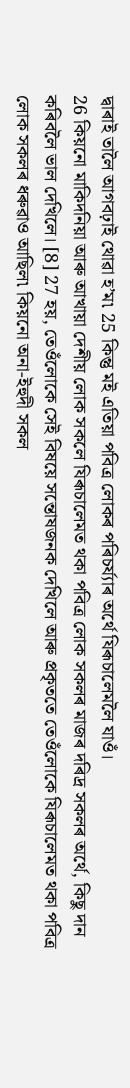দ্ৱাৰাই তালৈ আগবঢ়াই থোৱা হ’ম৷ 25 কিন্তু মই এতিয়া পবিত্ৰ লোকৰ পৰিচৰ্য্যাৰ অৰ্থে যিৰূচালেমলৈ যাওঁ।
26 কিয়নো মাকিদনিয়া আৰু আখায়া দেশীয় লোক সকলে যিৰূচালেমত থকা পবিত্ৰ লোক সকলৰ মাজৰ দৰিদ্ৰ সকলৰ অৰ্থে, কিছু দান কৰিবলৈ ভাল দেখিলে। [8] 27 হয়, তেওঁলোকে সেই বিষয়ে সন্তোষজনক দেখিলে আৰু প্ৰকৃততে তেওঁলোকে যিৰূচালেমত থকা পবিত্ৰ লোক সকলৰ ধৰুৱাও আছিল৷ কিয়নো অনা-ইহুদী সকল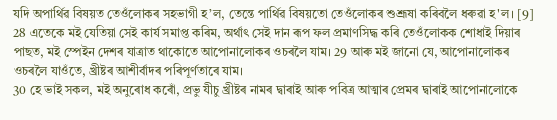যদি অপার্থিৱ বিষয়ত তেওঁলোকৰ সহভাগী হ’ল, তেন্তে পার্থিৱ বিষয়তো তেওঁলোকৰ শুশ্ৰূষা কৰিবলৈ ধৰুৱা হ'ল। [9]
28 এতেকে মই যেতিয়া সেই কাৰ্য সমাপ্ত কৰিম, অৰ্থাৎ সেই দান ৰূপ ফল প্ৰমাণসিদ্ধ কৰি তেওঁলোকক শোধাই দিয়াৰ পাছত, মই স্পেইন দেশৰ যাত্ৰাত থাকোতে আপোনালোকৰ ওচৰলৈ যাম। 29 আৰু মই জানো যে, আপোনালোকৰ ওচৰলৈ যাওঁতে, খ্ৰীষ্টৰ আশীৰ্বাদৰ পৰিপূৰ্ণতাৰে যাম।
30 হে ভাই সকল, মই অনুৰোধ কৰোঁ, প্ৰভু যীচু খ্ৰীষ্টৰ নামৰ দ্বাৰাই আৰু পবিত্ৰ আত্মাৰ প্ৰেমৰ দ্বাৰাই আপোনালোকে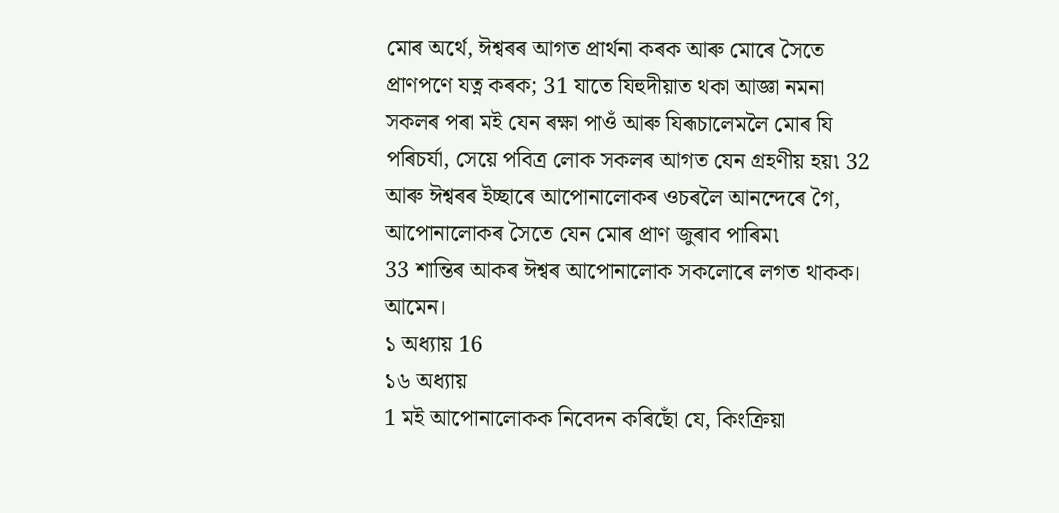মোৰ অৰ্থে, ঈশ্বৰৰ আগত প্ৰাৰ্থনা কৰক আৰু মোৰে সৈতে প্ৰাণপণে যত্ন কৰক; 31 যাতে যিহুদীয়াত থকা আজ্ঞা নমনা সকলৰ পৰা মই যেন ৰক্ষা পাওঁ আৰু যিৰূচালেমলৈ মোৰ যি পৰিচৰ্যা, সেয়ে পবিত্ৰ লোক সকলৰ আগত যেন গ্ৰহণীয় হয়৷ 32 আৰু ঈশ্বৰৰ ইচ্ছাৰে আপোনালোকৰ ওচৰলৈ আনন্দেৰে গৈ, আপোনালোকৰ সৈতে যেন মোৰ প্ৰাণ জুৰাব পাৰিম৷
33 শান্তিৰ আকৰ ঈশ্বৰ আপোনালোক সকলোৰে লগত থাকক। আমেন।
১ অধ্যায় 16
১৬ অধ্যায়
1 মই আপোনালোকক নিবেদন কৰিছোঁ যে, কিংক্ৰিয়া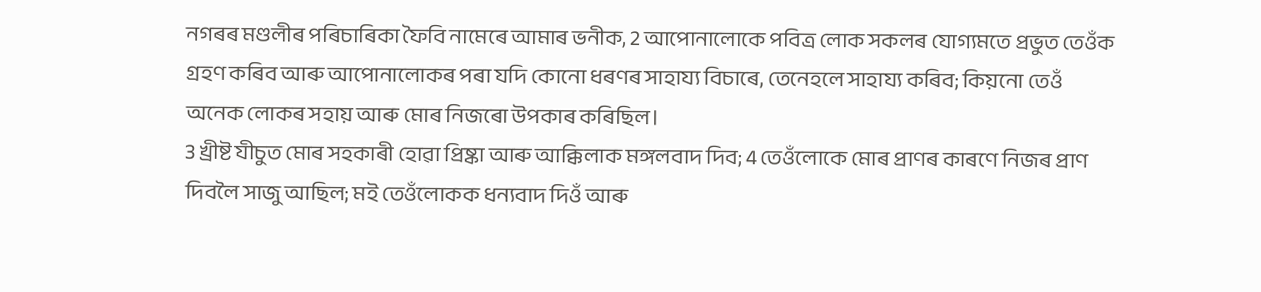নগৰৰ মণ্ডলীৰ পৰিচাৰিকা ফৈবি নামেৰে আমাৰ ভনীক, 2 আপোনালোকে পবিত্ৰ লোক সকলৰ যোগ্যমতে প্ৰভুত তেওঁক গ্ৰহণ কৰিব আৰু আপোনালোকৰ পৰা যদি কোনো ধৰণৰ সাহায্য বিচাৰে, তেনেহলে সাহায্য কৰিব; কিয়নো তেওঁ অনেক লোকৰ সহায় আৰু মোৰ নিজৰো উপকাৰ কৰিছিল।
3 খ্ৰীষ্ট যীচুত মোৰ সহকাৰী হোৱা প্ৰিষ্কা আৰু আক্কিলাক মঙ্গলবাদ দিব; 4 তেওঁলোকে মোৰ প্ৰাণৰ কাৰণে নিজৰ প্ৰাণ দিবলৈ সাজু আছিল; মই তেওঁলোকক ধন্যবাদ দিওঁ আৰু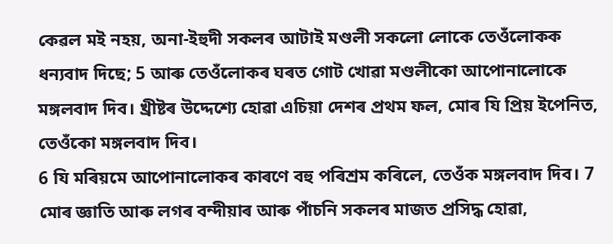কেৱল মই নহয়, অনা-ইহুদী সকলৰ আটাই মণ্ডলী সকলো লোকে তেওঁলোকক ধন্যবাদ দিছে; 5 আৰু তেওঁলোকৰ ঘৰত গোট খোৱা মণ্ডলীকো আপোনালোকে মঙ্গলবাদ দিব। খ্ৰীষ্টৰ উদ্দেশ্যে হোৱা এচিয়া দেশৰ প্ৰথম ফল, মোৰ যি প্ৰিয় ইপেনিত, তেওঁকো মঙ্গলবাদ দিব।
6 যি মৰিয়মে আপোনালোকৰ কাৰণে বহু পৰিশ্ৰম কৰিলে, তেওঁক মঙ্গলবাদ দিব। 7 মোৰ জ্ঞাতি আৰু লগৰ বন্দীয়াৰ আৰু পাঁচনি সকলৰ মাজত প্ৰসিদ্ধ হোৱা,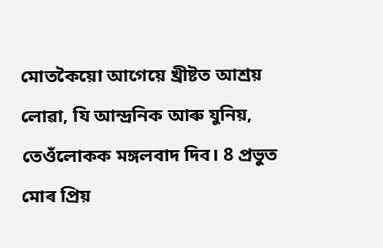মোতকৈয়ো আগেয়ে খ্ৰীষ্টত আশ্ৰয় লোৱা, যি আন্দ্ৰনিক আৰু যুনিয়, তেওঁলোকক মঙ্গলবাদ দিব। 8 প্ৰভুত মোৰ প্ৰিয়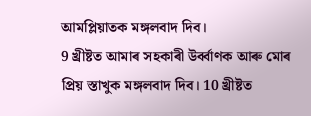আমপ্লিয়াতক মঙ্গলবাদ দিব।
9 খ্ৰীষ্টত আমাৰ সহকাৰী উৰ্ব্বাণক আৰু মোৰ প্ৰিয় স্তাখুক মঙ্গলবাদ দিব। 10 খ্ৰীষ্টত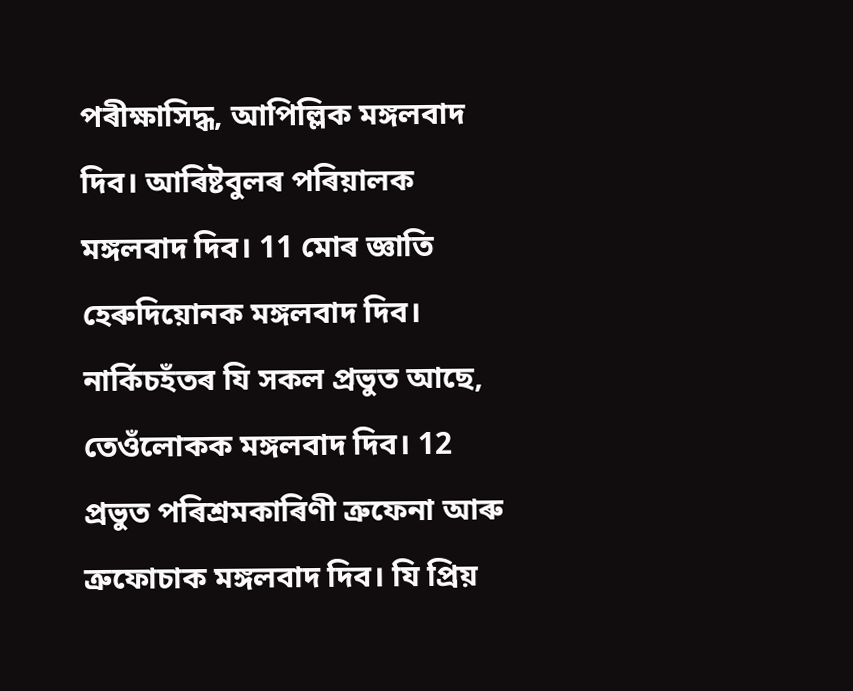পৰীক্ষাসিদ্ধ, আপিল্লিক মঙ্গলবাদ দিব। আৰিষ্টবুলৰ পৰিয়ালক মঙ্গলবাদ দিব। 11 মোৰ জ্ঞাতি হেৰুদিয়োনক মঙ্গলবাদ দিব। নাৰ্কিচহঁতৰ যি সকল প্ৰভুত আছে, তেওঁলোকক মঙ্গলবাদ দিব। 12 প্ৰভুত পৰিশ্ৰমকাৰিণী ত্ৰুফেনা আৰু ত্ৰুফোচাক মঙ্গলবাদ দিব। যি প্ৰিয়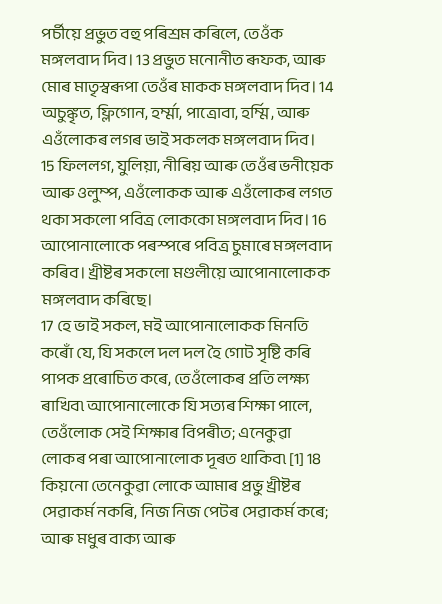পৰ্চীয়ে প্ৰভুত বহু পৰিশ্ৰম কৰিলে, তেওঁক মঙ্গলবাদ দিব। 13 প্ৰভুত মনোনীত ৰূফক, আৰু মোৰ মাতৃস্বৰূপা তেওঁৰ মাকক মঙ্গলবাদ দিব। 14 অচুঙ্কৃত, ফ্লিগোন, হৰ্ম্মা, পাত্ৰোবা, হৰ্ম্মি, আৰু এওঁলোকৰ লগৰ ভাই সকলক মঙ্গলবাদ দিব।
15 ফিললগ, যুলিয়া, নীৰিয় আৰু তেওঁৰ ভনীয়েক আৰু ওলুম্প, এওঁলোকক আৰু এওঁলোকৰ লগত থকা সকলো পবিত্ৰ লোককো মঙ্গলবাদ দিব। 16 আপোনালোকে পৰস্পৰে পবিত্ৰ চুমাৰে মঙ্গলবাদ কৰিব। খ্ৰীষ্টৰ সকলো মণ্ডলীয়ে আপোনালোকক মঙ্গলবাদ কৰিছে।
17 হে ভাই সকল, মই আপোনালোকক মিনতি কৰোঁ যে, যি সকলে দল দল হৈ গোট সৃষ্টি কৰি পাপক প্ৰৰোচিত কৰে, তেওঁলোকৰ প্ৰতি লক্ষ্য ৰাখিব৷ আপোনালোকে যি সত্যৰ শিক্ষা পালে, তেওঁলোক সেই শিক্ষাৰ বিপৰীত; এনেকুৱা লোকৰ পৰা আপোনালোক দূৰত থাকিব৷ [1] 18 কিয়নো তেনেকুৱা লোকে আমাৰ প্ৰভু খ্ৰীষ্টৰ সেৱাকৰ্ম নকৰি, নিজ নিজ পেটৰ সেৱাকৰ্ম কৰে; আৰু মধুৰ বাক্য আৰু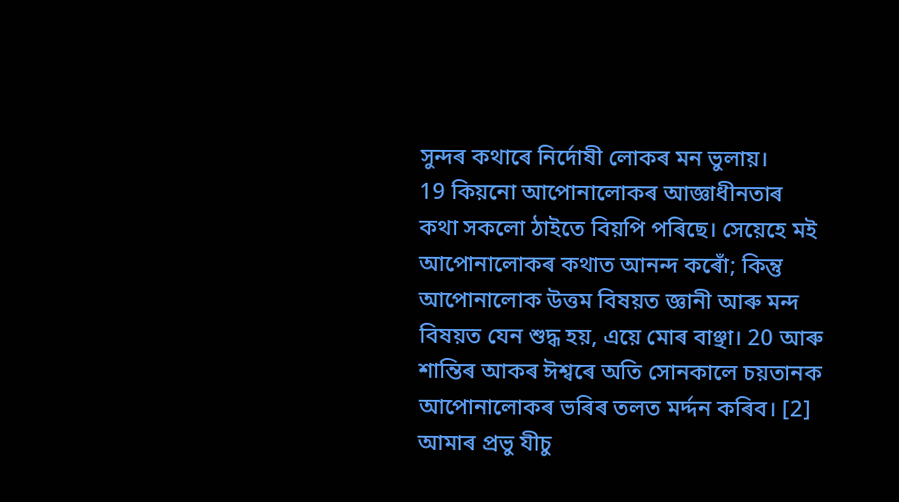সুন্দৰ কথাৰে নির্দোষী লোকৰ মন ভুলায়।
19 কিয়নো আপোনালোকৰ আজ্ঞাধীনতাৰ কথা সকলো ঠাইতে বিয়পি পৰিছে। সেয়েহে মই আপোনালোকৰ কথাত আনন্দ কৰোঁ; কিন্তু আপোনালোক উত্তম বিষয়ত জ্ঞানী আৰু মন্দ বিষয়ত যেন শুদ্ধ হয়, এয়ে মোৰ বাঞ্ছা। 20 আৰু শান্তিৰ আকৰ ঈশ্বৰে অতি সোনকালে চয়তানক আপোনালোকৰ ভৰিৰ তলত মৰ্দ্দন কৰিব। [2] আমাৰ প্ৰভু যীচু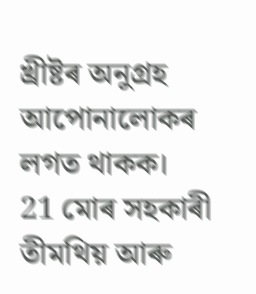খ্ৰীষ্টৰ অনুগ্ৰহ আপোনালোকৰ লগত থাকক।
21 মোৰ সহকাৰী তীমথিয় আৰু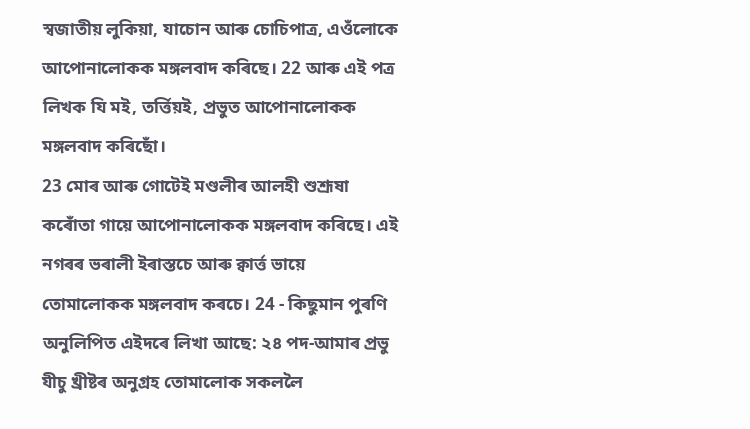স্বজাতীয় লুকিয়া, যাচোন আৰু চোচিপাত্ৰ, এওঁলোকে আপোনালোকক মঙ্গলবাদ কৰিছে। 22 আৰু এই পত্ৰ লিখক যি মই, তৰ্ত্তিয়ই, প্ৰভুত আপোনালোকক মঙ্গলবাদ কৰিছোঁ।
23 মোৰ আৰু গোটেই মণ্ডলীৰ আলহী শুশ্ৰূষা কৰোঁতা গায়ে আপোনালোকক মঙ্গলবাদ কৰিছে। এই নগৰৰ ভৰালী ইৰাস্তচে আৰু ক্বাৰ্ত্ত ভায়ে তোমালোকক মঙ্গলবাদ কৰচে। 24 - কিছুমান পুৰণি অনুলিপিত এইদৰে লিখা আছে: ২৪ পদ-আমাৰ প্ৰভু যীচু খ্ৰীষ্টৰ অনুগ্ৰহ তোমালোক সকললৈ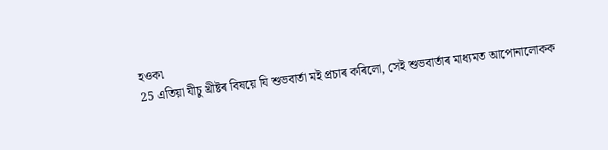হওক৷
25 এতিয়া যীচু খ্ৰীষ্টৰ বিষয়ে যি শুভবাৰ্তা মই প্ৰচাৰ কৰিলো, সেই শুভবাৰ্তাৰ মাধ্যমত আপোনালোকক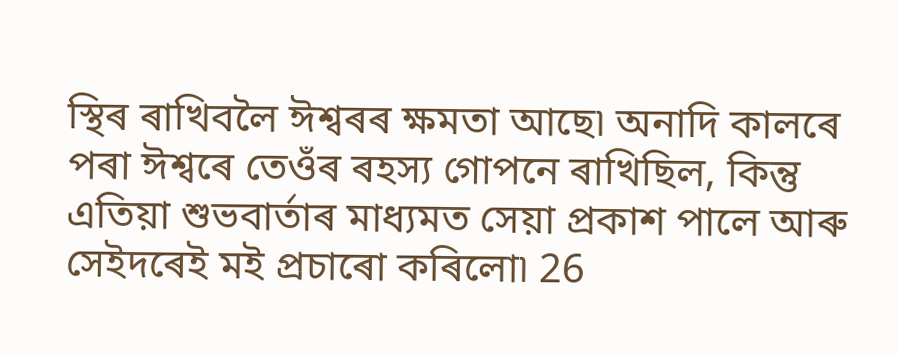স্থিৰ ৰাখিবলৈ ঈশ্বৰৰ ক্ষমতা আছে৷ অনাদি কালৰে পৰা ঈশ্বৰে তেওঁৰ ৰহস্য গোপনে ৰাখিছিল, কিন্তু এতিয়া শুভবাৰ্তাৰ মাধ্যমত সেয়া প্ৰকাশ পালে আৰু সেইদৰেই মই প্ৰচাৰো কৰিলো৷ 26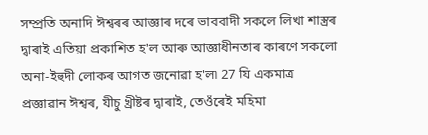সম্প্ৰতি অনাদি ঈশ্বৰৰ আজ্ঞাৰ দৰে ভাববাদী সকলে লিখা শাস্ত্ৰৰ দ্বাৰাই এতিয়া প্ৰকাশিত হ'ল আৰু আজ্ঞাধীনতাৰ কাৰণে সকলো অনা-ইহুদী লোকৰ আগত জনোৱা হ'ল৷ 27 যি একমাত্ৰ প্ৰজ্ঞাৱান ঈশ্বৰ, যীচু খ্ৰীষ্টৰ দ্বাৰাই, তেওঁৰেই মহিমা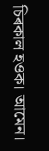চিৰকাল হওক। আমেন।